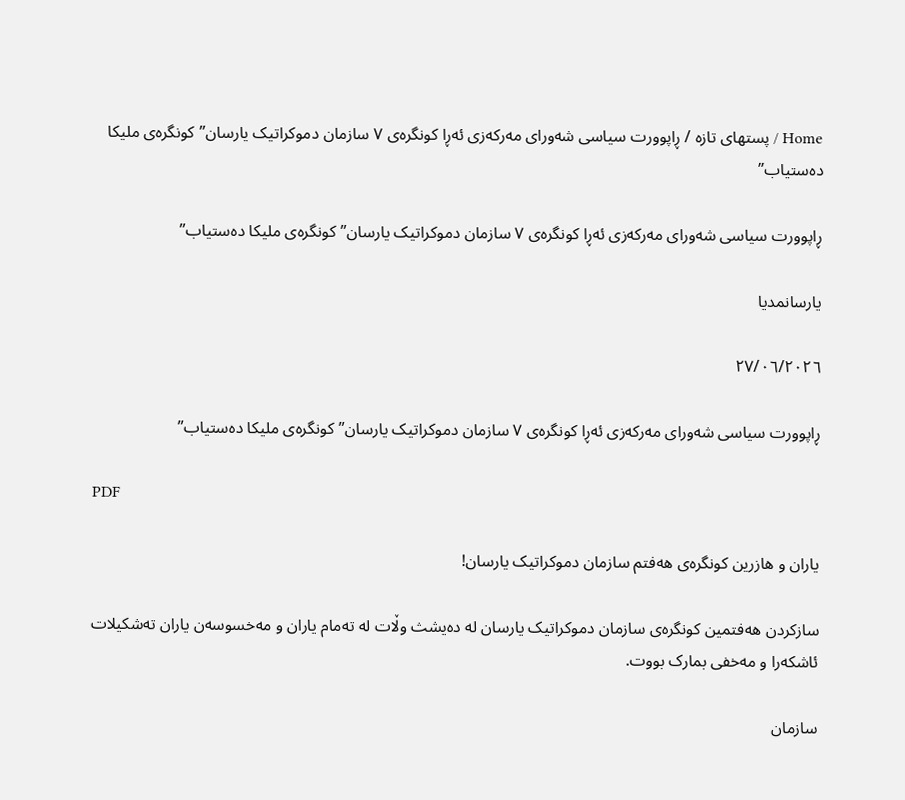Home / پستهای تازە / ڕاپوورت سیاسی شەورای مەرکەزی ئەڕا کونگرەی ٧ سازمان دموکراتیک یارسان”کونگرەی ملیکا دەستیاب”

ڕاپوورت سیاسی شەورای مەرکەزی ئەڕا کونگرەی ٧ سازمان دموکراتیک یارسان”کونگرەی ملیکا دەستیاب”

یارسانمدیا

٢٧/٠٦/٢٠٢٦

ڕاپوورت سیاسی شەورای مەرکەزی ئەڕا کونگرەی ٧ سازمان دموکراتیک یارسان”کونگرەی ملیکا دەستیاب”

PDF

یاران و هازرین کونگرەی هەفتم سازمان دموکراتیک یارسان!

سازکردن هەفتمین کونگرەی سازمان دموکراتیک یارسان لە دەیشث وڵات لە تەمام یاران و مەخسوسەن یاران تەشکیلات ئاشکەرا و مەخفی بمارک بووت.

سازمان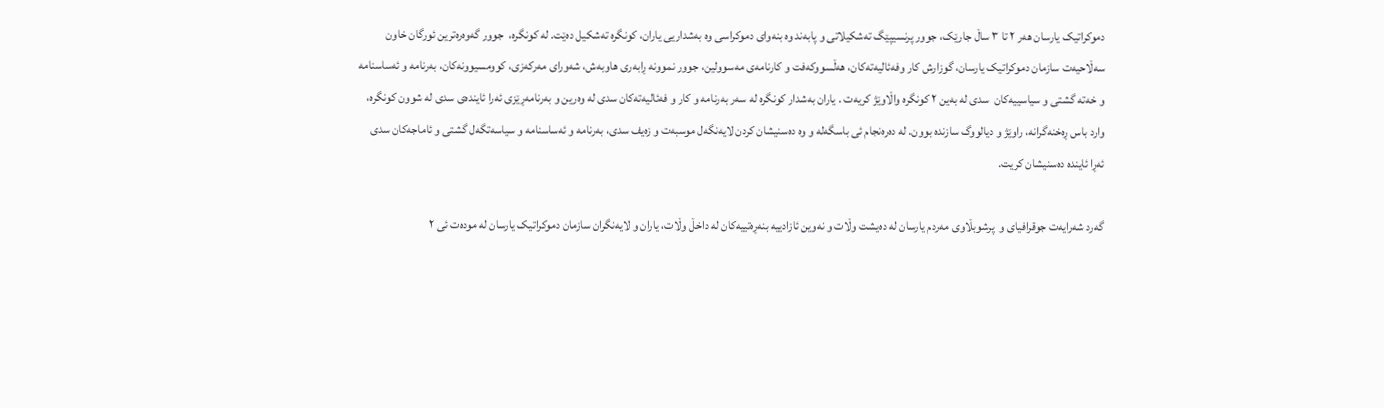دموکراتیک یارسان هەر ٢ تا ٣ ساڵ جارێک، جوور پرنسیپێگ تەشکیلاتی و پابەند وە بنەوای دموکراسی وە بەشداریی یاران، کونگرە تەشکیل دەێت. لە کونگرە،  جوور گەوەرەترین ئورگان خاون سەڵاحیەت سازمان دموکراتیک یارسان، گوزارش کار وفەئالیەتەکان، هەڵسووکەفت و کارنامەی مەسوولین، جوور نموونە ڕابەری هاوبەش، شەورای مەرکەزی، کوومسیوونەکان، بەرنامە و ئەساسنامە و خەتە گشتی و سیاسییەکان  سدی لە بەین ٢ کونگرە واڵاوێژ کریەت . یاران بەشدار کونگرە لە سەر بەرنامە و کار و فەئالیەتەکان سدی لە وەرین و بەرنامەڕێزی ئەرا ئایندەی سدی لە شوون کونگرە، وارد باس ڕەخنەگرانە، راوێژ و دیالووگ سازندە بوون. لە دەرەنجام ئی باسگەلە و وە دەسنیشان کردن لایەنگەل موسبەت و زەیف سدی، بەرنامە و ئەساسنامە و سیاسەتگەل گشتی و ئاماجەکان سدی ئەڕا ئایندە دەسنیشان کریت.

گەرد شەرایەت جوقرافیای و  پرشوبڵاوی مەردم یارسان لە دەیشت وڵات و نەوین ئازادییە بنەڕەتییەکان لە داخڵ وڵات، یاران و لایەنگران سازمان دموکراتیک یارسان لە مودەت ئی ٢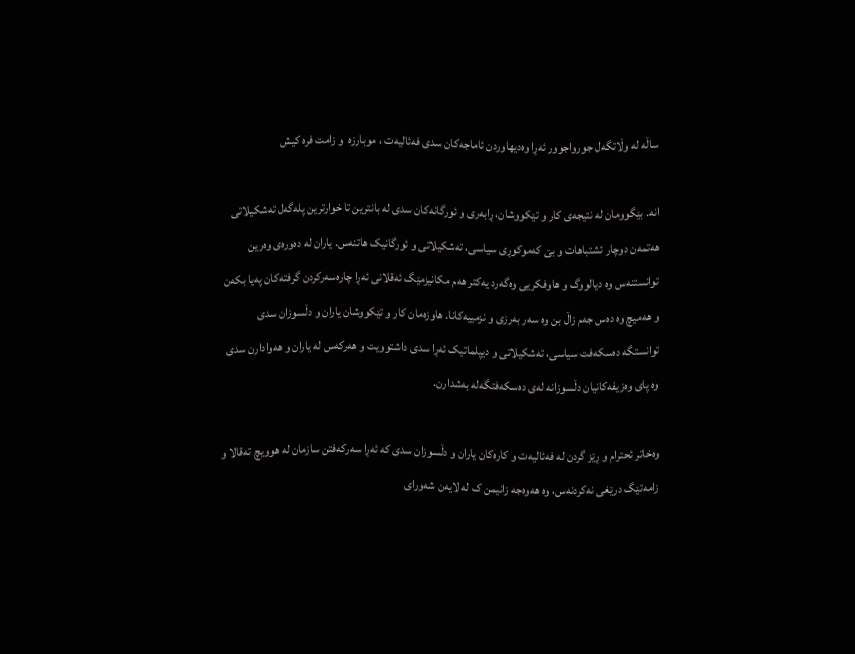ساڵە لە وڵاتگەل جورواجوور ئەڕا وەدیهاوردن ئاماجەکان سدی فەئالیەت ، موبارزە  و زامت فرە کیش

انە. بێگوومان لە نتیجەی کار و تێکووشان، ڕابەری و ئورگانەکان سدی لە بانترین تا خوارترین پلەگەل تەشکیلاتی هەتمەن دوچار ئشتباهات و بێ کەموکوڕی سیاسی، تەشکیلاتی و ئورگانیک هاتنەس. یاران لە دەورەی وەرین توانستنەس وە دیالووگ و هاوفکریی وەگەرد یەکتر هەم مکانیزمێگ ئەقلانی ئەڕا چارەسەرکردن گرفتەکان پەیا بکەن و هەمیچ وە دەس جەم زاڵ بن وە سەر بەرزی و نزمییەکانا. هاوزەمان کار و تێکووشان یاران و دڵسوزان سدی توانستگە دەسکەفت سیاسی، تەشکیلاتی و دیپلماتیک ئەڕا سدی داشتوویت و هەرکەس لە یاران و هەوادارن سدی وە پای وەزیفەکانیان دڵسوزانە لەی دەسکەفتگەلە بەشدارن.

وەخاتر ئحترام و ڕێز گردن لە فەئالیەت و کارەکان یاران و دڵسوزان سدی کە ئەڕا سەرکەفتن سازمان لە هوویچ تەقالا و زامەتێگ درێغی نەکردنەس، وە هەوەجە زانیمن ک لە لایەن شەورای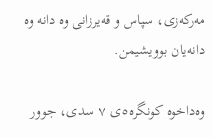مەرکەزی، سپاس و قەیرزانی وە دانە وە دانەیان بوویشیمن.

وەداخوە کونگرە٥ی ٧ سدی، جوور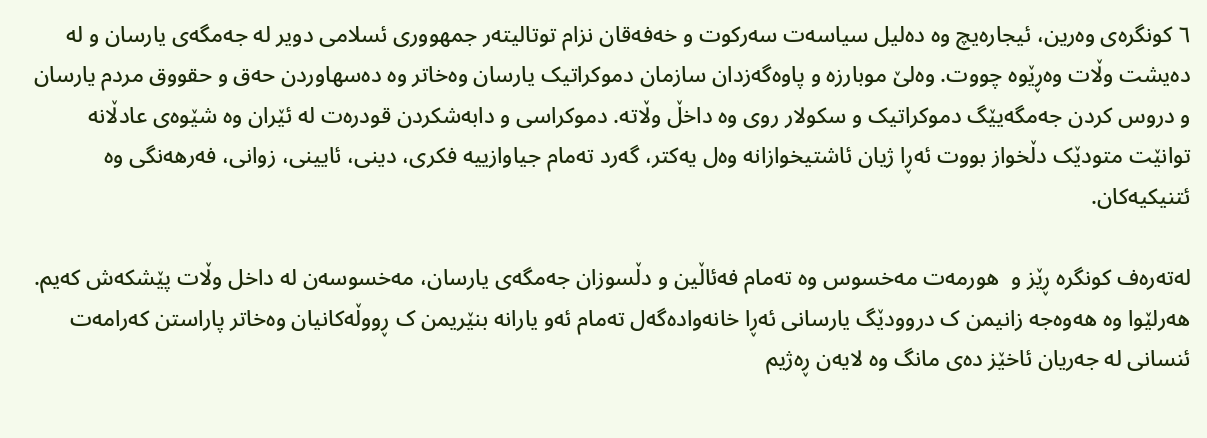٦ کونگرەی وەرین، ئیجارەیچ وە دەلیل سیاسەت سەرکوت و خەفەقان نزام توتالیتەر جمهووری ئسلامی دویر لە جەمگەی یارسان و لە دەیشت وڵات وەڕێوە چووت. وەلێ موبارزە و پاوەگەزدان سازمان دموکراتیک یارسان وەخاتر وە دەسهاوردن حەق و حقووق مردم یارسان و دروس کردن جەمگەیێگ دموکراتیک و سکولار روی وە داخڵ وڵاتە. دموکراسی و دابەشکردن قودرەت لە ئێران وە شێوەی عادڵانە توانێت متودێک دڵخواز بووت ئەڕا ژیان ئاشتیخوازانە وەل یەکتر، گەرد تەمام جیاوازییە فکری، دینی، ئایینی، زوانی، فەرهەنگی وە ئتنیکیەکان.

لەتەرەف کونگرە ڕێز و  هورمەت مەخسوس وە تەمام فەئاڵین و دڵسوزان جەمگەی یارسان، مەخسوسەن لە داخل وڵات پێشکەش کەیم. هەرلێوا وە هەوەجە زانیمن ک دروودێگ یارسانی ئەڕا خانەوادەگەل تەمام ئەو یارانە بنێریمن ک ڕووڵەکانیان وەخاتر پاراستن کەرامەت ئنسانی لە جەریان ئاخێز دەی مانگ وە لایەن ڕەژیم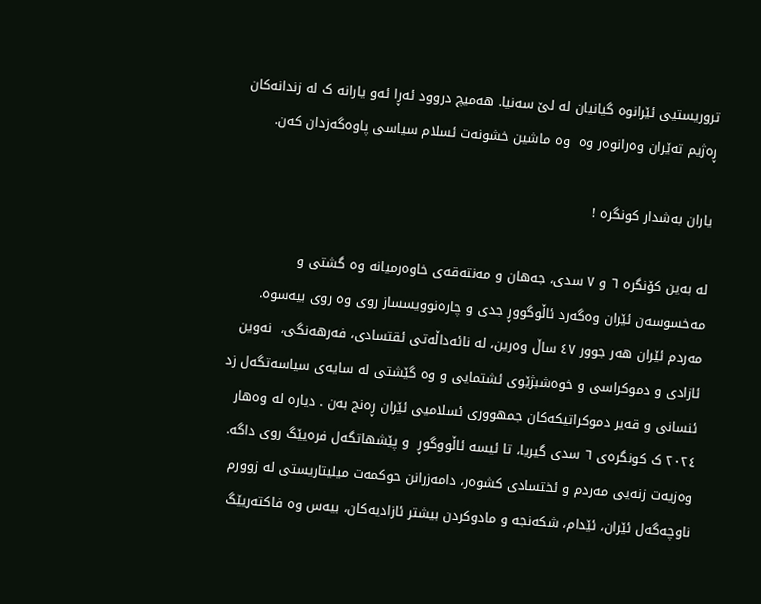تروریستیی ئێرانوە گیانیان لە لێ سەنیا. هەمیچ دروود ئەڕا ئەو یارانە ک لە زندانەکان ڕەژیم تەێران وەرانوەر وە  وە ماشین خشونەت ئسلام سیاسی پاوەگەزدان کەن.

یاران بەشدار کونگرە !

لە بەین کۆنگرە ٦ و ٧ سدی، جەهان و مەنتەقەی خاوەرمیانە وە گشتی و مەخسوسەن ئێران وەگەرد ئاڵوگووڕ جدی و چارەنوویسساز روی وە روی بیەسوە. مەردم ئێران هەر جوور ٤٧ ساڵ وەرین، لە نائەداڵەتی ئقتسادی، فەرهەنگی،  نەوین ئازادی و دموکراسی و خوەشبژێوی ئشتمایی و وە گێشتی لە سایەی سیاسەتگەل زد ئنسانی و قەیر دموکراتیکەکان جمهووری ئسلامیی ئێران ڕەنج بەن . دیارە لە وەهار ٢٠٢٤ ک کونگرەی ٦ سدی گیریا، تا ئیسە ئاڵووگوڕ  و پێشهاتگەل فرەیێگ روی داگە.
وەزیەت زنەیی مەردم و ئختسادی کشوەر، دامەزرانن حوکمەت میلیتاریستی لە زوورم ناوچەگەل ئێران، ئێدام، شکەنجە و مادوکردن بیشتر ئازادیەکان، بیەس وە فاکتەریێگ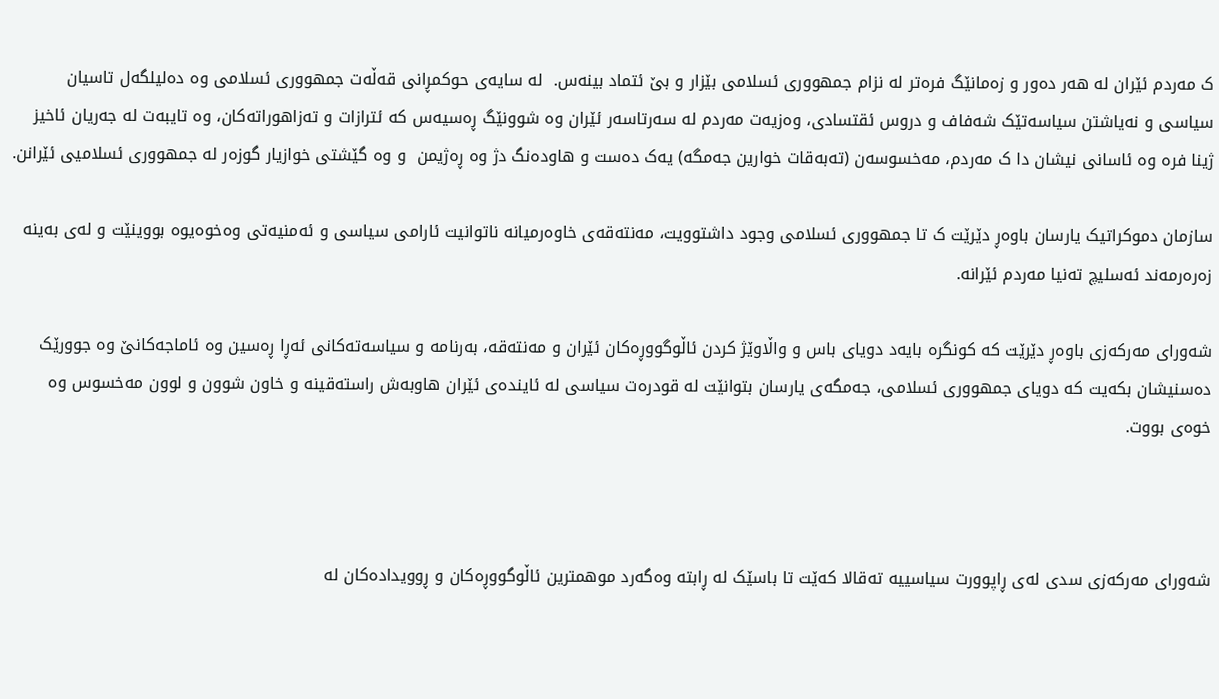ک مەردم ئێران لە هەر دەور و زەمانێگ فرەتر لە نزام جمهووری ئسلامی بێزار و بێ ئتماد بینەس.  لە سایەی حوکمڕانی قەڵەت جمهووری ئسلامی وە دەلیلگەل تاسیان سیاسی و نەیاشتن سیاسەتێک شەفاف و دروس ئقتسادی، وەزیەت مەردم لە سەرتاسەر ئێران وە شوونێگ ڕەسیەس کە ئترازات و تەزاهوراتەکان، وە تایبەت لە جەریان ئاخیز ژینا فرە وە ئاسانی نیشان دا ک مەردم، مەخسوسەن (تەبەقات خوارین جەمگە) یەک دەست و هاودەنگ دژ وە ڕەژیمن  و وە گێشتی خوازیار گوزەر لە جمهووری ئسلامیی ئێرانن.

سازمان دموکراتیک یارسان باوەڕ دێرێت ک تا جمهووری ئسلامی وجود داشتوویت، مەنتەقەی خاوەرمیانە ناتوانیت ئارامی سیاسی و ئەمنیەتی وەخوەیوە بووینێت و لەی بەینە زەرەرمەند ئەسلیچ تەنیا مەردم ئێرانە.

شەورای مەرکەزی باوەڕ دێرێت کە کونگرە بایەد دویای باس و واڵاوێژ کردن ئاڵوگووڕەکان ئێران و مەنتەقە، بەرنامە و سیاسەتەکانی ئەڕا ڕەسین وە ئاماجەکانێ وە جوورێک دەسنیشان بکەیت کە دویای جمهووری ئسلامی، جەمگەی یارسان بتوانێت لە قودرەت سیاسی لە ئایندەی ئێران هاوبەش راستەقینە و خاون شوون و لوون مەخسوس وە خوەی بووت.



شەورای مەرکەزی سدی لەی ڕاپوورت سیاسییە تەقالا کەێت تا باسێک لە ڕابتە وەگەرد موهمترین ئاڵوگووڕەکان و ڕوویدادەکان لە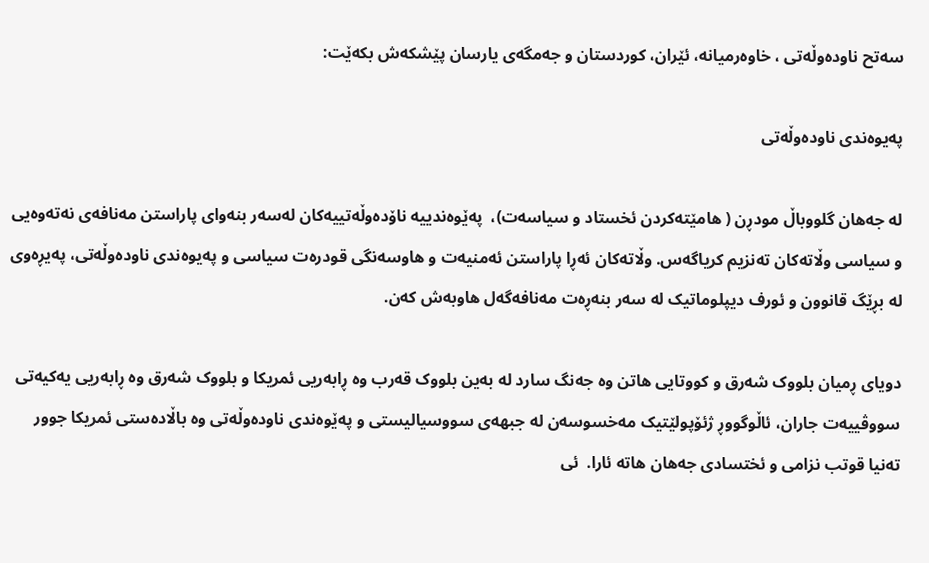سەتح ناودەوڵەتی ، خاوەرمیانە، ئێران، کوردستان و جەمگەی یارسان پێشکەش بکەێت:

پەیوەندی ناودەوڵەتی

لە جەهان گلووباڵ مودڕن ( هامێتەکردن ئخستاد و سیاسەت)،  پەێوەندییە ناۆدەوڵەتییەکان لەسەر بنەوای پاراستن مەنافەی نەتەوەیی و سیاسی وڵاتەکان تەنزیم کریاگەس. وڵاتەکان ئەڕا پاراستن ئەمنیەت و هاوسەنگی قودرەت سیاسی و پەیوەندی ناودەوڵەتی، پەیڕەوی لە بڕێگ قانوون و ئورف دیپلوماتیک لە سەر بنەڕەت مەنافەگەل هاوبەش کەن.

دویای ڕمیان بلووک شەرق و کووتایی هاتن وە جەنگ سارد لە بەین بلووک قەرب وە ڕابەریی ئمریکا و بلووک شەرق وە ڕابەریی یەکیەتی سووڤییەت جاران، ئاڵوگووڕ ژئۆپولێتیک مەخسوسەن لە جبهەی سووسیالیستی و پەێوەندی ناودەوڵەتی وە باڵادەستی ئمریکا جوور تەنیا قوتب نزامی و ئختسادی جەهان هاتە ئارا.  ئی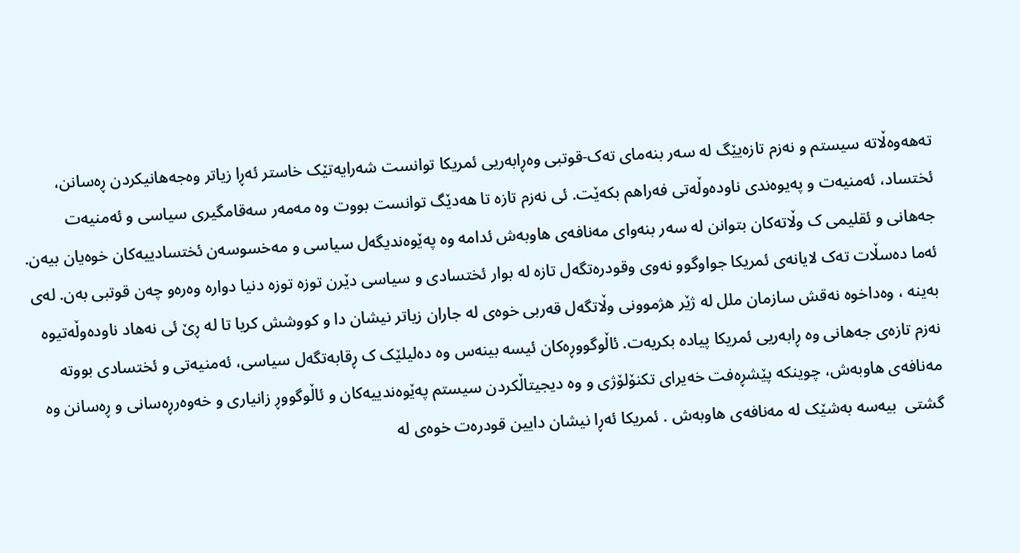تەهەوەڵاتە سیستم و نەزم تازەیێگ لە سەر بنەمای تەک-قوتبی وەڕابەریی ئمریکا توانست شەرایەتێک خاستر ئەڕا زیاتر وەجەهانیکردن ڕەسانن، ئختساد، ئەمنیەت و پەیوەندی ناودەوڵەتی فەراهم بکەێت. ئی نەزم تازە تا هەدێگ توانست بووت وە مەمەر سەقامگیری سیاسی و ئەمنیەت جەهانی و ئقلیمی ک وڵاتەکان بتوانن لە سەر بنەوای مەنافەی هاوبەش ئدامە وە پەێوەندیگەل سیاسی و مەخسوسەن ئختسادییەکان خوەیان بیەن. ئەما دەسڵات تەک لایانەی ئمریکا جواوگوو نەوی وقودرەتگەل تازە لە بوار ئختسادی و سیاسی دێرن توزە توزە دنیا دوارە وەرەو چەن قوتبی بەن. لەی بەینە ، وەداخوە نەقش سازمان ملل لە ژێر هژموونی وڵاتگەل قەربی خوەی لە جاران زیاتر نیشان دا و کووشش کریا تا لە ڕێ ئی نەهاد ناودەوڵەتیوە نەزم تازەی جەهانی وە ڕابەریی ئمریکا پیادە بکریەت. ئاڵوگووڕەکان ئیسە بینەس وە دەلیلێک ک ڕقابەتگەل سیاسی، ئەمنیەتی و ئختسادی بووتە مەنافەی هاوبەش، چوینکە پێشڕەفت خەیرای تکنۆلۆژی و وە دیجیتاڵکردن سیستم پەێوەندییەکان و ئاڵوگووڕ زانیاری و خەوەرڕەسانی و ڕەسانن وە گشتی  بیەسە بەشێک لە مەنافەی هاوبەش . ئمریکا ئەڕا نیشان دایین قودرەت خوەی لە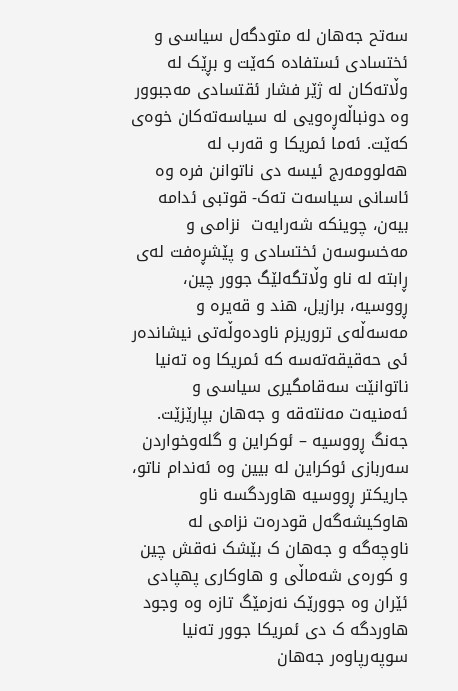سەتح جەهان لە متودگەل سیاسی و ئختسادی ئستفادە کەێت و بڕێک لە وڵاتەکان لە ژێر فشار ئقتسادی مەجبوور وە دونباڵەڕەویی لە سیاسەتەکان خوەی کەێت. ئەما ئمریکا و قەرب لە هەلوومەرج ئیسە دی ناتوانن فرە وە ئاسانی سیاسەت تەک- قوتبی ئدامە بیەن، چوینکە شەرایەت  نزامی و مەخسوسەن ئختسادی و پێشڕەفت لەی ڕابتە لە ناو وڵاتگەلێگ جوور چین، ڕووسیە، برازیل، هند و قەیرە و مەسەڵەی تروریزم ناودەوڵەتی نیشاندەر ئی حەقیقەتەسە کە ئمریکا وە تەنیا ناتوانێت سەقامگیری سیاسی و ئەمنیەت مەنتەقە و جەهان بپارێزێت. جەنگ ڕووسیە – ئوکراین و گلەوخواردن سەربازی ئوکراین لە بیین وە ئەندام ناتو، جاریکتر ڕووسیە هاوردگسە ناو هاوکیشەگەل قودرەت نزامی لە ناوچەگە و جەهان ک بێشک نەقش چین و کورەی شەماڵی و هاوکاری پهپادی ئێران وە جوورێک نەزمێگ تازە وە وجود هاوردگە ک دی ئمریکا جوور تەنیا سوپەرپاوەر جەهان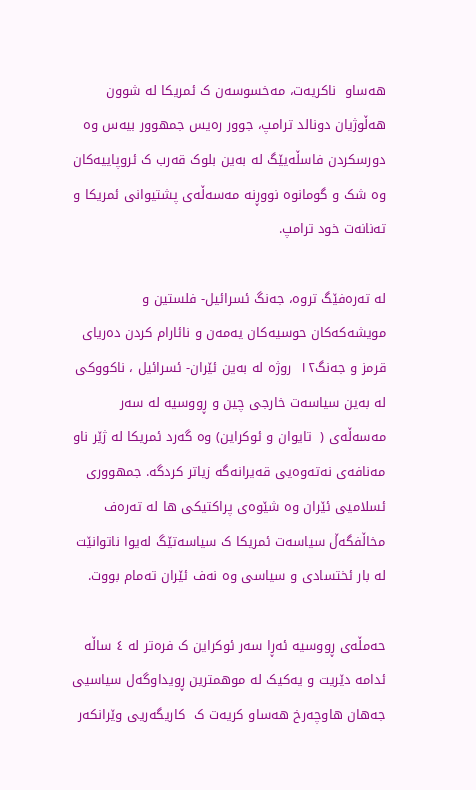هەساو  ناکریەت، مەخسوسەن ک ئمریکا لە شوون هەڵوژیان دونالد ترامپ، جوور رەیس جمهوور بیەس وە دورسکردن فاسڵەیێگ لە بەین بلوک قەرب ک ئروپاییەکان وە شک و گومانوە نووڕنە مەسەڵەی پشتیوانی ئمریکا و تەنانەت خود ترامپ.

لە تەرەفێگ تروە، جەنگ ئسرائیل- فلستین و مویشەکەکان حوسیەکان یەمەن و نائارام کردن دەریای قرمز و جەنگ١٢  روژە لە بەین ئێران- ئسرائیل ، ناکووکی لە بەین سیاسەت خارجی چین و ڕووسیە لە سەر مەسەڵەی (  تایوان و ئوکراین) وە گەرد ئمریکا لە ژێر ناو مەنافەی نەتەوەیی قەیرانەگە زیاتر کردگە. جمهووری ئسلامیی ئێران وە شێوەی پراکتیکی ها لە تەرەف مخاڵفگەڵ سیاسەت ئمریکا ک سیاسەتێگ لەیوا ناتوانێت لە بار ئختسادی و سیاسی وە نەف ئێران تەمام بووت.

حەمڵەی ڕووسیه ئەڕا سەر ئوکراین ک فرەتر لە ٤ ساڵە ئدامه دێریت و یەکیک لە موهمترین ڕویداوگەل سیاسیی جەهان هاوچەرخ هەساو کریەت ک  کاریگەریی وێرانکەر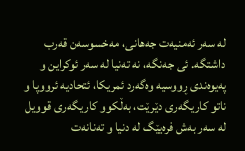لە سەر ئەمنیەت جەهانی، مەخسوسەن قەرب داشتگە. ئی جەنگە، نه تەنیا لە سەر ئوکراین و پەیوەندی ڕووسیە وەگەرد ئمریکا، ئتحادیه ئرووپا و ناتو کاریگەری دێرێت، بەڵکوو کاریگەری قوویل لە سەر بەش فرەیێگ لە دنیا و تەنانەت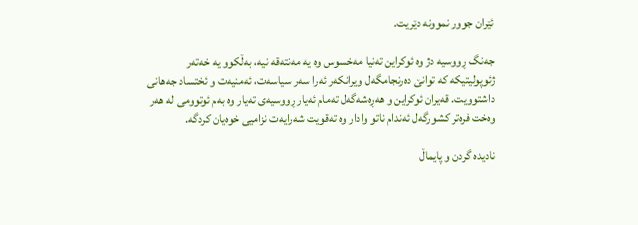ئێران جوور نموونە دێریت.

جەنگ ڕووسیە دژ وە ئوکراین تەنیا مەخسوس وە یە مەنتەقه‌ نیە، بەڵکوو یە خەتەر ژئوپولیتیکە کە توانێ دەرنجامگەل ویرانکەر ئەرا سەر سیاسەت، ئەمنیەت و ئختساد جەهانی داشتوویت. قەیران ئوکراین و هەڕەشەگەل تەمام ئەیار ڕووسیەی تەیار وە بەم ئوتوومی لە هەر وەخت فرەتر کشورگەل ئەندام ناتو وادار وە تەقویت شەرایەت نزامیی خوەیان کردگە.

نادیده گردن و پایماڵ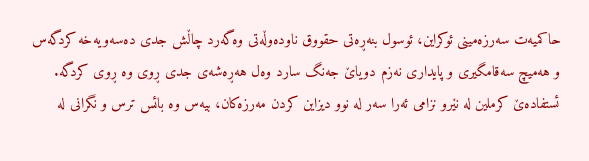حاکمیەت سەرزەمینی ئوکراین، ئوسول بنەڕەتی حقووق ناودەوڵەتی وەگەرد چاڵش جدی دەسەویەخە کردگەس و هەمیچ سەقامگیری و پایداری نەزم دویاێ جەنگ سارد وەل هەڕەشەی جدی ڕوی وە ڕوی کردگە. ئستفادەێ کرملین لە نێرو نزامی ئەرا سەر لە نوو دیزاین کردن مەرزەکان، بیەس وە بائس ترس و نگرانی لە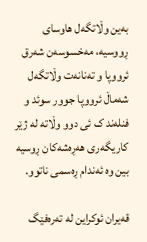بەین وڵاتگەل هاوسای ڕووسیە، مەخسوسەن شەرق ئرووپا و تەنانەت وڵاتگەل شەماڵ ئرووپا جوور سوئد و فنلەند ک ئی دوو وڵاتە لە ژێر کاریگەری هەڕەشەکان ڕوسیە بین وە ئەندام ڕەسمی ناتوو.

قەیران ئوکراین لە تەرەفێگ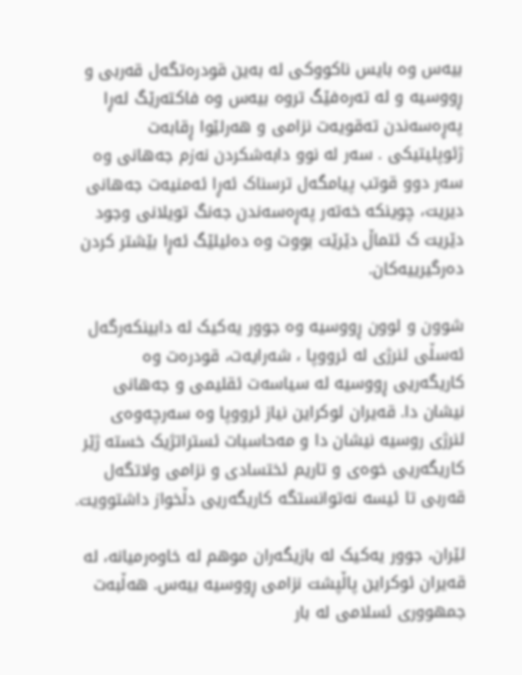بیەس وە بایس ناکووکی لە بەین قودرەتگەل قەربی و ڕووسیه و لە تەرەفێگ تروە بیەس وە فاکتەرێگ ئەڕا پەڕەسەندن تەقویەت نزامی و هەرلێوا ڕقابەت ژئوپلیتیکی . سەر لە نوو دابەشکردن نەزم جەهانی وە سەر دوو قوتب پیامگەل ترسناک ئەڕا ئەمنیەت جەهانی دیریت، چوینکە خەتەر پەڕەسەندن جەنگ تویلانی وجود دێریت ک ئتماڵ دێرێت بووت وە دەلیلێگ ئەڕا بێشتر کردن دەرگیرییەکان.

شوون و لوون ڕووسیە وە جوور یەکیک لە دابینکەرگەل ئەسڵی ئنرژی لە ئرووپا ، شەرایەت، قودرەت وە کاریگەریی ڕووسیە لە سیاسەت ئقلیمی و جەهانی نیشان دا. قەیران ئوکراین نیاز ئرووپا وە سەرچەوەی ئنرژی روسیه نیشان دا و مەحاسبات ئستراتژیک خستە ژێر کاریگەریی خوەی و تاریم ئختسادی و نزامی ولاتگەل قەربی تا ئیسە نەتوانستگە کاریگەریی دڵخواز داشتوویت.

ئێران، جوور یەکیک لە بازیگەران موهم لە خاوەرمیانه، لە قەیران ئوکراین پاڵپشت نزامی ڕووسیە بیەس. هەڵبەت جمهووری ئسلامی لە بار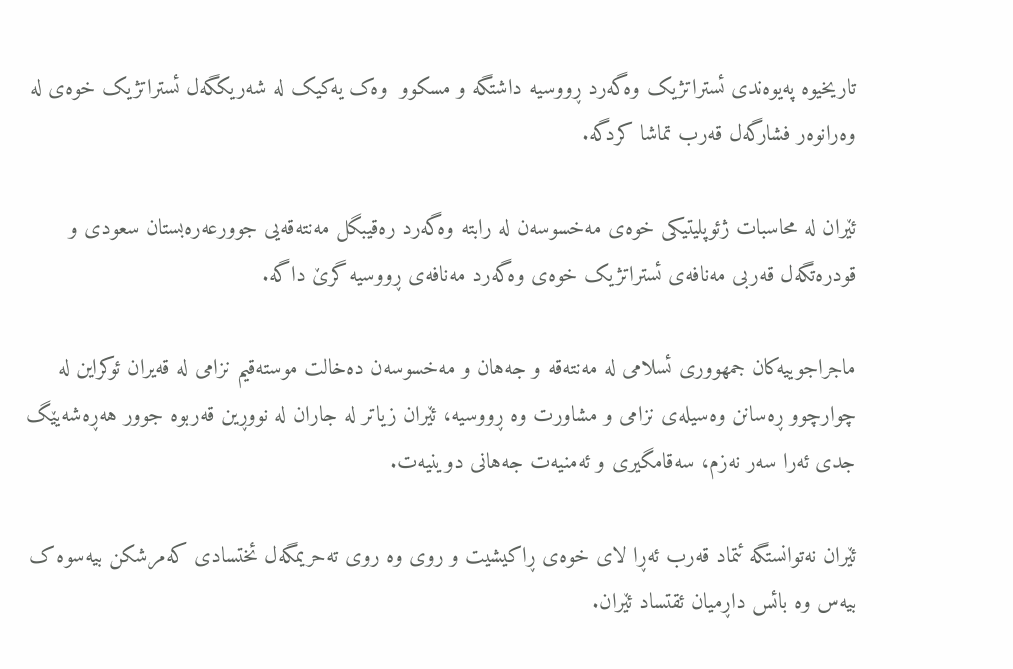تاریخیوە پەیوەندی ئستراتژیک وەگەرد ڕووسیە داشتگه و مسکوو  وەک یەکیک لە شەریکگەل ئستراتژیک خوەی لە وەرانوەر فشارگەل قەرب تماشا کردگە.

ئێران لە محاسبات ژئوپلیتیکی خوەی مەخسوسەن لە رابتە وەگەرد رەقیبگل مەنتەقەیی جوورعەرەبستان سعودی و قودرەتگەل قەربی مەنافەی ئستراتژیک خوەی وەگەرد مەنافەی ڕووسیه گرێ داگە.

ماجراجوییەکان جمهووری ئسلامی لە مەنتەقە و جەهان و مەخسوسەن دەخالت موستەقیم نزامی لە قەیران ئوکراین لە چوارچوو ڕەسانن وەسیلەی نزامی و مشاورت وە ڕووسیە، ئێران زیاتر لە جاران لە نووڕین قەربوە جوور هەڕەشەیێگ جدی ئەرا سەر نەزم، سەقامگیری و ئەمنیەت جەهانی دوینیەت.

ئێران نەتوانستگە ئتماد قەرب ئەڕا لای خوەی ڕاکیشیت و روی وە روی تەحریمگەل ئختسادی کەمرشکن بیەسوە ک بیەس وە بائس داڕمیان ئقتساد ئێران.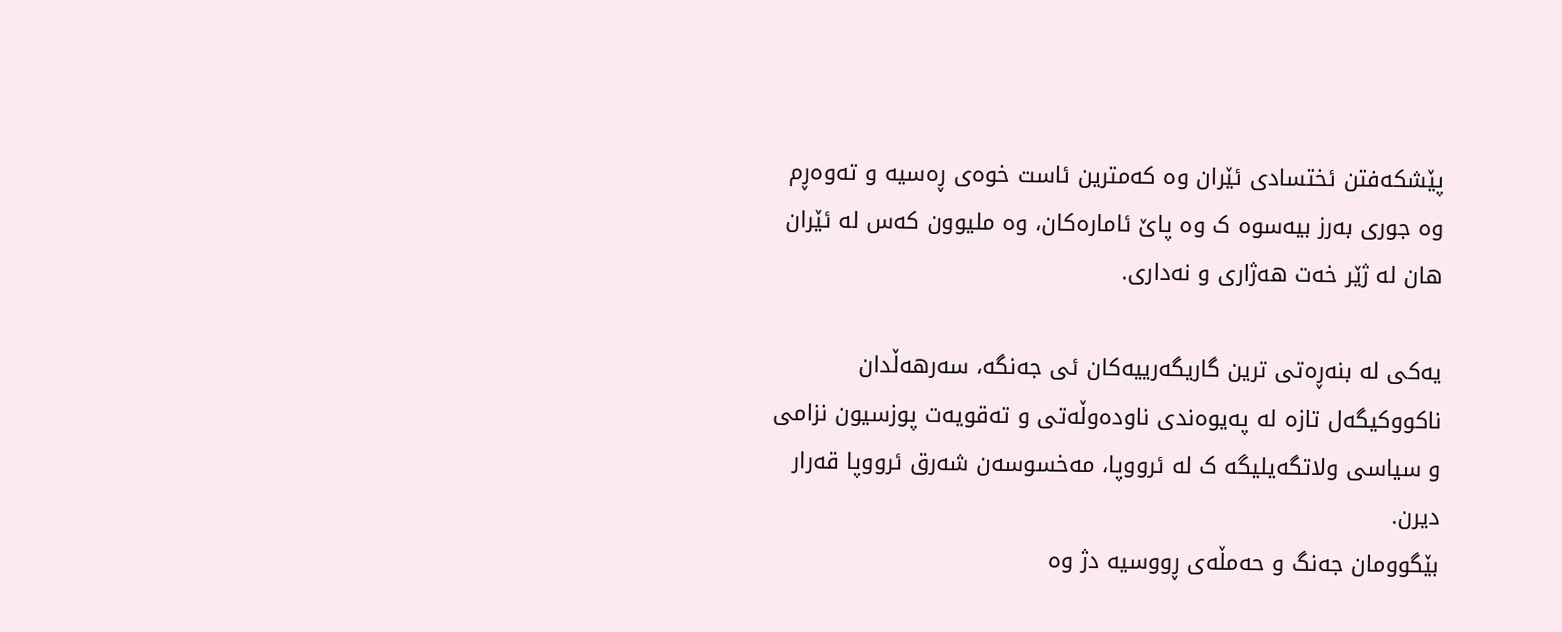پێشکەفتن ئختسادی ئێران وە کەمترین ئاست خوەی ڕەسیە و تەوەڕم وە جوری بەرز بیەسوە ک وە پاێ ئامارەکان، وە ملیوون کەس لە ئێران هان لە ژێر خەت هەژاری و نەداری.

یەکی لە بنەڕەتی ترین گاریگەرییەکان ئی جەنگە، سەرهەڵدان ناکووکیگەل تازە لە پەیوەندی ناودەوڵەتی و تەقویەت پوزسیون نزامی و سیاسی ولاتگەیلیگە ک لە ئرووپا، مەخسوسەن شەرق ئرووپا قەرار دیرن.
بێگوومان جەنگ و حەمڵەی ڕووسیە دژ وە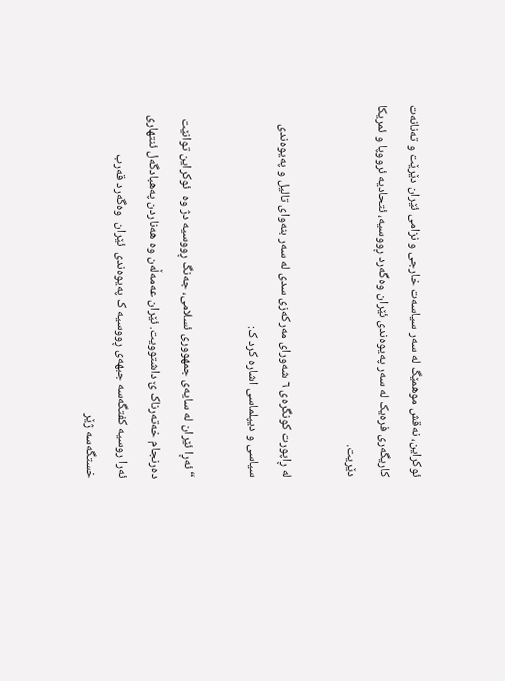ئوکراین، نەقش موهمێگ لە سەر سیاسەت خارجی و نزامی ئێران دێرێت و تەنانەت کاریگەری فرەیک لە سەر پەیوەندی ئێران وەگەرد ڕووسیه، ئتحادیه ئرووپا و ئمریکا دێریت.

لە ڕاپورت کونگرەی ٦ شەورای مەرکەزی سدی لە سەر بنەوای تالیل و پەیوەندی سیاسی و دیپلماسی اشارە کرد ک:

“ئەڕا ئێران لە سایەی جمهووری ئسلامی، جەنگ ڕووسیە دژ وە  ئوکراین توانێت دەرنجام خەتەرناک ێ داشتوویت. ئێران عەمەڵەن وە هەناردن پەهبادگەل ئنتهاری ئەرا روسیە کفتگەسە جبهەی ڕووسیە ک پەیوەندی  ئێران  وەگەرد قەرب خستگەسە ژێر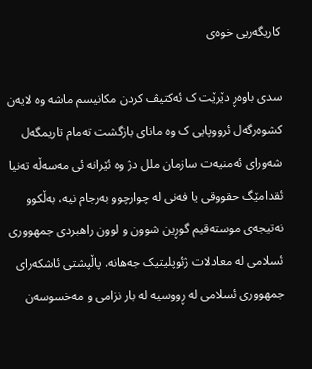کاریگەریی خوەی

سدی باوەڕ دێرێت ک ئەکتیڤ‌ کردن مکانیسم ماشه وە لایەن کشوەرگەل ئرووپایی ک وە مانای بازگشت تەمام تاریمگەل شەورای ئەمنیەت سازمان ملل دژ وە ئێرانە ئی مەسەڵە تەنیا ئقدامێگ حقووقی یا فەنی لە چوارچوو بەرجام نیە، بەڵکوو نەتیجەی موستەقیم گوڕین شوون و لوون راهبردی جمهووری ئسلامی لە معادلات ژئوپلیتیک جەهانە. پاڵپشتی ئاشکەرای جمهووری ئسلامی لە ڕووسیه لە بار نزامی و مەخسوسەن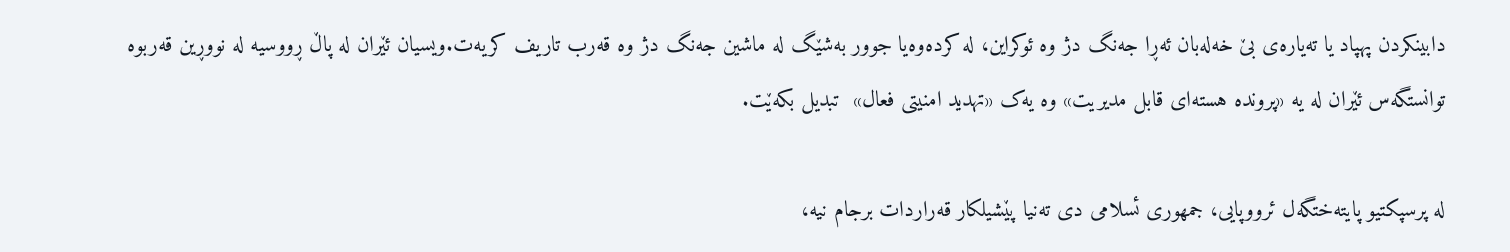دابینکردن پهپاد یا تەیارەی بێ خەلەبان ئەڕا جەنگ دژ وە ئوکراین، لە کردەوەیا جوور بەشێگ لە ماشین جەنگ دژ وە قەرب تاریف کریەت.ویسیان ئێران لە پاڵ ڕووسیە لە نووڕین قەربوە توانستگەس ئێران لە یە «پرونده هسته‌ای قابل مدیریت» وە یەک «تهدید امنیتی فعال»  تبدیل بکەێت.

لە پرسپکتیو پایتەختگەل ئرووپایی، جمهوری ئسلامی دی تەنیا پێشیلکار قەراردات برجام نیە،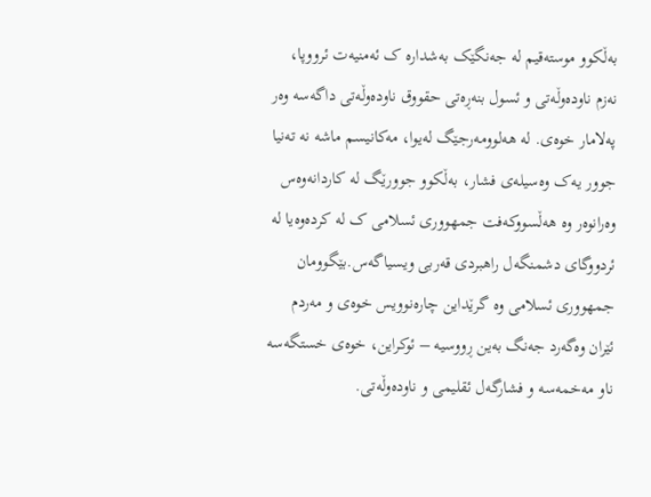بەڵکوو موستەقیم لە جەنگێک بەشدارە ک ئەمنیەت ئرووپا، نەزم ناودەوڵەتی و ئسول بنەڕەتی حقووق ناودەوڵەتی داگەسە وەر پەلامار خوەی. لە هەلوومەرجێگ لەیوا، مەکانیسم ماشه نه تەنیا جوور یەک وەسیلەی فشار، بەڵکوو جوورێگ لە کاردانەوەس وەرانوەر وە هەڵسووکەفت جمهووری ئسلامی ک لە کردەوەیا لە ئردووگای دشمنگەل راهبردی قەربی ویسیاگەس.بێگوومان جمهووری ئسلامی وە گرێداین چارەنوویس خوەی و مەردم ئێران وەگەرد جەنگ بەین ڕووسیه – ئوکراین، خوەی خستگەسە ناو مەخمەسە و فشارگەل ئقلیمی و ناودەوڵەتی.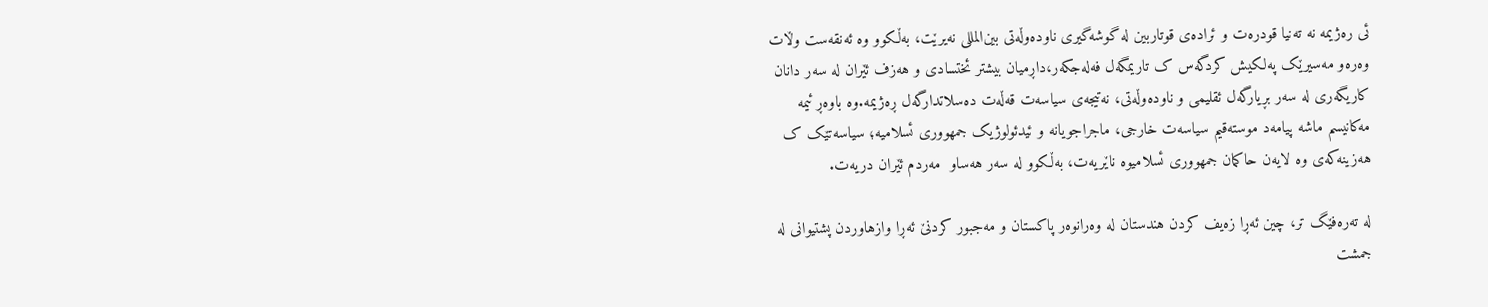ئی رەژیمە نه تەنیا قودرەت و ئرادەی قوتاربین لە گوشەگیری ناودەوڵەتی بین‌المللی نەیرێت، بەڵکوو وە ئەنقەست وڵات وەرەو مەسیرێک پەلکیش کردگەس ک تاریمگەل فەلەجکەر،داڕمیان بیشتر ئختسادی و هەزف ئێران لە سەر دانان کاریگەری لە سەر بڕیارگەل ئقلیمی و ناودەوڵەتی، نەتیجەی سیاسەت قەڵەت دەسلاتدارگەل ڕەژیمە.وە باوەڕ ئیمە مەکانیسم ماشه پیامەد موستەقیم سیاسەت خارجی، ماجراجویانه و ئیدئولوژیک جمهووری ئسلامیە؛ سیاسەتێک ک هەزینەکەی وە لایەن حاکمان جمهووری ئسلامیوە ناێریەت، بەڵکوو لە سەر هەساو  مەردم ئێران دریەت.

لە تەرەفێگ تر، چین ئەڕا زەیف کردن هندستان لە وەرانوەر پاکستان و مەجبور کردنێ ئەڕا وازهاوردن پشتیوانی لە جمشت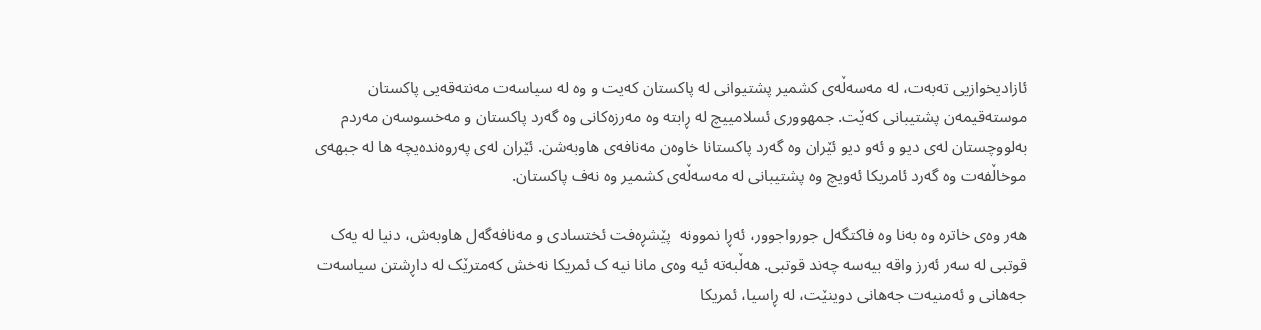ئازادیخوازیی تەبەت، لە مەسەڵەی کشمیر پشتیوانی لە پاکستان کەیت و وە لە سیاسەت مەنتەقەیی پاکستان موستەقیمەن پشتیبانی کەێت. جمهووری ئسلامییچ لە ڕابتە وە مەرزەکانی وە گەرد پاکستان و مەخسوسەن مەردم بەلووچستان لەی دیو و ئەو دیو ئێران وە گەرد پاکستانا خاوەن مەنافەی هاوبەشن. ئێران لەی پەروەندەیچە ها لە جبهەی موخاڵفەت وە گەرد ئامریکا ئەویچ وە پشتیبانی لە مەسەڵەی کشمیر وە نەف پاکستان.

هەر وەی خاترە وە بەنا وە فاکتگەل جورواجوور، ئەڕا نموونە  پێشڕەفت ئختسادی و مەنافەگەل هاوبەش، دنیا لە یەک قوتبی لە سەر ئەرز واقە بیەسە چەند قوتبی. هەڵبەتە ئیە وەی مانا نیە ک ئمریکا نەخش کەمترێک لە داڕشتن سیاسەت جەهانی و ئەمنیەت جەهانی دوینێت، لە ڕاسیا، ئمریکا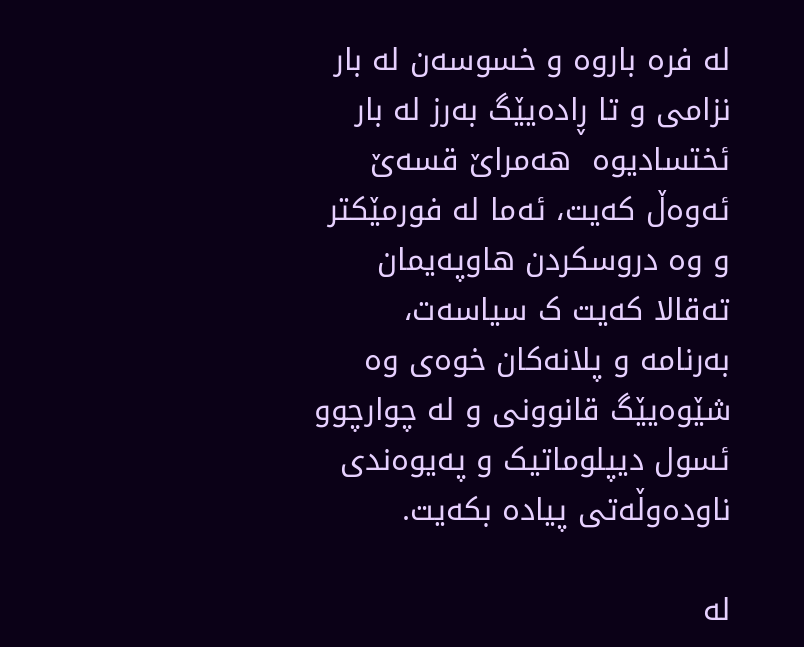لە فرە باروە و خسوسەن لە بار نزامی و تا ڕادەیێگ بەرز لە بار ئختسادیوە  هەمراێ قسەێ ئەوەڵ کەیت، ئەما لە فورمێکتر و وە دروسکردن هاوپەیمان تەقالا کەیت ک سیاسەت، بەرنامە و پلانەکان خوەی وە شێوەیێگ قانوونی و لە چوارچوو ئسول دیپلوماتیک و پەیوەندی ناودەوڵەتی پیادە بکەیت.

لە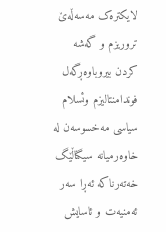لایکترەک مەسەڵەێ تروریزم و گەشە کردن بیروباوەڕگەل فوندامنتالیزم وئسلام سیاسی مەخسوسەن لە خاوەرمیانە سیگناڵێگ خەتەرناکە ئەڕا سەر ئەمنیەت و ئاسایش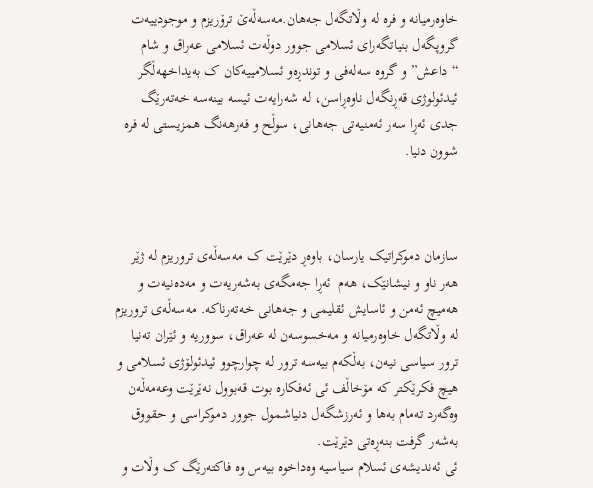خاوەرمیانە و فرە لە وڵاتگەل جەهان.مەسەڵەێ ترۆریزم و موجودییەت گروپگەل بنیاتگەرای ئسلامی جوور دوڵەت ئسلامی عەراق و شام “داعش” و گروە سەلەفی و توندڕەو ئسلامییەکان ک بەیداخهەڵگر ئیدئولوژی قەڕنگەل ناوەڕاسن، لە شەرایەت ئیسە بینەسە خەتەرێگ جدی ئەڕا سەر ئەمنیەتی جەهانی، سوڵح و فەرهەنگ همزیستی لە فرە شوون دنیا.



سازمان دموکراتیک یارسان، باوەڕ دێرێت ک مەسەڵەی تروریزم لە ژێر هەر ناو و نیشانێک، هەم  ئەڕا جەمگەی بەشەریەت و مەدەنیەت و هەمیچ ئەمن و ئاسایش ئقلیمی و جەهانی خەتەرناکە. مەسەڵەی تروریزم لە وڵاتگەل خاوەرمیانە و مەخسوسەن لە عەراق، سووریە و ئێران تەنیا ترور سیاسی نیەن، بەڵکەم بیەسە ترور لە چوارچوو ئیدئولۆژی ئسلامی و هیچ فکرێکتر کە مۆخاڵف ئی ئەفکارە بوت قەبوول نەێرێت وعەمەڵەن وەگەرد تەمام بەها و ئەرزشگەل دنیاشمول جوور دموکراسی و حقووق بەشەر گرفت بنەڕەتی دێرێت.
ئی ئەندیشەی ئسلام سیاسیە وەداخوە بیەس وە فاکتەرێگ ک وڵات و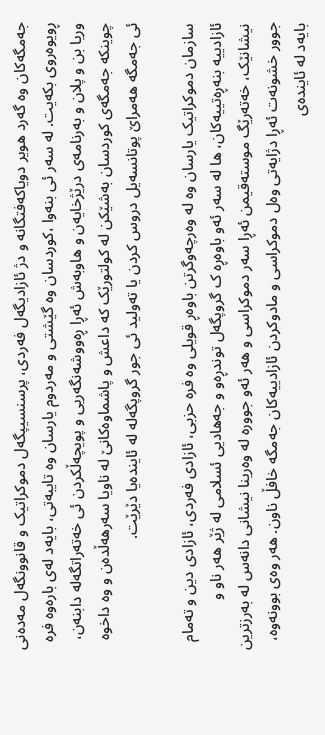جەمگەکان وە گەرد هویر دویاکەفتگانە و دژ ئازادیگەل فەردی، پرسنسیپگەل دموکراتیک و قانوونگەل مەدەنی ڕویوەروی بکەیت. لە سەر ئی بنەوا ،کوردسان وە گێشتی و مەردوم یارسان وە تایبەتی، بایەد لەی بارەوە فرە وریا بن و پلان و بەرنامەی درێژخایەن و هاوبەش ئەڕا ڕەووشەنگەریی و پویچەڵکردن ئی خەتەراتگەلە دابنەن، چوینکە جەمگەی کوردسان بەشێکن لە کولتورێک کە داعش و پاشماوەکانێ لە ناویا سەرهەڵدەن و وە داخوە ئی جەمگە هەمراێ پوتانسەیل دروس کردن یا تەولید ئی جور گروپگەلە لە ئایندەیا دێرێت.

سازمان دموکراتیک یارسان وە لە وەرچەوگرتن باوەڕ قویلی وە فرە حزبی، ئازادی فەردی، ئازادی دین و تەمام ئازادییە بنەڕەتییەکان، ها لە سەر ئەو باوەڕە ک گروپگەل توندڕەو و جەهادیی ئسلامی لە ژێر هەر ناو و نیشانێک، خەتەرێگ موستەقیمن ئەڕا سەر دموکراسی و هەر ئەو جوورە لە وەرینا نیشانی دانەس لە بەرزترین جوور خشونەت ئەڕا دژایەتی وەل دموکراسی و مادوکردن ئازادییەکان جەمگە خافڵ ناون. هەر وەی بوونەوە، بایەد لە ئایندەی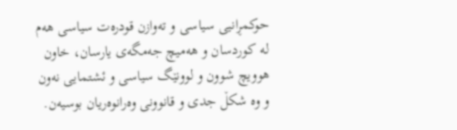حوکمڕانیی سیاسی و تەوازن قودرەت سیاسی هەم لە کوردسان و هەمیچ جەمگەی یارسان، خاون هوویچ شوون و لوونێگ سیاسی و ئشتمایی نەون و وە شکڵ جدی و قانوونی وەرانوەریان بوسیەن.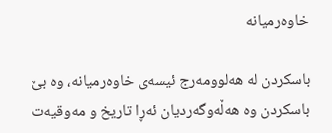خاوەرمیانە

باسکردن لە هەلوومەرج ئیسەی خاوەرمیانە، وە بێ باسکردن وە هەڵەوگەردیان ئەڕا تاریخ و مەوقیەت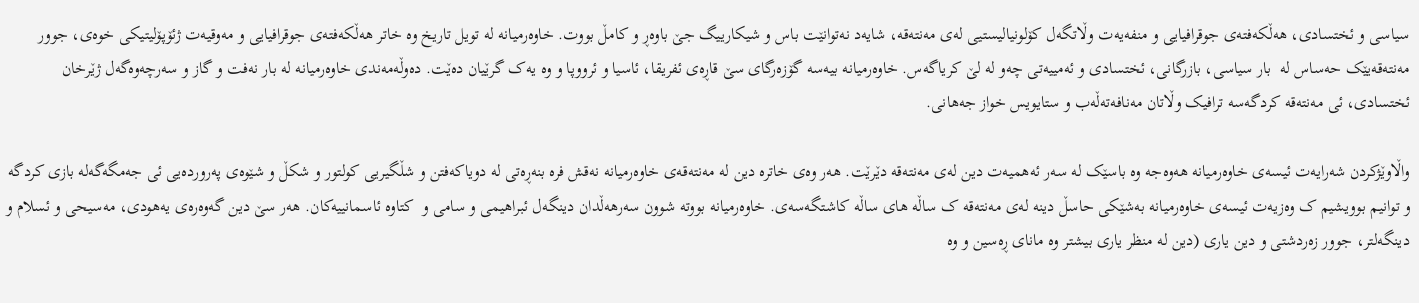سیاسی و ئختسادی، هەڵکەفتەی جوقرافیایی و منفەیەت وڵاتگەل کۆلونیالیستیی لەی مەنتەقە، شایەد نەتوانێت باس و شیکارییگ جێ باوەڕ و کامڵ بووت. خاوەرمیانە لە تویل تاریخ وە خاتر هەڵکەفتەی جوقرافیایی و مەوقیەت ژئۆپۆلیتیکی خوەی، جوور مەنتەقەیێک حەساس لە  بار سیاسی، بازرگانی، ئختسادی و ئەمییەتی چەو لە لێ کریاگەس. خاوەرمیانە بیەسە گۆزەرگای سێ قاڕەی ئفریقا، ئاسیا و ئرووپا و وە یەک گرێیان دەێت. دەوڵەمەندی خاوەرمیانە لە بار نەفت و گاز و سەرچەوەگەل ژێرخان ئختسادی، ئی مەنتەقە کردگەسە ترافیک وڵاتان مەنافەتەڵەب و ستایویس خواز جەهانی.

واڵاوێژکردن شەرایەت ئیسەی خاوەرمیانە هەوەجە وە باسێک لە سەر ئەهمیەت دین لەی مەنتەقە دێرێت. هەر وەی خاترە دین لە مەنتەقەی خاوەرمیانە نەقش فرە بنەڕەتی لە دویاکەفتن و شڵگیریی کولتور و شکڵ و شێوەی پەروردەیی ئی جەمگەگەلە بازی کردگە و توانیم بوویشیم ک وەزیەت ئیسەی خاوەرمیانە بەشێکی حاسڵ دینە لەی مەنتەقە ک ساڵه های ساڵە کاشتگەسەی. خاوەرمیانە بووتە شوون سەرهەڵدان دینگەل ئبراهیمی و سامی و  کتاوە ئاسمانییەکان. هەر سێ دین گەوەرەی یەهودی، مەسیحی و ئسلام و دینگەلتر، جوور زەردشتی و دین یاری (دین لە منظر یاری بیشتر وە مانای ڕەسین و وە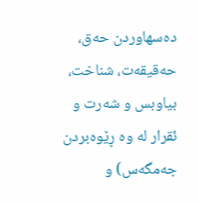دەسهاوردن حەق، حەقیقەت، شناخت، بیاوبس و شەرت و ئقرار لە وە ڕێوەبردن جەمگەس) و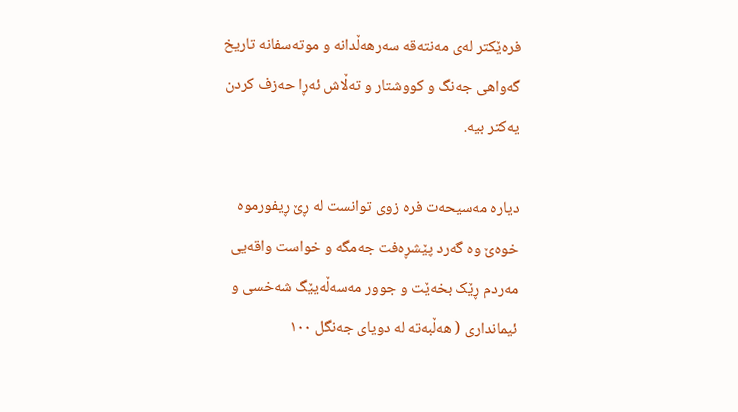فرەێکتر لەی مەنتەقە سەرهەڵدانە و موتەسفانە تاریخ گەواهی جەنگ و کووشتار و تەڵاش ئەڕا حەزف کردن یەکتر بیە.

دیارە مەسیحەت فرە زوی توانست لە ڕێ ڕیفورموە خوەێ وە گەرد پێشڕەفت جەمگە و خواست واقەیی مەردم ڕێک بخەێت و جوور مەسەڵەیێگ شەخسی و ئیمانداری ( هەڵبەتە لە دویای جەنگل ١٠٠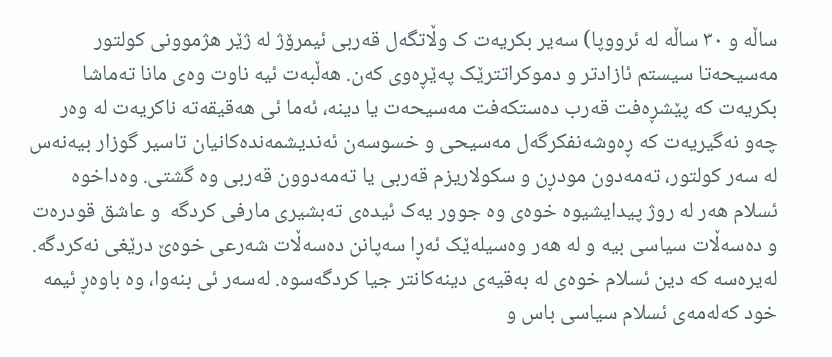ساڵە و ٣٠ ساڵە لە ئرووپا) سەیر بکریەت ک وڵاتگەل قەربی ئیمرۆژ لە ژێر هژموونی کولتور مەسیحەتا سیستم ئازادتر و دموکراتترێک پەێڕەوی کەن. هەڵبەت ئیە ناوت وەی مانا تەماشا بکریەت کە پێشڕەفت قەرب دەستکەفت مەسیحەت یا دینە، ئەما ئی هەقیقەتە ناکریەت لە وەر چەو نەگیریەت کە ڕەوشەنفکرگەل مەسیحی و خسوسەن ئەندیشمەندەکانیان تاسیر گوزار بیەنەس لە سەر کولتور، تەمەدون مودڕن و سکولاریزم قەربی یا تەمەدوون قەربی وە گشتی. وەداخوە ئسلام هەر لە روژ پیدایشیوە خوەی وە جوور یەک ئیدەی تەبشیری مارفی کردگە  و عاشق قودرەت و دەسەڵات سیاسی بیە و لە هەر وەسیلەێک ئەڕا سەپانن دەسەڵات شەرعی خوەێ درێغی نەکردگە. لەیرەسە کە دین ئسلام خوەی لە بەقیەی دینەکانتر جیا کردگەسوە. لەسەر ئی بنەوا، وە باوەڕ ئیمە خود کەلەمەی ئسلام سیاسی باس و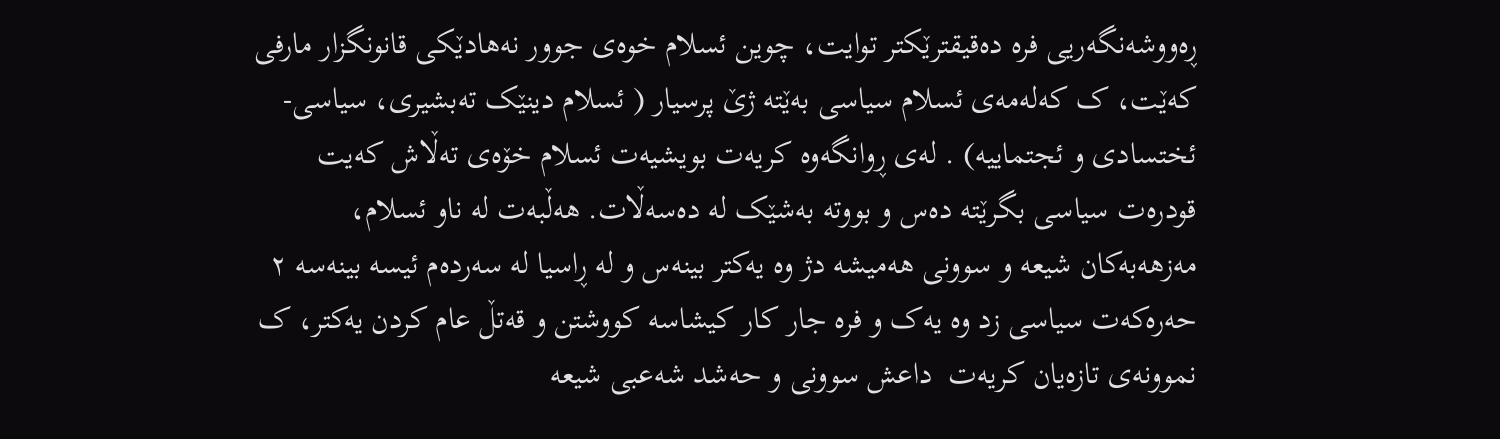ڕەووشەنگەریی فرە دەقیقترێکتر توایت، چوین ئسلام خوەی جوور نەهادێکی قانونگزار مارفی کەێت، ک کەلەمەی ئسلام سیاسی بەێتە ژێ پرسیار ( ئسلام دینێک تەبشیری، سیاسی- ئختسادی و ئجتماییە) . لەی ڕوانگەوە کریەت بویشیەت ئسلام خۆەی تەڵاش کەیت قودرەت سیاسی بگرێتە دەس و بووتە بەشێک لە دەسەڵات. هەڵبەت لە ناو ئسلام، مەزهەبەکان شیعە و سوونی هەمیشە دژ وە یەکتر بینەس و لە ڕاسیا لە سەردەم ئیسە بینەسە ٢ حەرەکەت سیاسی زد وە یەک و فرە جار کار کیشاسە کووشتن و قەتڵ عام کردن یەکتر، ک نموونەی تازەیان کریەت  داعش سوونی و حەشد شەعبی شیعە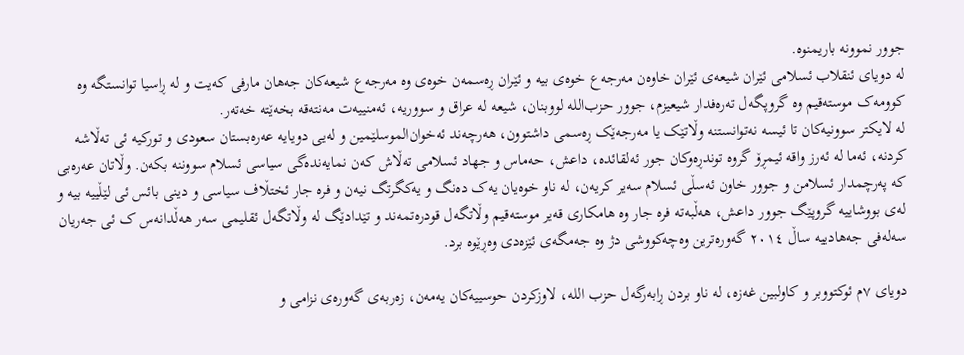جوور نموونە باریمنوە.
لە دویای ئنقلاب ئسلامی ئێران شیعەی ئێران خاوەن مەرجەع خوەی بیە و ئێران ڕەسمەن خوەی وە مەرجەع شیعەکان جەهان مارفی کەیت و لە ڕاسیا توانستگە وە کوومەک موستەقیم وە گروپگەل تەرەفدار شیعیزم، جوور حزب‌اللە لووبنان، شیعە لە عراق و سووریە، ئەمنییەت مەنتەقە بخەێتە خەتەر.
لە لایکتر سوونیەکان تا ئیسە نەتوانستنە وڵاتێک یا مەرجەێک ڕەسمی داشتوون، هەرچەند ئەخوان‌الموسلێمین و لەیی دویایە عەرەبستان سعودی و تورکیە ئی تەڵاشە کردنە، ئەما لە ئەرز واقە ئیمڕۆ گروە توندڕەوکان جور ئەلقائدە، داعش، حەماس و جهاد ئسلامی تەڵاش کەن نمایەندەگی سیاسی ئسلام سووننە بکەن. وڵاتان عەرەبی کە پەرچمدار ئسلامن و جوور خاون ئەسڵی ئسلام سەیر کریەن، لە ناو خوەیان یەک دەنگ و یەکگرتگ نیەن و فرە جار ئختڵاف سیاسی و دینی بائس ئی لێڵییە بیە و لەی بووشاییە گروپێگ جوور داعش، هەڵبەتە فرە جار وە هامکاری قەیر موستەقیم وڵاتگەل قودرەتمەند و تێدادێگ لە وڵاتگەل ئقلیمی سەر هەڵدانەس ک ئی جەریان سەلەفی جەهادییە ساڵ ٢٠١٤ گەورەترین وەچەکووشی دژ وە جەمگەی ئێزەدی وەڕێوە برد.

دویای ٧م ئوکتووبر و کاولبین غەزە، لە ناو بردن ڕابەرگەل حزب اللە، لاوزکردن حوسییەکان یەمەن، زەربەی گەورەی نزامی و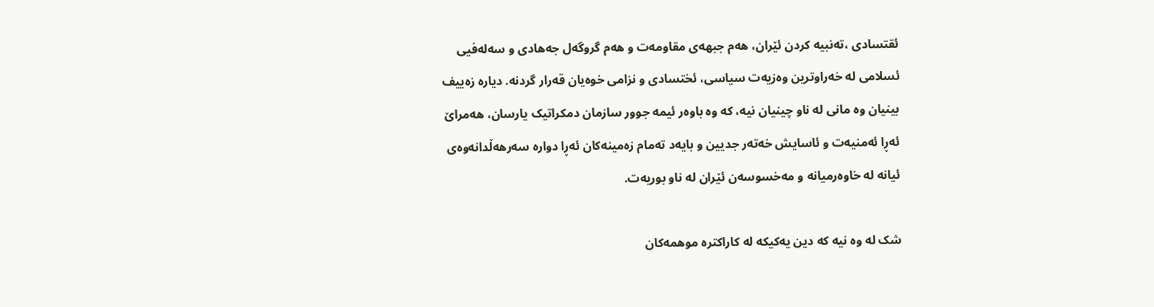ئقتسادی ،تەنبیە کردن ئێران، هەم جبهەی مقاومەت و هەم گروگەل جەهادی و سەلەفیی ئسلامی لە خەراوترین وەزیەت سیاسی، ئختسادی و نزامی خوەیان قەرار گردنە. دیارە زەییف بینیان وە مانی لە ناو چینیان نیە، کە وە باوەر ئیمە جوور سازمان دمکراتیک یارسان، هەمراێ ئەڕا ئەمنیەت و ئاسایش خەتەر جدیین و بایەد تەمام زەمینەکان ئەڕا دوارە سەرهەڵدانەوەی ئیانە لە خاوەرمیانە و مەخسوسەن ئێران لە ناو بوریەت.

شک لە وە نیە کە دین یەکیکە لە کاراکترە موهمەکان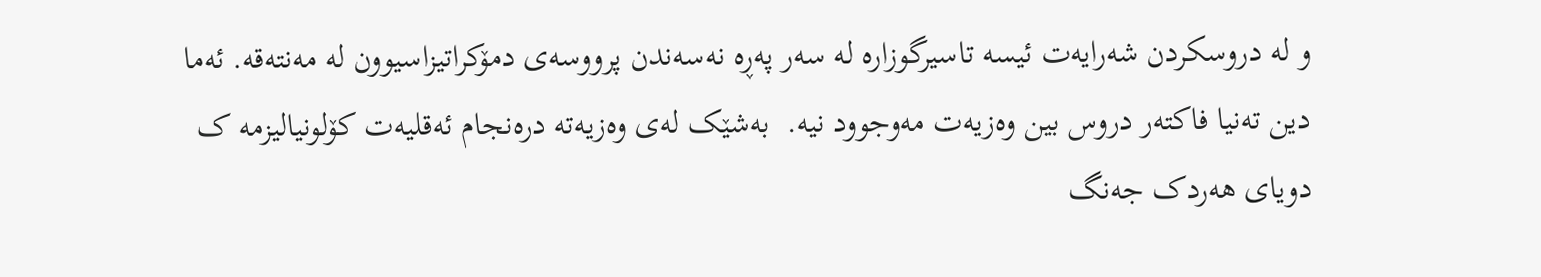و لە دروسکردن شەرایەت ئیسە تاسیرگوزارە لە سەر پەڕە نەسەندن پرووسەی دمۆکراتیزاسیوون لە مەنتەقە. ئەما دین تەنیا فاکتەر دروس بین وەزیەت مەوجوود نیە.  بەشێک لەی وەزیەتە درەنجام ئەقلیەت کۆلونیالیزمە ک دویای هەردک جەنگ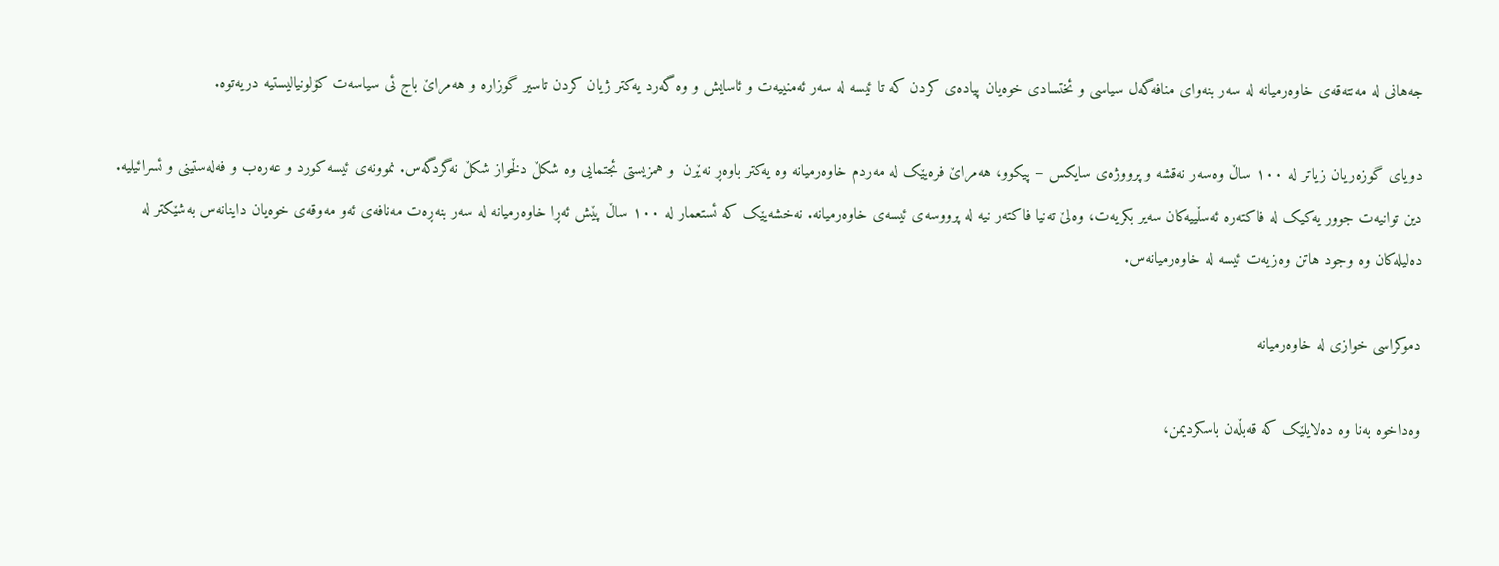جەهانی لە مەنتەقەی خاوەرمیانە لە سەر بنەوای منافەگەل سیاسی و ئختسادی خوەیان پیادەی کردن کە تا ئیسە لە سەر ئەمنییەت و ئاسایش و وە گەرد یەکتر ژیان کردن تاسیر گوزارە و هەمراێ باج ئی سیاسەت کۆلونیالیستیە دریەتوە.

دویای گوزەریان زیاتر لە ١٠٠ ساڵ وەسەر نەقشە و پرووژەی سایکس – پیکوو، هەمراێ فرەیێک لە مەردم خاوەرمیانە وە یەکتر باوەڕ نەێرن  و همزیستی ئجتمایی وە شکڵ دڵخواز شکڵ نەگردگەس. نموونەی ئیسە کورد و عەرەب و فەلەستینی و ئسرائیلیە. دین توانیەت جوور یەکیک لە فاکتەرە ئەسڵییەکان سەیر بکریەت، وەلێ تەنیا فاکتەر نیە لە پرووسەی ئیسەی خاوەرمیانە. نەخشەیێک کە ئستعمار لە ١٠٠ ساڵ پێش ئەڕا خاوەرمیانە لە سەر بنەڕەت مەنافەی ئەو مەوقەی خوەیان داینانەس بەشێکتر لە دەلیلەکان وە وجود هاتن وەزیەت ئیسە لە خاوەرمیانەس.

دموکراسی خوازی لە خاوەرمیانە

وەداخوە بەنا وە دەلایلێک کە قەبڵەن باسکردیمن،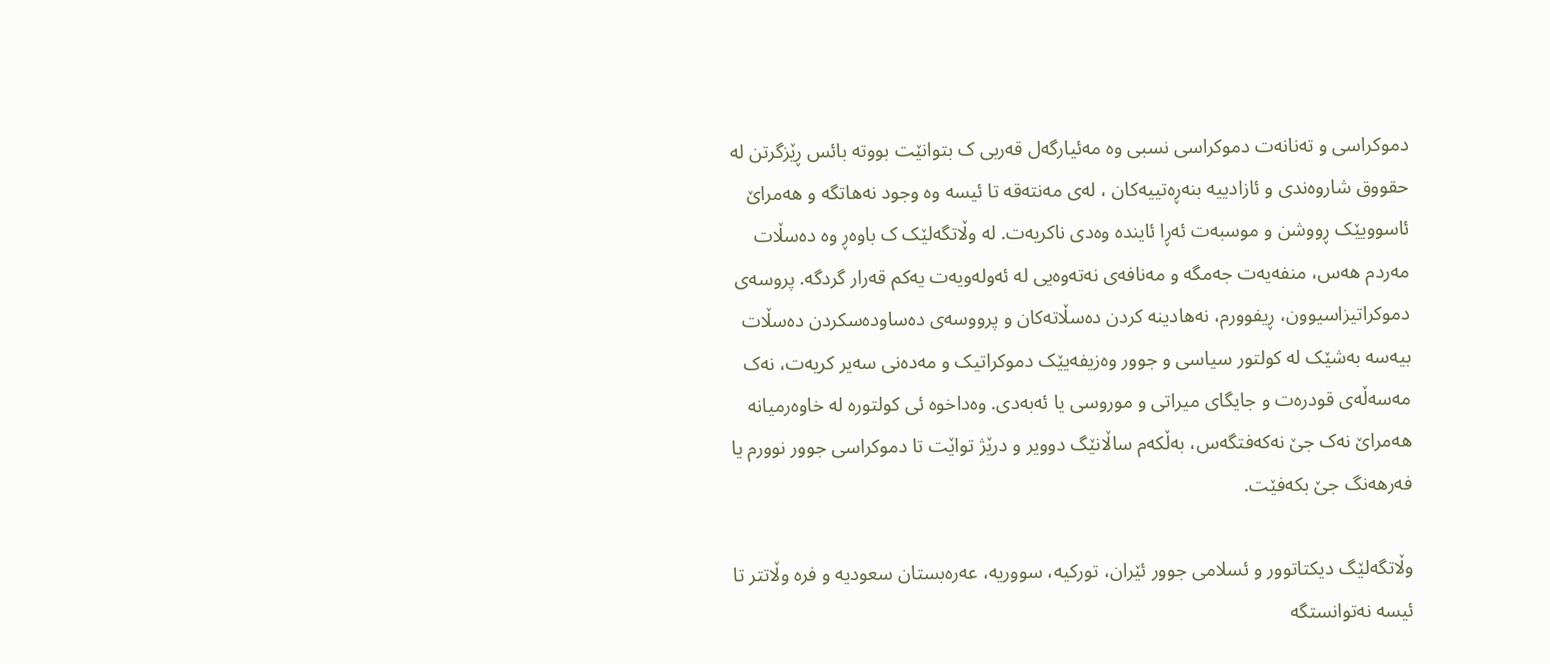دموکراسی و تەنانەت دموکراسی نسبی وە مەئیارگەل قەربی ک بتوانێت بووتە بائس ڕێزگرتن لە  حقووق شاروەندی و ئازادییە بنەڕەتییەکان ، لەی مەنتەقە تا ئیسە وە وجود نەهاتگە و هەمراێ ئاسوویێک ڕووشن و موسبەت ئەڕا ئایندە وەدی ناکریەت. لە وڵاتگەلێک ک باوەڕ وە دەسڵات مەردم هەس، منفەیەت جەمگە و مەنافەی نەتەوەیی لە ئەولەویەت یەکم قەرار گردگە. پروسەی دموکراتیزاسیوون، ڕیفوورم، نەهادینە کردن دەسڵاتەکان و پرووسەی دەساودەسکردن دەسڵات بیەسە بەشێک لە کولتور سیاسی و جوور وەزیفەیێک دموکراتیک و مەدەنی سەیر کریەت، نەک مەسەڵەی قودرەت و جایگای میراتی و موروسی یا ئەبەدی. وەداخوە ئی کولتورە لە خاوەرمیانە هەمراێ نەک جێ نەکەفتگەس، بەڵکەم ساڵانێگ دوویر و درێژ تواێت تا دموکراسی جوور نوورم یا فەرهەنگ جێ بکەفێت.

وڵاتگەلێگ دیکتاتوور و ئسلامی جوور ئێران، تورکیە، سووریە، عەرەبستان سعودیە و فرە وڵاتتر تا ئیسە نەتوانستگە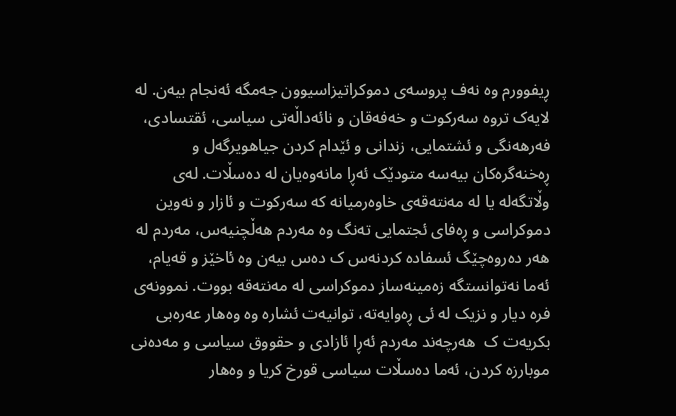ڕیفوورم وە نەف پروسەی دموکراتیزاسیوون جەمگە ئەنجام بیەن. لە لایەک تروە سەرکوت و خەفەقان و نائەداڵەتی سیاسی، ئقتسادی، فەرهەنگی و ئشتمایی، زندانی و ئێدام کردن جیاهویرگەل و ڕەخنەگرەکان بیەسە متودێک ئەڕا مانەوەیان لە دەسڵات. لەی وڵاتگەلە یا لە مەنتەقەی خاوەرمیانە کە سەرکوت و ئازار و نەوین دموکراسی و ڕەفای ئجتمایی تەنگ وە مەردم هەڵچنیەس، مەردم لە هەر دەروەچێگ ئسفادە کردنەس ک دەس بیەن وە ئاخێز و قەیام، ئەما نەتوانستگە زەمینەساز دموکراسی لە مەنتەقە بووت. نموونەی فرە دیار و نزیک لە ئی ڕەوایەتە، توانیەت ئشارە وە وەهار عەرەبی بکریەت ک  هەرچەند مەردم ئەڕا ئازادی و حقووق سیاسی و مەدەنی موبارزە کردن، ئەما دەسڵات سیاسی قورخ کریا و وەهار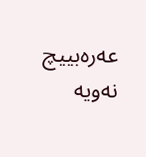عەرەبییچ نەویە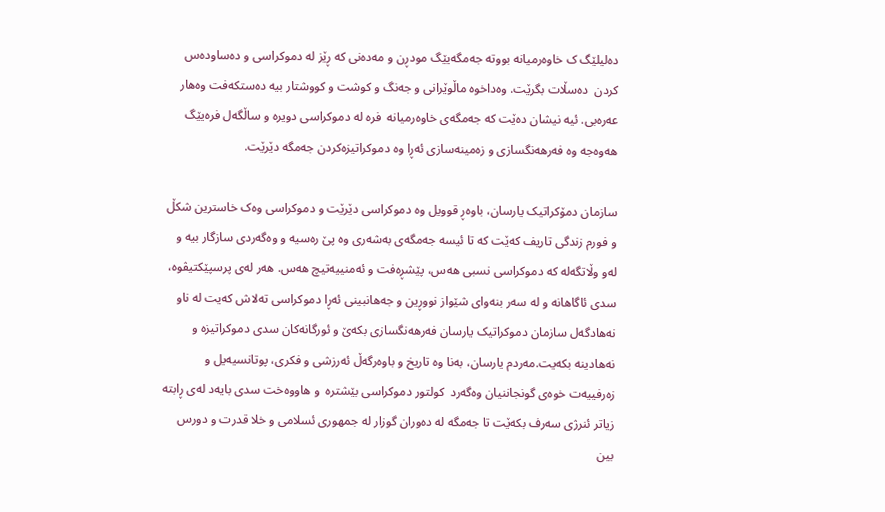دەلیلێگ ک خاوەرمیانە بووتە جەمگەیێگ مودڕن و مەدەنی کە ڕێز لە دموکراسی و دەساودەس کردن  دەسڵات بگرێت. وەداخوە ماڵوێرانی و جەنگ و کوشت و کووشتار بیە دەستکەفت وەهار عەرەبی. ئیە نیشان دەێت کە جەمگەی خاوەرمیانە  فرە لە دموکراسی دویرە و ساڵگەل فرەیێگ هەوەجە وە فەرهەنگسازی و زەمینەسازی ئەڕا وە دموکراتیزەکردن جەمگە دێرێت.

سازمان دمۆکراتیک یارسان، باوەڕ قوویل وە دموکراسی دێرێت و دموکراسی وەک خاسترین شکڵ و فورم زندگی تاریف کەێت کە تا ئیسە جەمگەی بەشەری وە پێ رەسیە و وەگەردی سازگار بیە و لەو وڵاتگەلە کە دموکراسی نسبی هەس، پێشڕەفت و ئەمنییەتیچ هەس. هەر لەی پرسپێکتیڤوە، سدی ئاگاهانە و لە سەر بنەوای شێواز نووڕین و جەهانبینی ئەڕا دموکراسی تەلاش کەیت لە ناو نەهادگەل سازمان دموکراتیک یارسان فەرهەنگسازی بکەێ و ئورگانەکان سدی دموکراتیزە و نەهادینە بکەیت.مەردم یارسان، بەنا وە تاریخ و باوەرگەڵ ئەرزشی و فکری، پوتانسیەیل و زەرفییەت خوەی گونجاننیان وەگەرد  کولتور دموکراسی بێشترە  و هاووەخت سدی بایەد لەی ڕابتە زیاتر ئنرژی سەرف بکەێت تا جەمگە لە دەوران گوزار لە جمهوری ئسلامی و خلا قدرت و دورس بین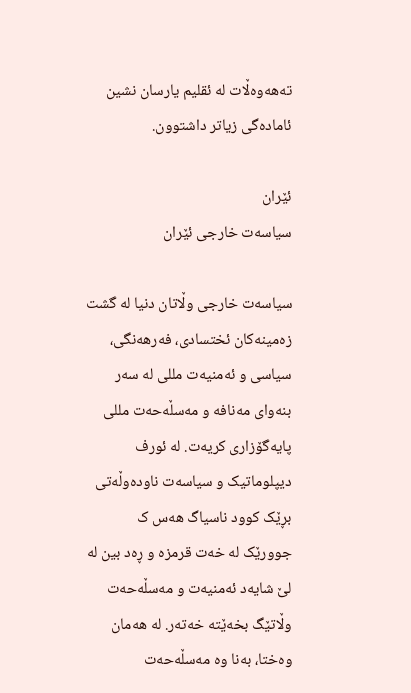تەهەوەڵات لە ئقلیم یارسان نشین ئامادەگی زیاتر داشتوون.

ئێران
سیاسەت خارجی ئێران

سیاسەت خارجی وڵاتان دنیا لە گشت زەمینەکان ئختسادی، فەرهەنگی، سیاسی و ئەمنیەت مللی لە سەر بنەوای مەنافە و مەسڵەحەت مللی پایەگۆزاری کریەت. لە ئورف دیپلوماتیک و سیاسەت ناودەوڵەتی بڕێک کوود ناسیاگ هەس ک جوورێک لە خەت قرمزە و ڕەد بین لە لێ شایەد ئەمنیەت و مەسڵەحەت وڵاتێگ بخەێتە خەتەر. لە هەمان وەختا، بەنا وە مەسڵەحەت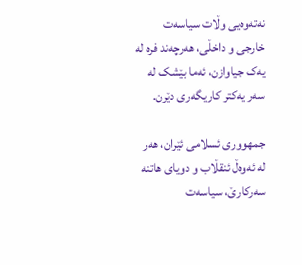نەتەوەیی وڵات سیاسەت خارجی و داخڵی، هەرچەند فرە لە یەک جیاوازن، ئەما بێشک لە سەر یەکتر کاریگەری دێرن.

جمهووری ئسلامی ئێران، هەر لە ئەوەڵ ئنقڵاب و دویای هاتنە سەرکارێ، سیاسەت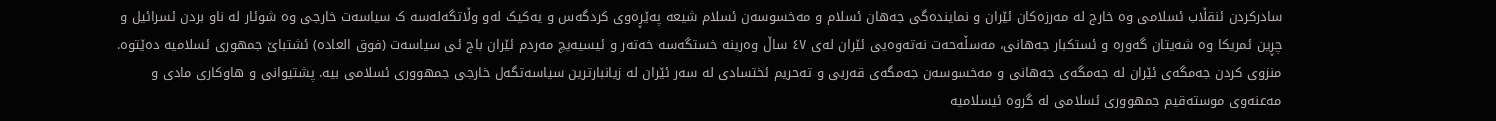سادرکردن ئنقڵاب ئسلامی وە خارج لە مەرزەکان ئێران و نمایندەگی جەهان ئسلام و مەخسوسەن ئسلام شیعە پەێڕەوی کردگەس و یەکیک لەو وڵاتگەلەسە ک سیاسەت خارجی وە شوئار لە ناو بردن ئسرائیل و چڕین ئمریکا وە شەیتان گەورە و ئستکبار جەهانی، مەسڵەحەت نەتەوەیی ئێران لەی ٤٧ ساڵ وەرینە خستگەسە خەتەر و ئیسیەیچ مەردم ئێران باج ئی سیاسەت (فوق العادە) ئشتباێ جمهوری ئسلامیە دەێتوە. منزوی کردن جەمگەی ئێران لە جەمگەی جەهانی و مەخسوسەن جەمگەی قەربی و تەحریم ئختسادی لە سەر ئێران لە زیانبارترین سیاسەتگەل خارجی جمهووری ئسلامی بیە. پشتیوانی و هاوکاری مادی و مەعنەوی موستەقیم جمهووری ئسلامی لە گروە ئیسلامیە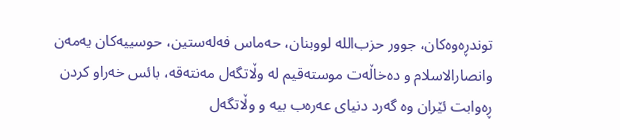توندڕەوەکان، جوور حزب‌اللە لووبنان، حەماس فەلەستین، حوسییەکان یەمەن وانصارالاسلام و دەخاڵەت موستەقیم لە وڵاتگەل مەنتەقە، بائس خەراو کردن ڕەوابت ئێران وە گەرد دنیای عەرەب بیە و وڵاتگەل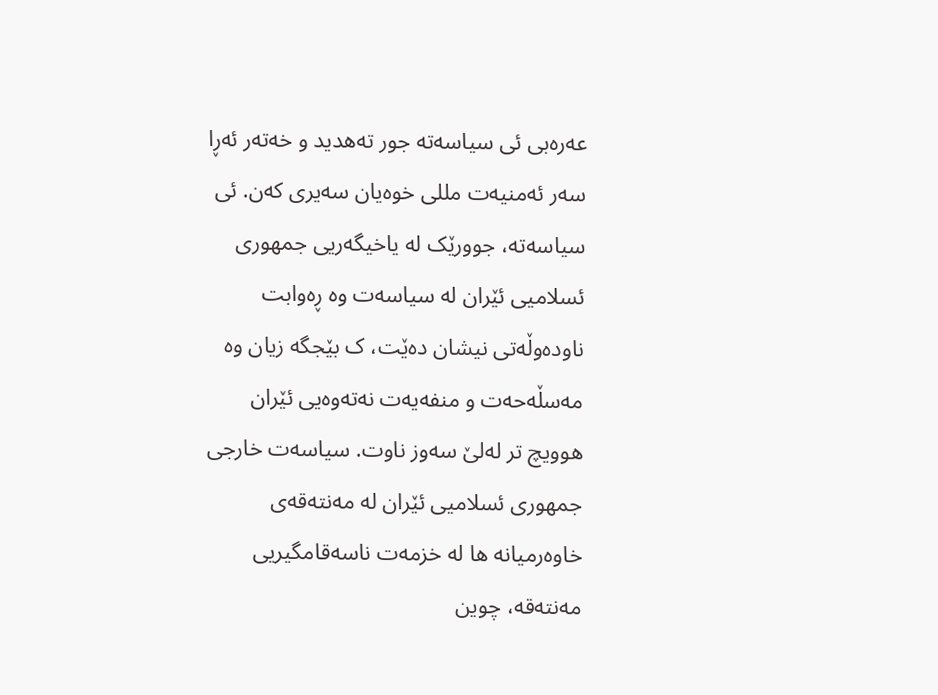عەرەبی ئی سیاسەتە جور تەهدید و خەتەر ئەڕا سەر ئەمنیەت مللی خوەیان سەیری کەن. ئی سیاسەتە، جوورێک لە یاخیگەریی جمهوری ئسلامیی ئێران لە سیاسەت وە ڕەوابت ناودەوڵەتی نیشان دەێت، ک بێجگە زیان وە مەسڵەحەت و منفەیەت نەتەوەیی ئێران هوویچ تر لەلێ سەوز ناوت. سیاسەت خارجی جمهوری ئسلامیی ئێران لە مەنتەقەی خاوەرمیانە ها لە خزمەت ناسەقامگیریی مەنتەقە، چوین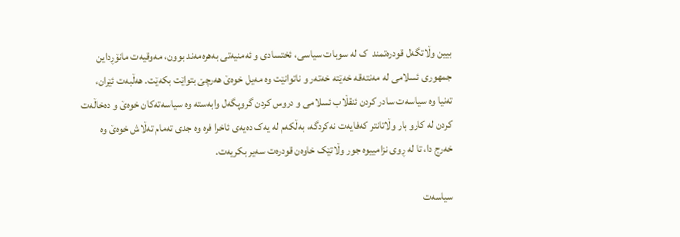بیین وڵاتگەل قودرەتمند  ک لە سوبات سیاسی، ئختسادی و ئەمنیەتی بەهرەمەند بوون، مەوقیەت مانۆڕداین جمهوری ئسلامی لە مەنتەقە خەێتە خەتەر و ناتوانێت وە مەیل خوەێ هەرچێ بتواێت بکەێت. هەڵبەت ئێران، تەنیا وە سیاسەت سادر کردن ئنقڵاب ئسلامی و دروس کردن گروپگەل وابەستە وە سیاسەتەکان خوەێ و دەخاڵەت کردن لە کارو بار وڵاتانتر کەفایەت نەکردگە، بەڵکەم لە یەک دەیەی ئاخرا فرە وە جدی تەمام تەڵاش خوەێ وە خەرج دا، تا لە ڕوی نزامییوە جور وڵاتێک خاوەن قودرەت سەیر بکریەت.

سیاسەت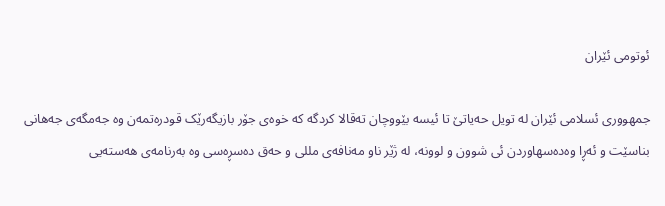ئوتومی ئێران

جمهووری ئسلامی ئێران لە تویل حەیاتێ تا ئیسە بێووچان تەقالا کردگە کە خوەی جۆر بازیگەرێک قودرەتمەن وە جەمگەی جەهانی بناسێت و ئەڕا وەدەسهاوردن ئی شوون و لوونە، لە ژێر ناو مەنافەی مللی و حەق دەسڕەسی وە بەرنامەی هەستەیی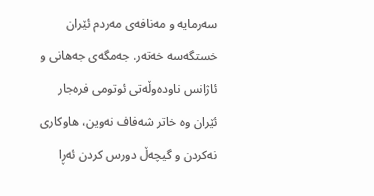سەرمایە و مەنافەی مەردم ئێران خستگەسە خەتەر. جەمگەی جەهانی و ئاژانس ناودەوڵەتی ئوتومی فرەجار ئێران وە خاتر شەفاف نەوین، هاوکاری نەکردن و گیچەڵ دورس کردن ئەڕا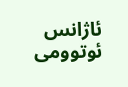ئاژانس ئوتوومی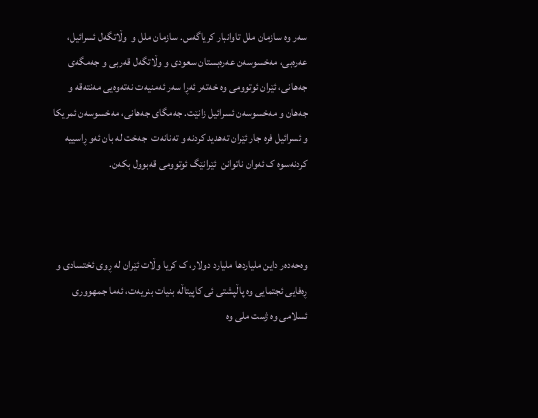سەر وە سازمان ملل تاوانبار کریاگەس. سازمان ملل و  وڵاتگەل ئسرائیل، عەرەبی، مەخسوسەن عەرەبستان سعودی و وڵاتگەل قەربی و جەمگەی جەهانی، ئێران ئوتوومی وە خەتەر ئەڕا سەر ئەمنیەت نەتەوەیی مەنتەقە و جەهان و مەخسوسەن ئسرائیل زانێت. جەمگای جەهانی، مەخسوسەن ئمریکا و ئسرائیل فرە جار ئێران تەهدید کردنە و تەنانەت  جەخت لە بان ئەو ڕاسییە کردنەسوە ک ئەوان ناتوانن  ئێرانێگ ئوتوومی قەبوول بکەن.



وەحەدەر داین ملیاردها ملیارد دولار، ک کریا وڵات ئێران لە ڕوی ئختسادی و ڕەفایی ئجتمایی وە پاڵپشتی ئی کاپیتاڵە بنیات بنریەت، ئەما جمهووری ئسلامی وە ژست ملی وە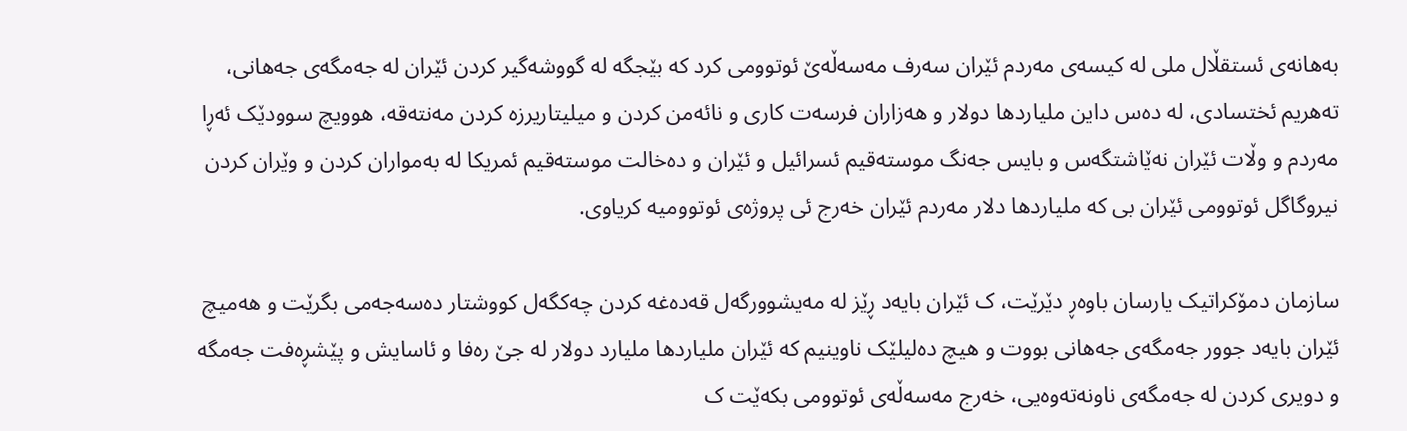بەهانەی ئستقڵال ملی لە کیسەی مەردم ئێران سەرف مەسەڵەێ ئوتوومی کرد کە بێجگە لە گووشەگیر کردن ئێران لە جەمگەی جەهانی، تەهریم ئختسادی، لە دەس داین ملیاردها دولار و هەزاران فرسەت کاری و نائەمن کردن و میلیتاریرزە کردن مەنتەقە، هوویچ سوودێک ئەڕا مەردم و وڵات ئێران نەێاشتگەس و بایس جەنگ موستەقیم ئسرائیل و ئێران و دەخالت موستەقیم ئمریکا لە بەمواران کردن و وێران کردن نیروگاگل ئوتوومی ئێران بی کە ملیاردها دلار مەردم ئێران خەرج ئی پروژەی ئوتوومیە کریاوی.

سازمان دمۆکراتیک یارسان باوەڕ دێرێت، ک ئێران بایەد ڕێز لە مەیشوورگەل قەدەغە کردن چەکگەل کووشتار دەسەجەمی بگرێت و هەمیچ ئێران بایەد جوور جەمگەی جەهانی بووت و هیچ دەلیلێک ناوینیم کە ئێران ملیاردها ملیارد دولار لە جێ رەفا و ئاسایش و پێشڕەفت جەمگە و دویری کردن لە جەمگەی ناونەتەوەیی، خەرج مەسەڵەی ئوتوومی بکەێت ک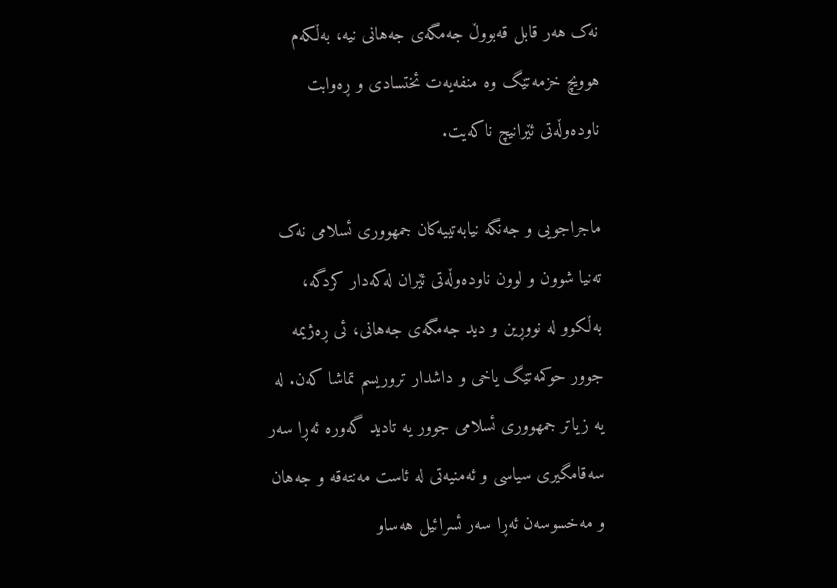نەک هەر قابل قەبووڵ جەمگەی جەهانی نیە، بەڵکەم هوویچ خزمەتێگ وە منفەیەت ئختسادی و ڕەوابت ناودەوڵەتی ئێرانیچ ناکەیت.

ماجراجویی و جەنگە نیابەتییەکان جمهووری ئسلامی نەک تەنیا شوون و لوون ناودەوڵەتی ئێران لەکەدار کردگە، بەڵکوو لە نووڕین و دید جەمگەی جەهانی، ئی ڕەژیمە جوور حوکمەتێگ یاخی و داشدار تروریسم تماشا کەن. لە یە زیاتر جمهووری ئسلامی جوور یە تادید گەورە ئەڕا سەر سەقامگیری سیاسی و ئەمنیەتی لە ئاست مەنتەقە و جەهان و مەخسوسەن ئەڕا سەر ئسرائیل هەساو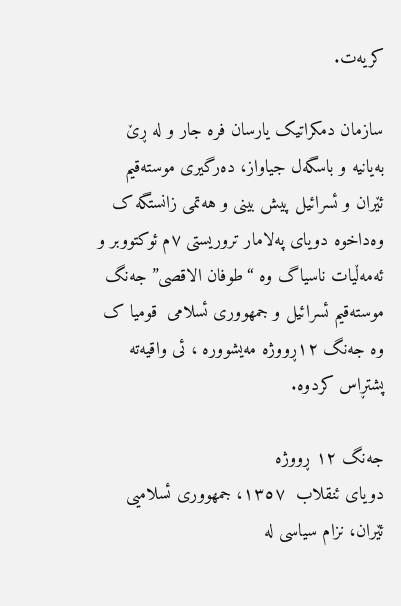کریەت.

سازمان دمکراتیک یارسان فرە جار و لە ڕێ بەیانیە و باسگەل جیاواز، دەرگیری موستەقیم ئێران و ئسرائیل پیش بینی و هەتمی زانستگە ک وەداخوە دویای پەلامار تروریستی ٧م ئوکتووبر و ئەمەڵیات ناسیاگ وە “طوفان الاقصی” جەنگ موستەقیم ئسرائیل و جمهووری ئسلامی  قومیا ک وە جەنگ ۱۲ڕووژە مەیشوورە ، ئی واقیەتە پشتڕاس کردوە.

جەنگ ١٢ ڕووژە
دویای ئنقلاب  ١٣٥٧، جمهووری ئسلامیی ئێران، نزام سیاسی لە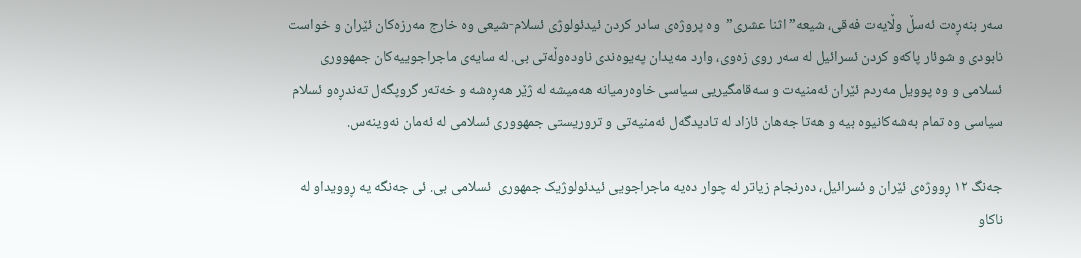سەر بنەڕەت ئەسڵ وڵایەت فەقی، شیعە”اثنا عشری”  وە پروژەی سادر کردن ئیدئولوژی ئسلام-شیعی وە خارج مەرزەکان ئێران و خواست نابودی و شوئار پاکەو کردن ئسرائیل لە سەر روی زەوی، وارد مەیدان پەیوەندی ناودەوڵەتی بی. لە سایەی ماجراجوییەکان جمهووری ئسلامی و وە پوویل مەردم ئێران ئەمنیەت و سەقامگیریی سیاسی خاوەرمیانە هەمیشە لە ژێر هەڕەشە و خەتەر گروپگەل تەندڕەو ئسلام سیاسی وە تمام بەشەکانیوە بیە و هەتا جەهان ئازاد لە تادیدگەل ئەمنیەتی و تروریستی جمهووری ئسلامی لە ئەمان نەوینەس.

جەنگ ١٢ ڕووژەی ئێران و ئسرائیل، دەرنجام زیاتر لە چوار دەیە ماجراجویی ئیدئولوژیک جمهوری  ئسلامی بی. ئی جەنگە یە ڕوویداو لە ناکاو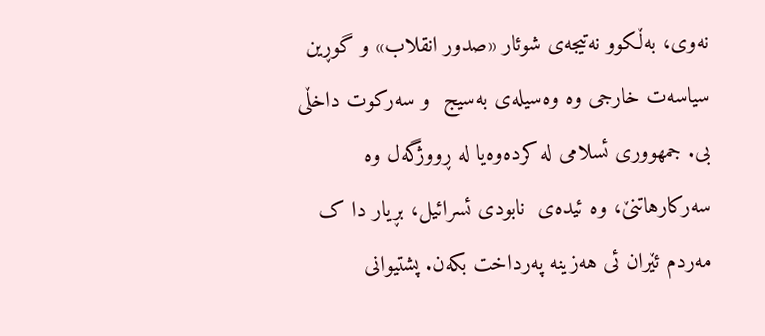نەوی، بەڵکوو نەتیجەی شوئار «صدور انقلاب» و گوڕین سیاسەت خارجی وە وەسیلەی بەسیج  و سەرکوت داخڵی بی. جمهووری ئسلامی لە کردەوەیا لە ڕووژگەل وە سەرکارهاتنێ، وە ئیدەی  نابودی ئسرائیل، بڕیار دا ک مەردم ئێران ئی هەزینە پەرداخت بکەن. پشتیوانی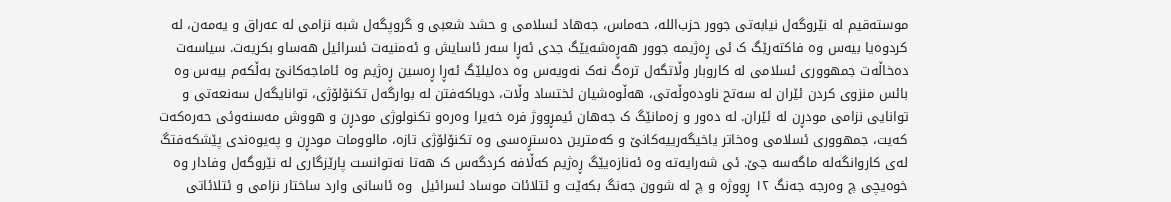موستەقیم لە نێروگەل نیابەتی جوور حزب‌اللە، حەماس، جەهاد ئسلامی و حشد شعبی و گروپگەل شبە نزامی لە عەراق و یەمەن، لە کردوەیا بیەس وە فاکتەرێگ ک ئی ڕەژیمە جوور هەڕەشەیێگ جدی ئەڕا سەر ئاسایش و ئەمنیەت ئسرائیل هەساو بکریەت. سیاسەت دەخاڵەت جمهووری ئسلامی لە کاروبار وڵاتگەل ترەگ نەک نەویەس وە دەلیلێگ ئەڕا ڕەسین ڕەژیم وە ئاماجەکانێ بەڵکەم بیەس وە بائس منزوی کردن ئێران لە سەتح ناودەوڵەتی، هەڵوەشیان ئختساد وڵات، دویاکەفتن لە بوارگەل تکنۆلۆژی، توانایگەل سەنعەتی و توانایی نزامی مودڕن لە ئێران. لە دەور و زەمانێگ ک جەهان ئیمڕووژ فرە خەیرا وەرەو تکنولوژی مودڕن و هووش مەسنەوئی حەرەکەت کەیت، جمهووری ئسلامی وەخاتر یاخیگەرییەکانێ و کەمترین دەستڕەسی وە تکنۆلۆژی تازە، مالوومات مودڕن و پەیوەندی پێشکەفتگ لەی کاروانگەلە ماگەسە جێ. ئی شەرایەتە وە ئەنازەیێگ ڕەژیم کەڵافە کردگەس ک هەتا نەتوانست پارێزگاری لە نێروگەل وفادار وە خوەیچی چ وەرجە جەنگ ١٢ ڕووژە و چ لە شوون جەنگ بکەێت و ئتلائات موساد ئسرائیل  وە ئاسانی وارد ساختار نزامی و ئتلائاتی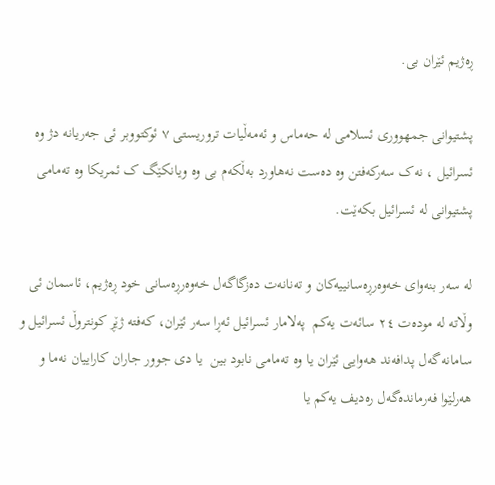ڕەژیم ئێران بی.

پشتیوانی جمهووری ئسلامی لە حەماس و ئەمەڵیات تروریستی ٧ ئوکتووبر ئی جەریانە دژ وە ئسرائیل ، نەک سەرکەفتن وە دەست نەهاورد بەڵکەم بی وە ویانکێگ ک ئمریکا وە تەمامی پشتیوانی لە ئسرائیل بکەێت.

لە سەر بنەوای خەوەرڕەسانییەکان و تەنانەت دەزگاگەل خەوەرڕەسانی خود ڕەژیم، ئاسمان ئی وڵاتە لە مودەت ٢٤ سائەت یەکم  پەلامار ئسرائیل ئەڕا سەر ئێران، کەفتە ژێڕ کونتروڵ ئسرائیل و سامانه‌گەل پدافەند هەوایی ئێران یا وە تەمامی نابود بین  یا دی جوور جاران کاراییان نەما و هەرلێوا فەرماندەگەل رەدیف یەکم یا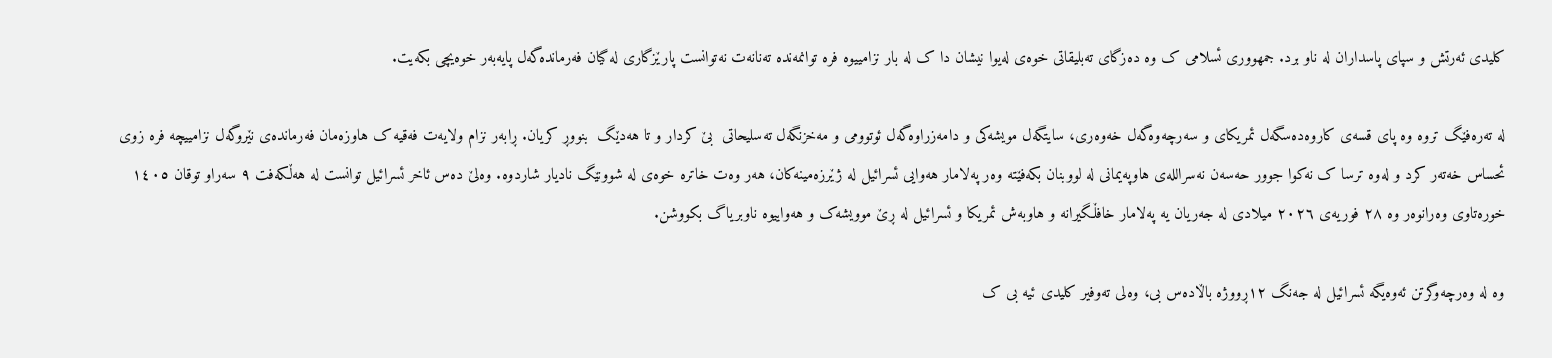کلیدی ئەرتش و سپای پاسداران لە ناو برد. جمهووری ئسلامی ک وە دەزگای تەبلیقاتی خوەی لەیوا نیشان دا ک لە بار نزامییوە فرە توانمەندە تەنانەت نەتوانست پارێزگاری لە گیان فەرماندەگەل پایەبەر خوەیچی بکەیت.

لە تەرەفێگ تروە وە پای قسەی کاروەدەسگەل ئمریکای و سەرچەوەگەل خەوەری، سایتگەل مویشەکی و دامەزراوەگەل ئوتوومی و مەخزنگەل تەسلیحاتی  بێ کردار و تا هەدێگ  بنووڕ کریان. ڕابەر نزام ولایەت فەقیە ک هاوزەمان فەرماندەی نێروگەل نزامییچە فرە زوی ئحساس خەتەر کرد و لەوە ترسا ک نەکوا جوور حەسەن نەسراللەی هاوپەیمانی لە لووبنان بکەفێتە وەر پەلامار هەوایی ئسرائیل لە ژێرزەمینەکان، هەر وەت خاترە خوەی لە شوونێگ نادیار شاردوە. وەلێ دەس ئاخر ئسرائیل توانست لە هەڵکەفت ٩ سەراو توقان ١٤٠٥ خورەتاوی وەرانوەر وە ٢٨ فوریەی ٢٠٢٦ میلادی لە جەریان یە پەلامار خافڵگیرانە و هاوبەش ئمریکا و ئسرائیل لە ڕێ موویشەک و هەواییوە ناوبریاگ بکووشن.

وە لە وەرچەوگرتن ئەوەیگە ئسرائیل لە جەنگ ١٢ڕووژە باڵادەس بی، وەلی تەوفیر کلیدی ئیە بی ک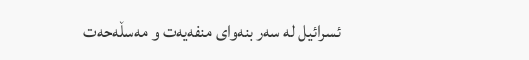ئسرائیل لە سەر بنەوای منفەیەت و مەسڵەحەت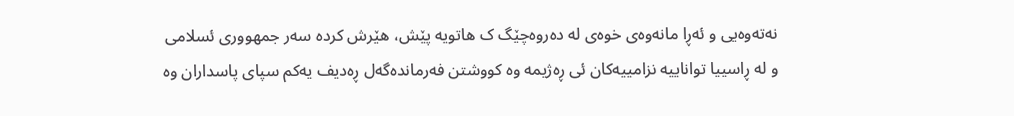نەتەوەیی و ئەڕا مانەوەی خوەی لە دەروەچێگ ک هاتویە پێش، هێرش کردە سەر جمهووری ئسلامی و لە ڕاسییا تواناییە نزامییەکان ئی ڕەژیمە وە کووشتن فەرماندەگەل ڕەدیف یەکم سپای پاسداران وە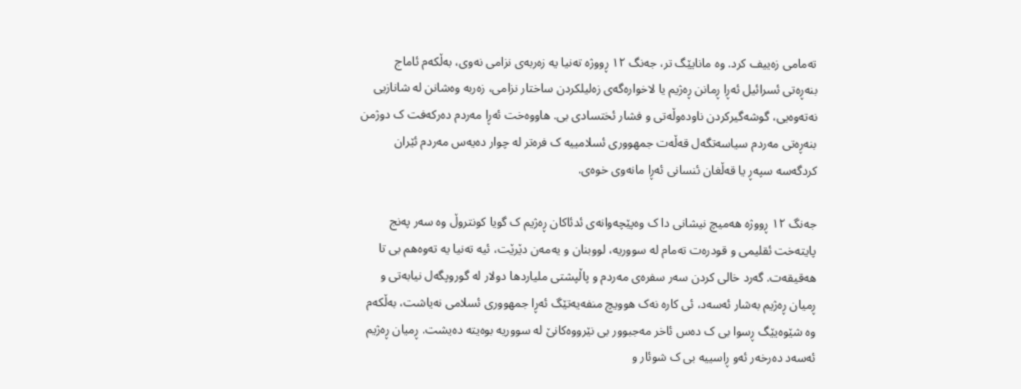تەمامی زەییف کرد. وە مانایێگ تر، جەنگ ١٢ ڕووژە تەنیا یە زەربەی نزامی نەوی، بەڵکەم ئاماج بنەڕەتی ئسرائیل ئەڕا ڕمانن ڕەژیم یا لاخوارەگەی زەلیلکردن ساختار نزامی، زەربە وەشانن لە شانازیی نەتەوەیی، گوشەگیرکردن ناودەوڵەتی و فشار ئختسادی بی. هاووەخت ئەڕا مەردم دەرکەفت ک دوژمن بنەڕەتی مەردم سیاسەتگەل قەڵەت جمهووری ئسلامییە ک فرەتر لە چوار دەیەس مەردم ئێران کردگەسە سپەڕ یا قەڵغان ئنسانی ئەڕا مانەوی خوەی.

جەنگ ١٢ ڕووژە هەمیچ نیشانی دا ک وەپێچەوانەی ئدئاکان ڕەژیم ک گویا کونتروڵ وە سەر پەنج پایتەخت ئقلیمی و قودرەت تەمام لە سووریە، لووبنان و یەمەن دێرێت، ئیە تەنیا یە تەوەهم بی تا هەقیقەت. گەرد خالی کردن سەر سفرەی مەردم و پاڵپشتی ملیاردها دولار لە گوروپگەل نیابەتی و ڕمیان ڕەژیم بەشار ئەسەد، ئی کارە نەک هوویچ منفەیەتێگ ئەڕا جمهووری ئسلامی نەیاشت، بەڵکەم وە شێوەیێگ ڕسوا بی ک دەس ئاخر مەجبوور بی نێرووەکانێ لە سووریە بوەیتە دەیشت. ڕمیان ڕەژیم ئەسەد دەرخەر ئەو ڕاسییە بی ک شوئار و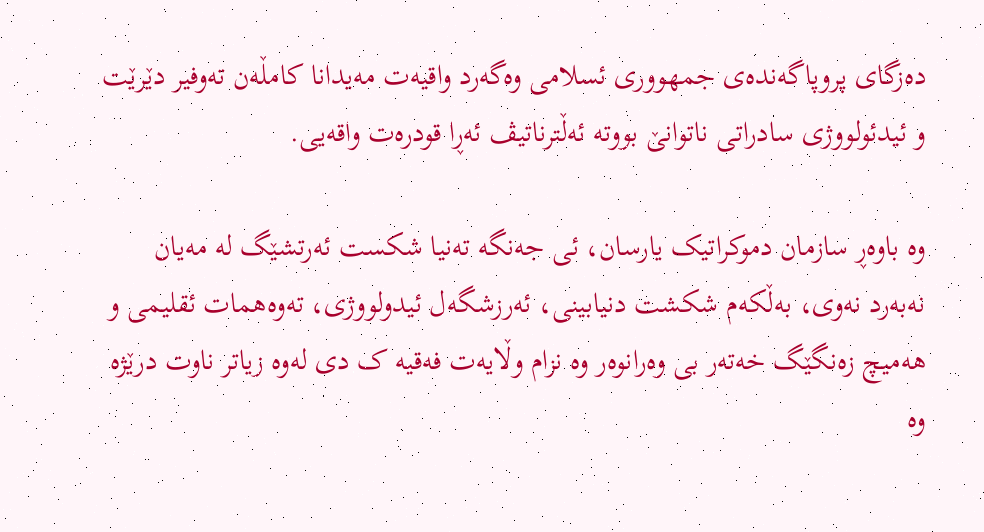دەزگای پروپاگەندەی جمهووری ئسلامی وەگەرد واقیەت مەیدانا کامڵەن تەوفیر دێرێت و ئیدئولووژی سادراتی ناتوانێ بووتە ئەڵترناتیڤ ئەڕا قودرەت واقەیی.

وە باوەڕ سازمان دموکراتیک یارسان، ئی جەنگە تەنیا شکست ئەرتشێگ لە مەیان نەبەرد نەوی، بەڵکەم شکشت دنیابینی، ئەرزشگەل ئیدولووژی، تەوەهمات ئقلیمی و هەمیچ زەنگێگ خەتەر بی وەرانوەر وە نزام وڵایەت فەقیە ک دی لەوە زیاتر ناوت درێژە وە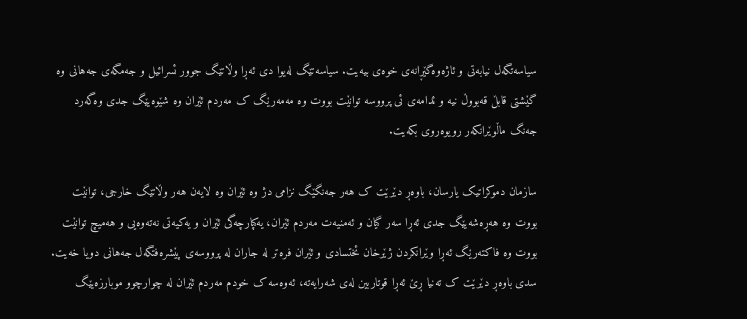سیاسەتگەل نیابەتی و ئاژەوەگێڕانەی خوەی بیەیت. سیاسەتێگ لەیوا دی ئەڕا وڵاتێگ جوور ئسرائیل و جەمگەی جەهانی وە گێشتی قابڵ قەبووڵ نیە و ئدامەی ئی پرووسە توانێت بووت وە مەمەرێگ ک مەردم ئێران وە شێوەیێگ جدی وەگەرد جەنگ ماڵوێرانکەر رویوەروی بکەیت.

سازمان دموکراتیک یارسان، باوەڕ دێرێت ک هەر جەنگێگ نزامی دژ وە ئێران وە لایەن هەر وڵاتێگ خارجی، توانێت بووت وە هەڕەشەیێگ جدی ئەڕا سەر گیان و ئەمنیەت مەردم ئێران، یەکپارچەگی ئێران و یەکیەتی نەتەوەیی و هەمیچ توانێت بووت وە فاکتەرێگ ئەڕا وێرانکردن ژێرخان ئختسادی و ئێران فرەتر لە جاران لە پرووسەی پێشرەفتگەل جەهانی دویا خەیت. سدی باوەڕ دێرێت ک تەنیا ڕێ ئەڕا قوتاربین لەی شەرایەتە، ئەوەسە ک خودم مەردم ئێران لە چوارچوو موبارزەیێگ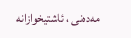مەدەنی ، ئاشتیخوازانە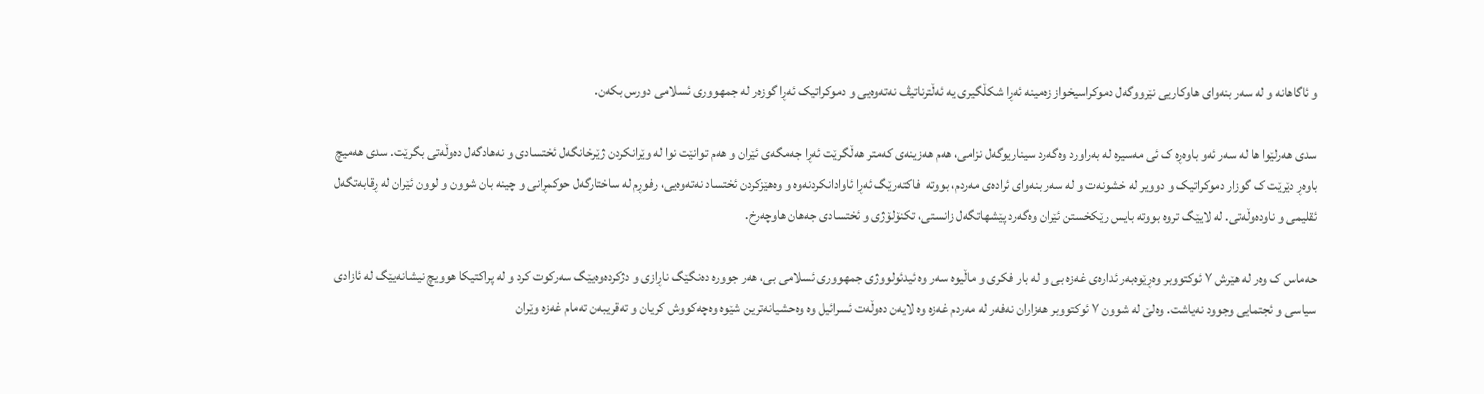و ئاگاهانە و لە سەر بنەوای هاوکاریی نێرووگەل دموکراسیخواز زەمینە ئەڕا شکڵگیری یە ئەڵترناتیڤ نەتەوەیی و دموکراتیک ئەڕا گوزەر لە جمهووری ئسلامی دورس بکەن.

سدی هەرلێوا ها لە سەر ئەو باوەڕە ک ئی مەسیرە لە بەراورد وەگەرد سیناریوگەل نزامی، هەم هەزینەی کەمتر هەڵگرێت ئەڕا جەمگەی ئێران و هەم توانێت نوا لە وێرانکردن ژێرخانگەل ئختسادی و نەهادگەل دەوڵەتی بگرێت. سدی هەمیچ باوەڕ دێرێت ک گوزار دموکراتیک و دوویر لە خشونەت و لە سەر بنەوای ئرادەی مەردم، بووتە  فاکتەرێگ ئەڕا ئاوادانکردنەوە و وەهێزکردن ئختساد نەتەوەیی، رفوڕم لە ساختارگەل حوکمڕانی و چینە بان شوون و لوون ئێران لە ڕقابەتگەل ئقلیمی و ناودەوڵەتی. لە لایێگ تروە بووتە بایس رێکخستن ئێران وەگەرد پێشهاتگەل زانستی، تکنۆلۆژی و ئختسادی جەهان هاوچەرخ.

حەماس ک وەر لە هێرش ٧ ئوکتووبر وەڕێوەبەر ئدارەی غەزە بی و لە بار فکری و ماڵیوە سەر وە ئیدئولووژی جمهووری ئسلامی بی، هەر جوورە دەنگێگ ناڕازی و دژکردەوەیێگ سەرکوت کرد و لە پراکتیکا هوویچ نیشانەیێگ لە ئازادی سیاسی و ئجتمایی وجوود نەیاشت. وەلێ لە شوون ٧ ئوکتووبر هەزاران نەفەر لە مەردم غەزە وە لایەن دەوڵەت ئسرائیل وە وەحشیانەترین شێوە وەچەکووش کریان و تەقریبەن تەمام غەزە وێران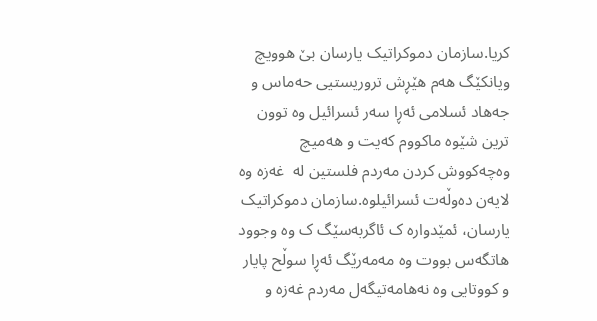کریا.سازمان دموکراتیک یارسان بێ هوویچ ویانکێگ هەم هێڕش تروریستیی حەماس و جەهاد ئسلامی ئەڕا سەر ئسرائیل وە توون ترین شێوە ماکووم کەیت و هەمیچ وەچەکووش کردن مەردم فلستین لە  غەزە وە لایەن دەوڵەت ئسرائیلوە.سازمان دموکراتیک یارسان، ئمێدوارە ک ئاگربەسێگ ک وە وجوود هاتگەس بووت وە مەمەرێگ ئەڕا سوڵح پایار و کووتایی وە نەهامەتیگەل مەردم غەزە و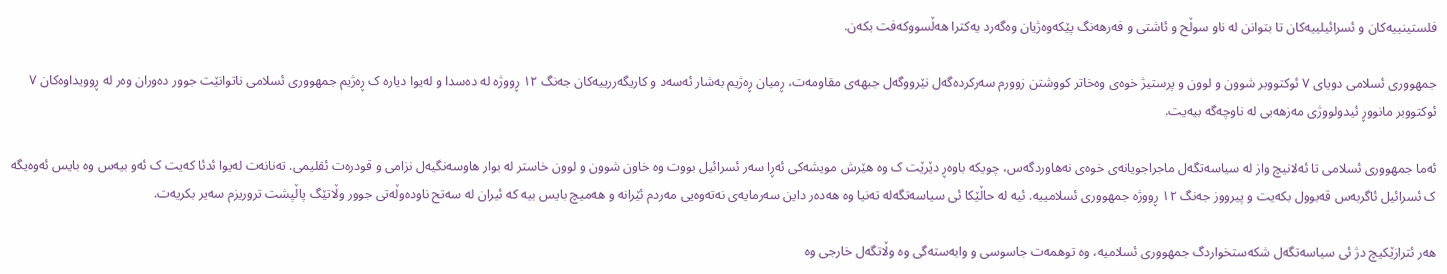فلستینییەکان و ئسرائیلییەکان تا بتوانن لە ناو سوڵح و ئاشتی و فەرهەنگ پێکەوەژیان وەگەرد یەکترا هەڵسووکەفت بکەن.

جمهووری ئسلامی دویای ٧ ئوکتووبر شوون و لوون و پرستیژ خوەی وەخاتر کووشتن زوورم سەرکردەگەل نێرووگەل جبهەی مقاومەت، ڕمیان ڕەژیم بەشار ئەسەد و کاریگەررییەکان جەنگ ١٢ ڕووژە لە دەسدا و لەیوا دیارە ک ڕەژیم جمهووری ئسلامی ناتوانێت جوور دەوران وەر لە ڕوویداوەکان ٧ ئوکتووبر مانووڕ ئیدولووژی مەزهەبی لە ناوچەگە بیەیت.

ئەما جمهووری ئسلامی تا ئەلانیچ واز لە سیاسەتگەل ماجراجویانەی خوەی نەهاوردگەس، چویکە باوەڕ دێرێت ک وە هێرش مویشەکی ئەڕا سەر ئسرائیل بووت وە خاون شوون و لوون خاستر لە بوار هاوسەنگیەل نزامی و قودرەت ئقلیمی. تەنانەت لەیوا ئدئا کەیت ک ئەو بیەس وە بایس ئەوەیگە ک ئسرائیل ئاگربەس قەبوول بکەیت و پیرووز جەنگ ١٢ ڕووژە جمهووری ئسلامییە. ئیە لە حاڵێکا ئی سیاسەتگەلە تەنیا وە هەدەر داین سەرمایەی نەتەوەیی مەردم ئێرانە و هەمیچ بایس بیە کە ئیران لە سەتح ناودەوڵەتی جوور وڵاتێگ پاڵپشت تروریزم سەیر بکریەت.

هەر ئترازێکیچ دژ ئی سیاسەتگەل شکەستخواردگ جمهووری ئسلامیە، وە توهمەت جاسوسی و وابەستەگی وە وڵاتگەل خارجی وە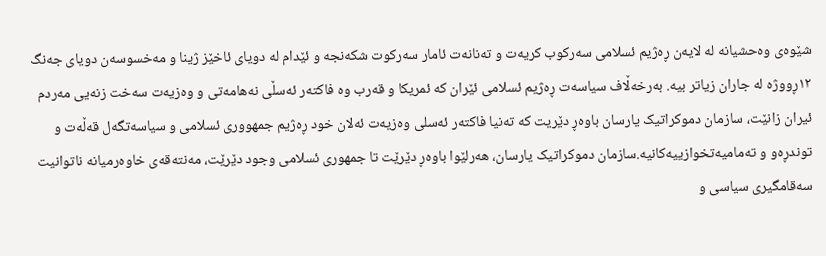شێوەی وەحشیانە لە لایەن ڕەژیم ئسلامی سەرکوب کریەت و تەنانەت ئامار سەرکوت شکەنجە و ئێدام لە دویای ئاخێز ژینا و مەخسوسەن دویای جەنگ ١٢ڕووژە لە جاران زیاتر بیە. بەرخەڵاف سیاسەت ڕەژیم ئسلامی ئێران کە ئمریکا و قەرب وە فاکتەر ئەسڵی نەهامەتی و وەزیەت سەخت زنەیی مەردم ئیران زانێت، سازمان دموکراتیک یارسان باوەڕ دێریت کە تەنیا فاکتەر ئەسلی وەزیەت ئەلان خود ڕەژیم جمهووری ئسلامی و سیاسەتگەل قەڵەت و توندڕەو و تەمامیەتخوازییەکانیە.سازمان دموکراتیک یارسان، هەرلێوا باوەڕ دێرێت تا جمهوری ئسلامی وجود دێرێت، مەنتەقەی خاوەرمیانە ناتوانیت سەقامگیری سیاسی و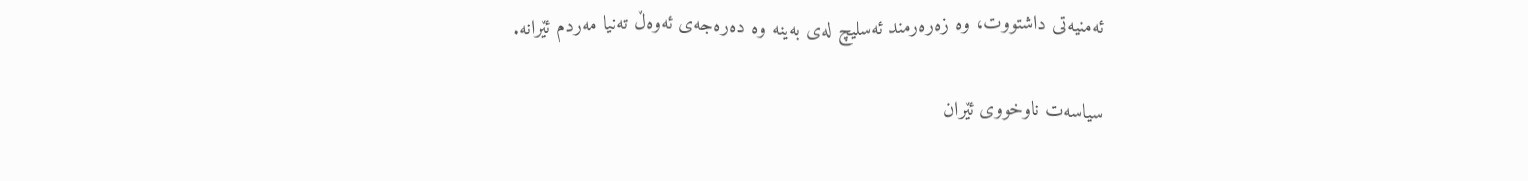ئەمنیەتی داشتووت، وە زەرەرمند ئەسلیچ لەی بەینە وە دەرەجەی ئەوەڵ تەنیا مەردم ئێرانە.

سیاسەت ناوخووی ئێران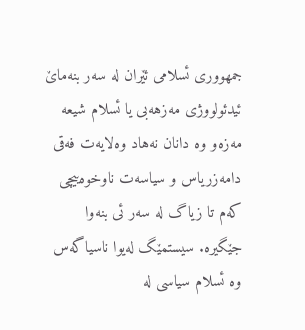جمهووری ئسلامی ئێران لە سەر بنەماێ ئیدئولووژی مەزهەبی یا ئسلام شیعە مەزەو وە دانان نەهاد وەلایەت فەقی دامەزریاس و سیاسەت ناوخوەییچی کەم تا زیاگ لە سەر ئی بنەوا جێگیرە. سیستمێگ لەیوا ناسیاگەس وە ئسلام سیاسی لە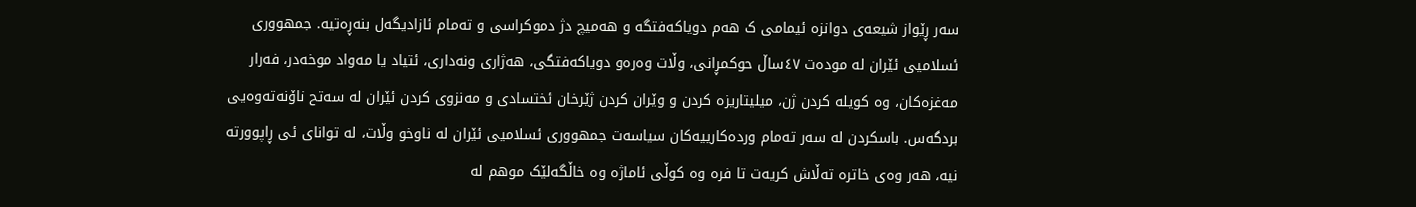سەر ڕێواز شیعەی دوانزە ئیمامی ک هەم دویاکەفتگە و هەمیچ دژ دموکراسی و تەمام ئازادیگەل بنەڕەتیە. جمهووری ئسلامیی ئێران لە مودەت ٤٧ساڵ حوکمڕانی، وڵات وەرەو دویاکەفتگی، هەژاری ونەداری، ئتیاد یا مەواد موخەدر، فەرار مەغزەکان، وە کویلە کردن ژن، میلیتاریزە کردن و وێران کردن ژێرخان ئختسادی و مەنزوی کردن ئێران لە سەتح ناۆنەتەوەیی بردگەس. باسکردن لە سەر تەمام وردەکارییەکان سیاسەت جمهووری ئسلامیی ئێران لە ناوخو وڵات، لە توانای ئی ڕاپوورتە نیە، هەر وەی خاترە تەڵاش کریەت تا فرە وە کوڵی ئاماژە وە خاڵگەلێک موهم لە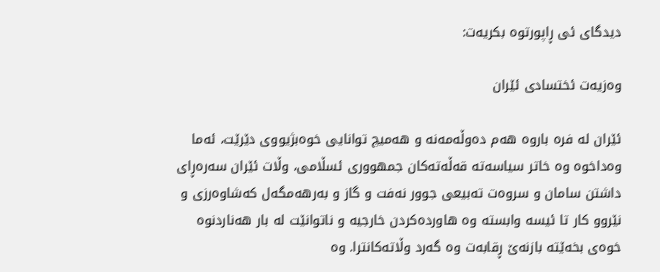دیدگای ئی ڕاپورتوە بکریەت:

وەزیەت ئختسادی ئێران

ئێران لە فرە باروە هەم دەوڵەمەنە و هەمیچ توانایی خوەبژیووی دێرێت، ئەما وەداخوە وە خاتر سیاسەتە قەڵەتەکان جمهووری ئسڵامی، وڵات ئێران سەرەڕای داشتن سامان و سروەت تەبیعی جوور نەفت و گاز و بەرهەمگەل کەشاوەرزی و نێروو کار تا ئیسە وابستە وە هاوردەکردن خارجیە و ناتوانێت لە بار هەناردنوە خوەی بخەێتە بازنەێ ڕقابەت وە گەرد وڵاتەکانترا. وە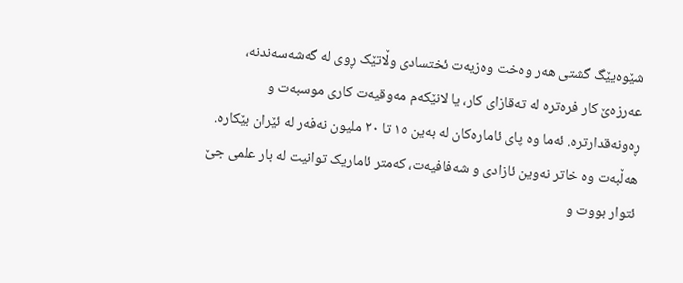شێوەیێگ گشتی هەر وەخت وەزیەت ئختسادی وڵاتێک ڕوی لە گەشەسەندنە، عەرزەێ کار فرەترە لە تەقازای کار، یا لانێکەم مەوقیەت کاری موسبەت و ڕەونەقدارترە. ئەما وە پای ئامارەکان لە بەین ١٥ تا ٢٠ ملیون نەفەر لە ئێران بێکارە. هەڵبەت وە خاتر نەوین ئازادی و شەفافیەت، کەمتر ئاماریک توانیت لە بار علمی جێ ئتوار بووت و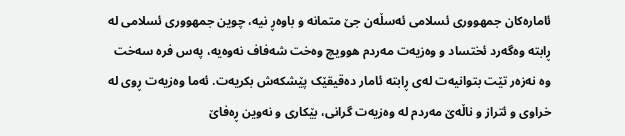ئامارەکان جمهووری ئسلامی ئەسڵەن جێ متمانە و باوەڕ نیە، چوین جمهووری ئسلامی لە ڕابتە وەگەرد ئختساد و وەزیەت مەردم هوویچ وەخت شەفاف نەوەیە، پەس فرە سەخت وە نەزەر تێت بتوانیەت لەی ڕابتە ئامار دەقیقێک پێشکەش بکریەت. ئەما وەزیەت ڕوی لە خراوی و ئتراز و ناڵەێ مەردم لە وەزیەت گرانی، بێکاری و نەوین ڕەفاێ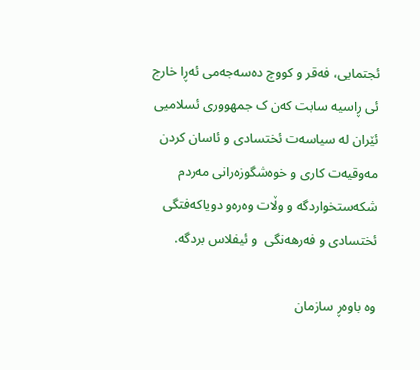ئجتمایی، فەقر و کووچ دەسەجەمی ئەڕا خارج ئی ڕاسیە سابت کەن ک جمهووری ئسلامیی ئێران لە سیاسەت ئختسادی و ئاسان کردن مەوقیەت کاری و خوەشگوزەرانی مەردم شکەستخواردگە و وڵات وەرەو دویاکەفتگی ئختسادی و فەرهەنگی  و ئیفلاس بردگە.

وە باوەڕ سازمان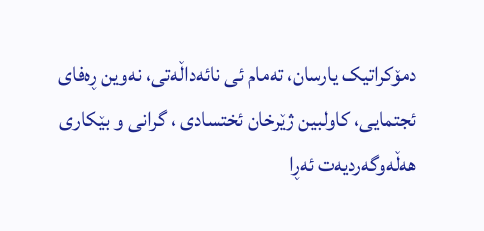دمۆکراتیک یارسان، تەمام ئی نائەداڵەتی، نەوین ڕەفای ئجتمایی، کاولبین ژێرخان ئختسادی ، گرانی و بێکاری هەڵەوگەردیەت ئەڕا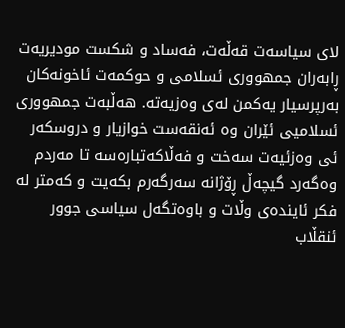لای سیاسەت قەڵەت، فەساد و شکست مودیریەت ڕابەران جمهووری ئسلامی و حوکمەت ئاخونەکان بەرپرسیار یەکمن لەی وەزیەتە. هەڵبەت جمهووری ئسلامیی ئێران وە ئەنقەست خوازیار و دروسکەر ئی وەزئیەت سەخت و فەڵاکەتبارەسە تا مەردم وەگەرد گیچەڵ ڕۆژانە سەرگەرم بکەیت و کەمتر لە فکر ئایندەی وڵات و باوەتگەل سیاسی جوور ئنقڵاب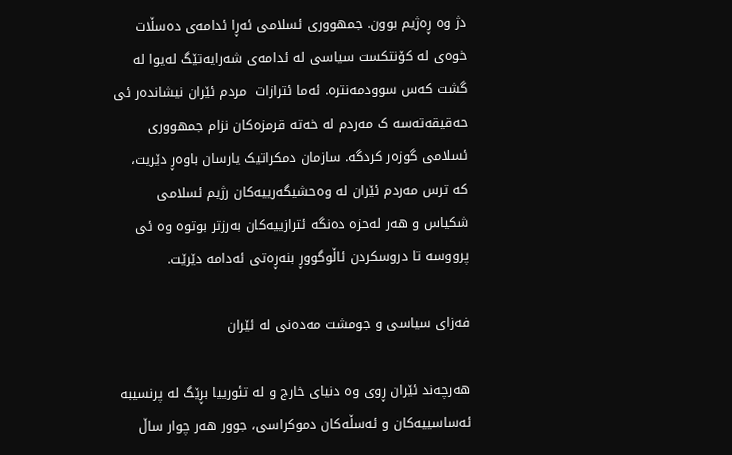دژ وە ڕەژیم بوون. جمهووری ئسلامی ئەڕا ئدامەی دەسڵات خوەی لە کۆنتکست سیاسی لە ئدامەی شەرایەتێگ لەیوا لە گشت کەس سوودمەنترە. ئەما ئترازات  مردم ئێران نیشاندەر ئی حەقیقەتەسە ک مەردم لە خەتە قرمزەکان نزام جمهووری ئسلامی گوزەر کردگە. سازمان دمکراتیک یارسان باوەڕ دێریت، کە ترس مەردم ئێران لە وەحشیگەرییەکان رژیم ئسلامی شکیاس و هەر لەحزە دەنگە ئترازییەکان بەرزتر بوتوە وە ئی پرووسە تا دروسکردن ئاڵوگووڕ بنەڕەتی ئەدامە دێرێت.

فەزای سیاسی و جومشت مەدەنی لە ئێران

هەرچەند ئێران ڕوی وە دنیای خارج و لە تئورییا بڕێگ لە پرنسیبە ئەساسییەکان و ئەسڵەکان دموکراسی، جوور هەر چوار ساڵ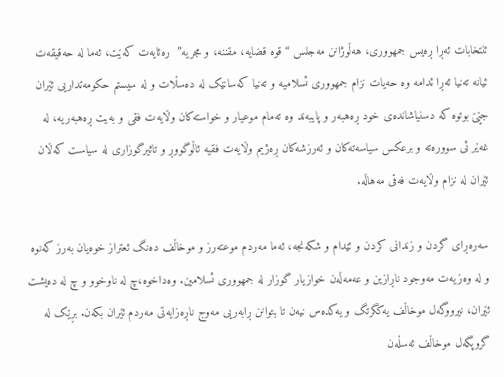ئنتخابات ئەڕا ڕەیس جمهووری، هەڵوژانن مەجلس “قوە قضایە، مقننە، و مجریە”  رەئایەت کەێت، ئەما لە حەقیقەت ئیانە تەنیا ئەڕا ئدامە وە حەیات نزام جمهووری ئسلامیە و تەنیا کەسانێک لە دەسڵات و لە سیستم حکومەتداریی ئێران جێێ بوتوە کە دسنیاشاندەی خود ڕەهبەر و پایبەند وە تەمام موعیار و خواستەکان وڵایەت فقی و بەیت ڕەهبەریە، لە غەێر ئی سوورەتە و برعکس سیاسەتەکان و ئەرزشەکان ڕەژیم وڵایەت فقیە ئاڵوگووڕ و تاثیرگوزاری لە سیاست کەڵان ئێران لە نزام وڵایەت فەقی مەهاڵە.

سەرەڕای گردن و زندانی کردن و ئێدام و شکەنجە، ئەما مەردم موعتەرز و موخاڵف دەنگ ئعتراز خوەیان بەرز کەنوە و لە وەزیەت مەوجود ناڕازین و عەمەڵەن خوازیار گوزار لە جمهووری ئسلامین. وەداخوە،چ لە ناوخوو و چ لە دەیشت ئێران، نیرووگەل موخاڵف یەکگرتگ و یەکدەس نیەن تا بتوانن ڕابەریی مەوج ناڕەزایەتی مەردم ئێران بکەن. بڕێک لە گروپگەل موخاڵف ئەسڵەن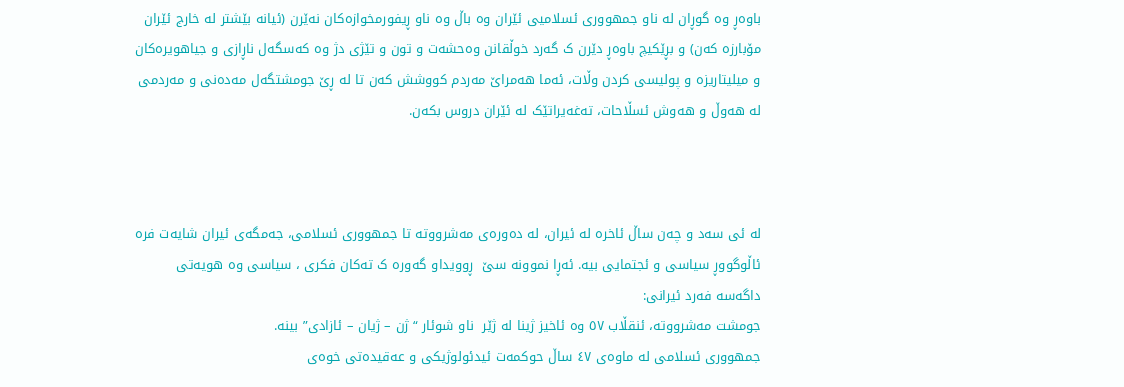باوەڕ وە گوڕان لە ناو جمهووری ئسلامیی ئێران وە باڵ وە ناو ڕیفورمخوازەکان نەێرن (ئیانە بێشتر لە خارج ئێران مۆبارزە کەن) و بڕێکیچ باوەڕ دێرن ک گەرد خوڵقانن وەحشەت و تون و تێژی دژ وە کەسگەل ناڕازی و جیاهویرەکان و میلیتاریزە و پولیسی کردن وڵات، ئەما هەمراێ مەردم کووشش کەن تا لە ڕێ جومشتگەل مەدەنی و مەردمی لە هەوڵ و هەوش ئسڵاحات، تەغەیراتێک لە ئێران دروس بکەن.



لە ئی سەد و چەن ساڵ ئاخرە لە ئیران، لە دەورەی مەشرووتە تا جمهووری ئسلامی، جەمگەی ئیران شایەت فرە ئاڵوگووڕ سیاسی و ئجتمایی بیە. ئەڕا نموونە سێ  ڕوویداو گەورە ک تە‌كان فکری ، سیاسی وە هویەتی داگەسە فەرد ئیرانی:
جومشت مەشرووتە، ئنقڵاب ٥٧ وە ئاخیز ژینا لە ژێر  ناو شوئار “ژن – ژیان – ئازادی” بینە.
جمهووری ئسلامی لە ماوەی ٤٧ ساڵ حوکمەت ئیدئولوژیکی و عەقیدەتی خوەی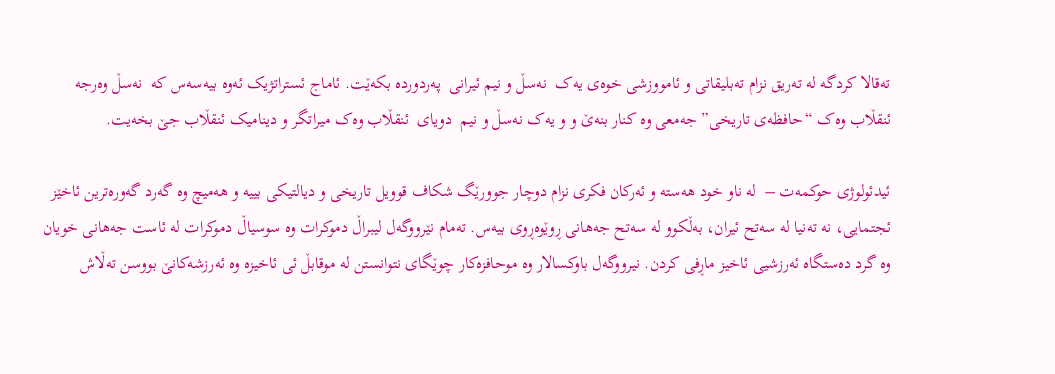تەقالا کردگە لە تەریق نزام تەبلیقاتی و ئامووزشی خوەی یەک  نەسڵ و نیم ئیرانی  پەردوردە بکەێت. ئاماج ئستراتژیک ئەوە بیەسەس کە  نەسڵ وەرجە ئنقڵاب وەک “حافظەی تاریخی” جەمعی وە کنار بنەێ و و یەک نەسڵ و نیم  دویای  ئنقڵاب وەک میراتگر و دینامیک ئنقڵاب جێ بخەیت.

ئیدئولوژی حوکمەت –  لە ناو خود هەستە و ئەرکان فکری نزام دوچار جوورێگ شکاف قوویل تاریخی و دیالتیکی بییە و هەمیچ وە گەرد گەورەترین ئاخێز ئجتمایی، نە تەنیا لە سەتح ئیران، بەڵکوو لە سەتح جەهانی ڕوێوەڕوی بیەس. تەمام نێرووگەل لیبراڵ دموکرات وە سوسیاڵ دموکرات لە ئاست جەهانی خویان وە گرد دەستگاە ئەرزشیی ئاخیز ماڕفی کردن. نیرووگەل باوکسالار وە موحافزەکار چوێگای نتوانستن لە موقابڵ ئی ئاخیزە وە ئەرزشەکانێ بووسن تەڵاش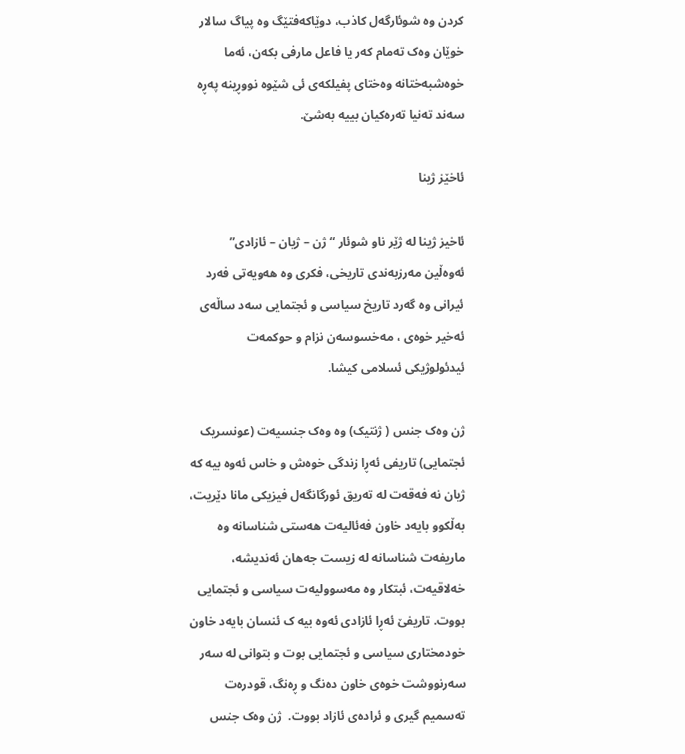کردن وە شوئارگەل کاذب، دوێاکەفتێگ وە پیاگ سالار خوێان وەک تەمام کەر یا فاعل مارفی بکەن، ئەما خوەشبەختانە وەختای پفیلکەی ئی شێوە نووڕینە پەڕە سەند تەنیا تەرەکیان بییە بەشێ.

ئاخێز ژینا

ئاخیز ژینا لە ژێر ناو شوئار “ژن – ژیان – ئازادی”  ئەوەڵین مەرزبەندی تاریخی، فکری وە هەویەتی فەرد ئیرانی وە گەرد تاریخ سیاسی و ئجتمایی سەد ساڵەی ئەخیر خوەی ، مەخسوسەن نزام و حوکمەت ئیدئولوژیکی ئسلامی کیشا.

ژن وەک جنس ( ژنتیک) وە وەک جنسیەت (عونسریک ئجتمایی) تاریفی ئەڕا زندگی خوەش و خاس ئەوە بیە کە ژیان نە فەقەت لە تەریق ئورگانگەل فیزیکی مانا دێریت، بەڵکوو بایەد خاون فەئالیەت هەستی شناسانە وە ماریفەت شناسانە لە زیست جەهان ئەندیشە، خەلاقیەت، ئبتکار وە مەسوولیەت سیاسی و ئجتمایی بووت. تاریفێ ئەڕا ئازادی ئەوە بیە ک ئنسان بایەد خاون خودمختاری سیاسی و ئجتمایی بوت و بتوانی لە سەر سەرنووشت خوەی خاون دەنگ و ڕەنگ، قودرەت تەسمیم گیری و ئرادەی ئازاد بووت.  ژن وەک جنس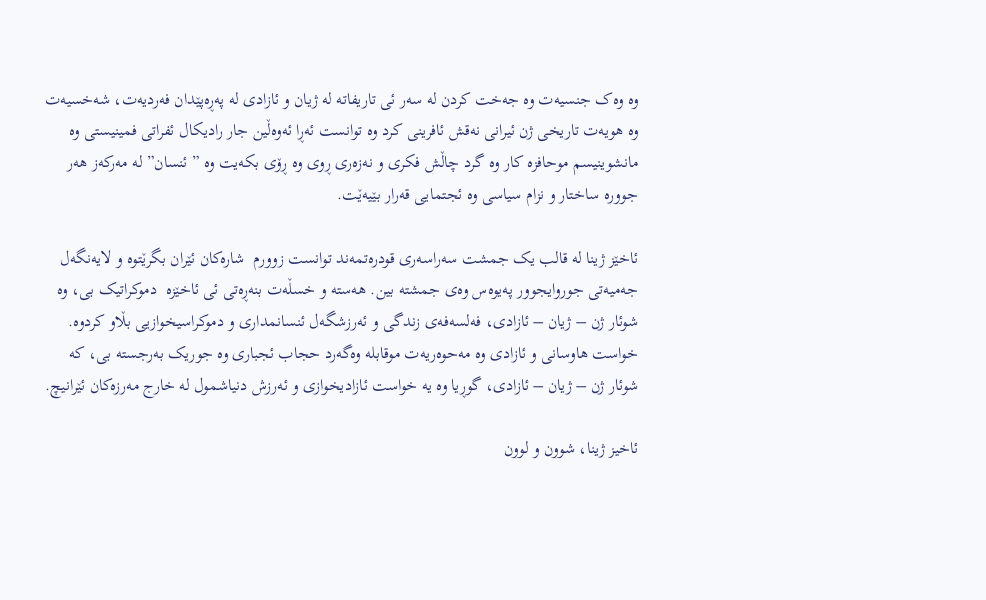وە وەک جنسیەت وە جەخت کردن لە سەر ئی تاریفاتە لە ژیان و ئازادی لە پەڕەپێدان فەردیەت، شەخسیەت وە هویەت تاریخی ژن ئیرانی نەقش ئافرینی کرد وە توانست ئەڕا ئەوەڵین جار رادیکال ئفراتی فمینیستی وە مانشوینیسم موحافزە کار وە گرد چاڵش فکری و نەزەری ڕوی وە ڕۆی بکەیت وە ” ئنسان” لە مەرکەز هەر جوورە ساختار و نزام سیاسی وە ئجتمایی قەرار بێیەێت.

ئاخێز ژینا لە قالب یک جمشت سەراسەری قودرەتمەند توانست زوورم  شارەکان ئێران بگرێتوە و لایه‌نگەل جەمیەتی جوروایجوور پەیوەس وەی جمشتە بین. هەستە و خسڵەت بنەڕەتی ئی ئاخێزە  دموکراتیک بی، وە شوئار ژن – ژیان – ئازادی، فەلسەفەی زندگی و ئەرزشگەل ئنسانمداری و دموکراسیخوازیی بڵاو کردوە. خواست هاوسانی‌ و ئازادی وە مەحوەریەت موقابله وەگەرد حجاب ئجباری وە جوریک بەرجسته بی، کە شوئار ژن – ژیان – ئازادی، گوڕیا وە یە خواست ئازادیخوازی و ئەرزش دنیاشمول لە خارج مەرزەکان ئێرانیچ.

ئاخیز ژینا، شوون و لوون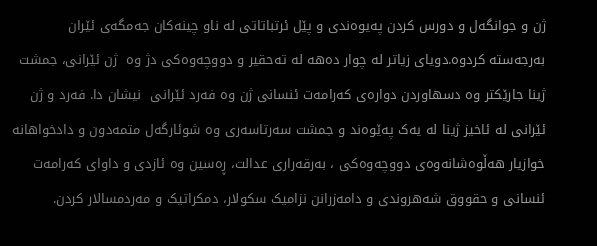ژن و جوانگەل و دورس کردن پەیوەندی و پێل ئرتباتاتی لە ناو چینەکان جەمگەی ئێران بەرجەستە کردوە.دویای زیاتر لە چوار دەهە لە تەحقیر و دووچەوەکی دژ وە  ژن ئێرانی، جمشت ژینا جارێکتر وە دسهاوردن دوارەی کەرامەت ئنسانی ژن وە فەرد ئێرانی  نیشان دا. فەرد و ژن ئێرانی لە ئاخیز ژینا لە یەک پەێوەند و جمشت سەرتاسەری وە شوئارگەل متمەدون و دادخواهانە خوازیار هەڵوەشانەوەی دووچەوەکی ، بەرقەراری عدالت، ڕەسین وە ئازدی و داوای کەرامەت ئنسانی و حقووق شەهروندی و دامەزرانن نزامیک سکولار، دمکراتیک و مەردمسالار کردن.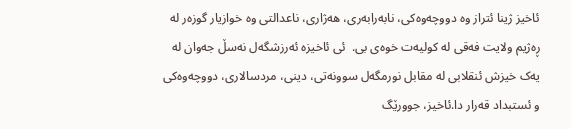ئاخیز ژینا ئتراز وە دووچەوەکی، نابەرابەری، هەژاری، ناعدالتی وە خوازیار گوزەر لە ڕەژیم ولایت فەقی لە کولیەت خوەی بی.  ئی ئاخیزە ئەرزشگەل نەسڵ جەوان لە یەک خیزش ئنقلابی لە مقابل نورمگەل سوونەتی، دینی، مردسالاری، دووچەوەکی و ئستبداد قەرار دا.ئاخیز، جوورێگ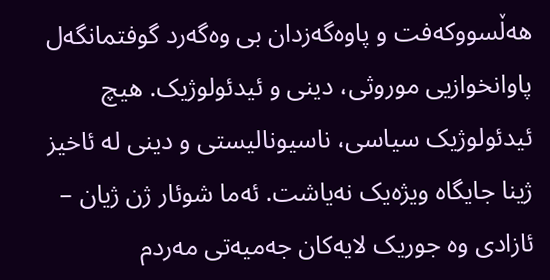هەڵسووکەفت و پاوەگەزدان بی وەگەرد گوفتمانگەل پاوانخوازیی موروثی، دینی و ئیدئولوژیک. هیچ ئیدئولوژیک سیاسی، ناسیونالیستی و دینی لە ئاخیز ژینا جایگاە ویژەیک نەیاشت. ئەما شوئار ژن ژیان – ئازادی وە جوریک لایەکان جەمیەتی مەردم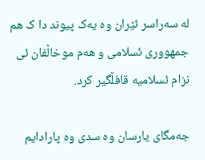لە سەراسر ئێران وە یەک پیوند دا ک هم جمهووری ئسلامی و هەم موخاڵفان ئی نزام ئسلامیە قافڵگیر کرد.

جەمگای یارسان وە سدی وە پارادایم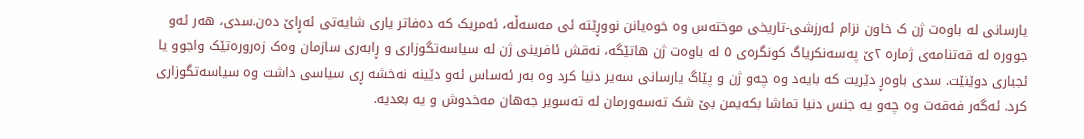یارسانی لە باوەت ژن ک خاون نزام ئەرزشی-تاریخی موختەس وە خوەیانن نووڕێتە ئی مەسەڵە، ئەمریک کە دەفاتر یاری شایەتی ئەڕاێ دەن.سدی، هەر ئەو جوورە لە قەتنامەی ژمارە ٢ێ پەسەنکریاگ کونگرەی ٥ لە باوەت ژن هاتێگە، نەقش ئافرینی ژن لە سیاسەتگوزاری و ڕابەری سازمان وەک زەرورەتێک واجوو یا ئجباری دوێنێت. سدی باوەڕ دێریت کە بایەد وە چەو ژن و پێاگ یارسانی سەیر دنیا کرد وە بەر ئەساس ئەو دێینە نەخشە ڕی سیاسی داشت وە سیاسەتگوزاری کرد. ئەگەر فەقەت وە چەو یە جنس دنیا تماشا بکەیمن بێ شک تەسەورمان لە تەسویر جەهان مەخدوش و یە بعدیە.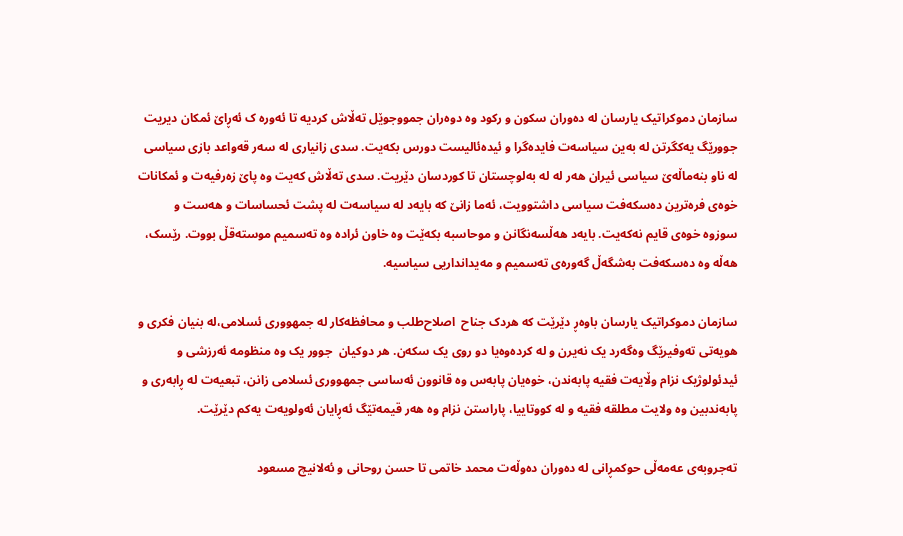سازمان دموکراتیک یارسان لە دەوران سکون و رکود وە دوەران جمووجوێل تەڵاش کردیە تا ئەورە ک ئەڕاێ ئمکان دیریت جوورێگ یەکگرتن لە بەین سیاسەت فایدەگرا و ئیدەئالیست دورس بکەیت. سدی زانیاری لە سەر قەواعد بازی سیاسی لە ناو بنەماڵەێ سیاسی ئیران هەر لە لە بەلوچستان تا کوردسان دێریت. سدی تەڵاش کەیت وە پاێ زەرفیەت و ئمکانات خوەی فرەترین دەسکەفت سیاسی داشتوویت، ئەما زانێ کە بایەد لە سیاسەت لە پشت ئحساسات و هەست و سوزوە خوەی قایم نەکەیت. بایەد هەڵسەنگانن و موحاسبە بکەێت وە خاون ئرادە وە تەسمیم موستەقڵ بووت. رێسک، هەڵە وە دەسکەفت بەشگەڵ گەورەی تەسمیم و مەیدانداریی سیاسیە.

سازمان دموکراتیک یارسان باوەڕ دێرێت که هردک جناح  اصلاح‌طلب و محافظه‌کار لە جمهووری ئسلامی،لە بنیان فکری و هویەتی تەوفیرێگ وەگەرد یک نەیرن و لە کردەوەیا دو روی یک سکەن. هر دوکیان  جوور یک وە منظومه ئەرزشی و ئیدئولوژیک نزام وڵایەت فقیه پابەندن، خوەیان پابەس وە قانوون ئەساسی جمهووری ئسلامی زانن، تبعیەت لە ڕابەری و پابەندبین وە ولایت مطلقه فقیه و لە کووتاییا، پاراستن نزام وە هەر قیمەتێگ ئەڕایان ئەولویەت یەکم دێرێت.

تەجروبەی عەمەڵی حوکمڕانی لە دەوران دەوڵەت محمد خاتمی تا حسن روحانی و ئەلانیچ مسعود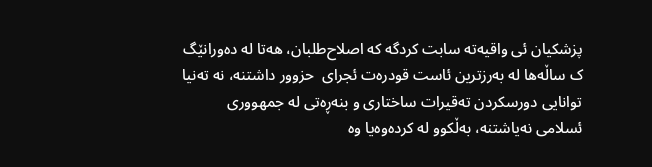پزشکیان ئی واقیەتە سابت کردگه که اصلاح‌طلبان، هەتا لە دەورانێگ ک ساڵەها لە بەرزترین ئاست قودرەت ئجرای  حزوور داشتنه، نه تەنیا توانایی دورسکردن تەقیرات ساختاری و بنەڕەتی لە جمهووری ئسلامی نەیاشتنە، بەڵکوو لە کردەوەیا وە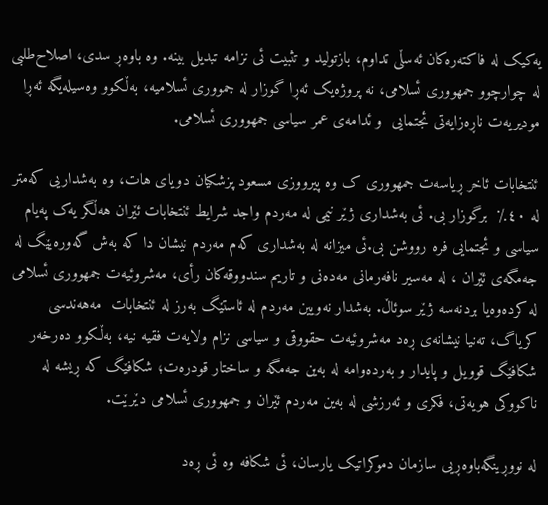یەکیک لە فاکتەرەکان ئەسڵی تداوم، بازتولید و تثبیت ئی نزامە تبدیل بینە. وە باوەڕ سدی، اصلاح‌طلبی لە چوارچوو جمهووری ئسلامی، نه پروژه‌یک ئەڕا گوزار لە جمووری ئسلامیە، بەڵکوو وەسیلەیگە ئەڕا مودیریەت ناڕەزایەتی ئجتمایی  و ئدامەی عمر سیاسی جمهووری ئسلامی.

ئنتخابات ئاخر ڕیاسەت جمهووری ک وە پیرووزی مسعود پزشکیان دویای هات، وە بەشداریی کەمتر لە ٤٠٪  برگوزار بی. ئی بەشداری ژێر نیمی لە مەردم واجد شرایط ئنتخابات ئێران هەڵگر یەک پەیام سیاسی و ئجتمایی فرە رووشن بی.ئی میزانە لە بەشداری کەم مەردم نیشان دا که بەش گەورەیێگ لە جەمگەی ئێران ، لە مەسیر نافەرمانی مەدەنی و تاریم سندووقەکان رأی، مەشروئیەت جمهووری ئسلامی لە کردەوەیا بردنەسە ژێر سوئاڵ. بەشدار نەویین مەردم لە ئاستێگ بەرز لە ئنتخابات  مەهەندسی کریاگ، تەنیا نیشانەی ڕەد مەشروئیەت حقووقی و سیاسی نزام ولایەت فقیە نیە، بەڵکوو دەرخەر شکافێگ قوویل و پایدار و بەردەوامە لە بەین جەمگە و ساختار قودرەت؛ شکافێگ که ڕیشه لە ناکووکی هویەتی، فکری و ئەرزشی لە بەین مەردم ئێران و جمهووری ئسلامی دێرێت.

لە نووڕینگەباوەڕیی سازمان دموکراتیک یارسان، ئی شکافە وە ئی ڕەد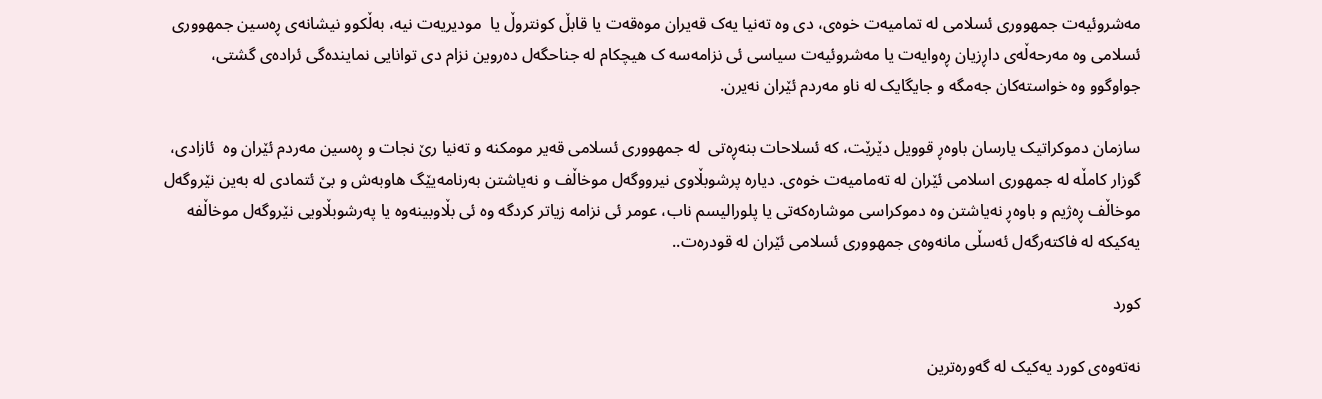مەشروئیەت جمهووری ئسلامی لە تمامیەت خوەی، دی وە تەنیا یەک قەیران موەقەت یا قابڵ کونتروڵ یا  مودیریەت نیە، بەڵکوو نیشانەی ڕەسین جمهووری ئسلامی وە مەرحەڵەی داڕزیان ڕەوایەت یا مەشروئیەت سیاسی ئی نزامەسە ک هیچکام لە جناحگەل دەروین نزام دی توانایی نمایندەگی ئرادەی گشتی، جواوگوو وە خواستەکان جەمگە و جایگایک لە ناو مەردم ئێران نەیرن.

سازمان دموکراتیک یارسان باوەڕ قوویل دێرێت، کە ئسلاحات بنەڕەتی  لە جمهووری ئسلامی قەیر مومکنە و تەنیا رێ نجات و ڕەسین مەردم ئێران وە  ئازادی، گوزار کامڵە لە جمهوری اسلامی ئێران لە تەمامیەت خوەی. دیارە پرشوبڵاوی نیرووگەل موخاڵف و نەیاشتن بەرنامەیێگ هاوبەش و بێ ئتمادی لە بەین نێروگەل موخاڵف ڕەژیم و باوەڕ نەیاشتن وە دموکراسی موشارەکەتی یا پلورالیسم ناب، عومر ئی نزامە زیاتر کردگە وە ئی بڵاوبینەوە یا پەرشوبڵاویی نێروگەل موخاڵفە یەکیکە لە فاکتەرگەل ئەسڵی مانەوەی جمهووری ئسلامی ئێران لە قودرەت..

کورد

نەتەوەی کورد یەکیک لە گەورەترین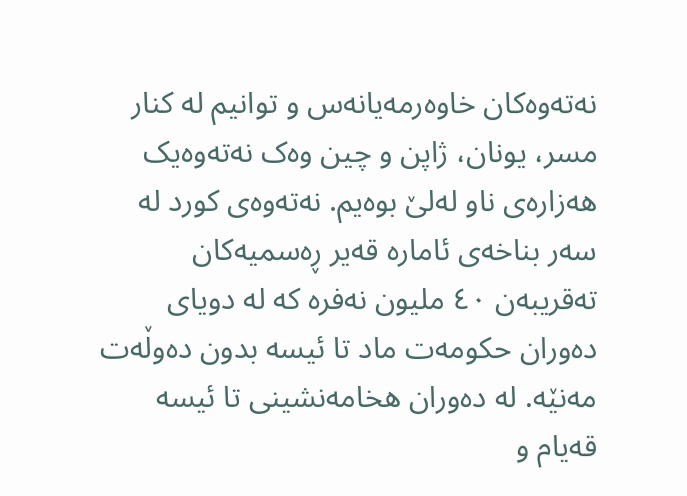نەتەوەکان خاوەرمەیانەس و توانیم لە کنار مسر، یونان، ژاپن و چین وەک نەتەوەیک هەزارەی ناو لەلێ بوەیم. نەتەوەی کورد لە سەر بناخەی ئامارە ‌قەیر ڕەسمیەکان تەقریبەن ٤٠ ملیون نەفرە کە لە دویای دەوران حکومەت ماد تا ئیسە بدون دەوڵەت مەنێە. لە دەوران هخامەنشینی تا ئیسە قەیام و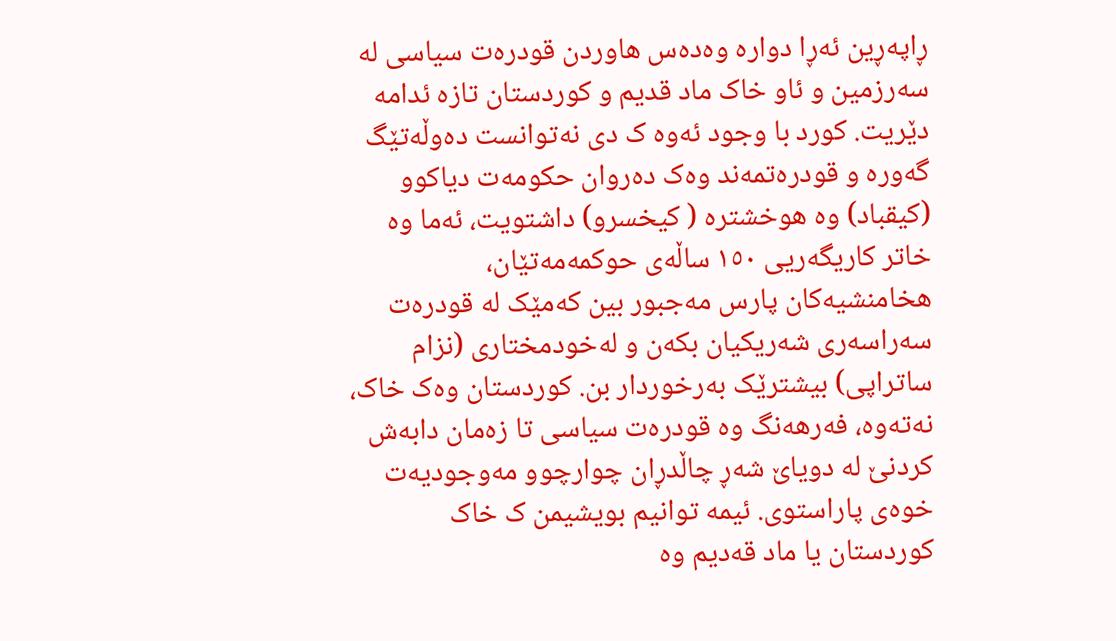ڕاپەڕین ئەڕا دوارە وەدەس هاوردن قودرەت سیاسی لە سەرزمین و ئاو خاک ماد قدیم و کوردستان تازە ئدامە دێریت. کورد با وجود ئەوە ک دی نەتوانست دەوڵەتێگ گەورە و قودرەتمەند وەک دەروان حکومەت دیاکوو (کیقباد) وە هوخشترە ( کیخسرو) داشتویت، ئەما وە خاتر کاریگەریی ١٥٠ ساڵەی حوکمەمەتێان، هخامنشیەکان پارس مەجبور بین کەمێک لە قودرەت سەراسەری شەریکیان بکەن و لەخودمختاری (نزام ساتراپی) بیشترێک بەرخوردار بن. کوردستان وەک خاک، نەتەوە، فەرهەنگ وە قودرەت سیاسی تا زەمان دابەش کردنێ لە دویاێ شەڕ چاڵدڕان چوارچوو مەوجودیەت خوەی پاراستوی. ئیمە توانیم بویشیمن ک خاک کوردستان یا ماد قەدیم وە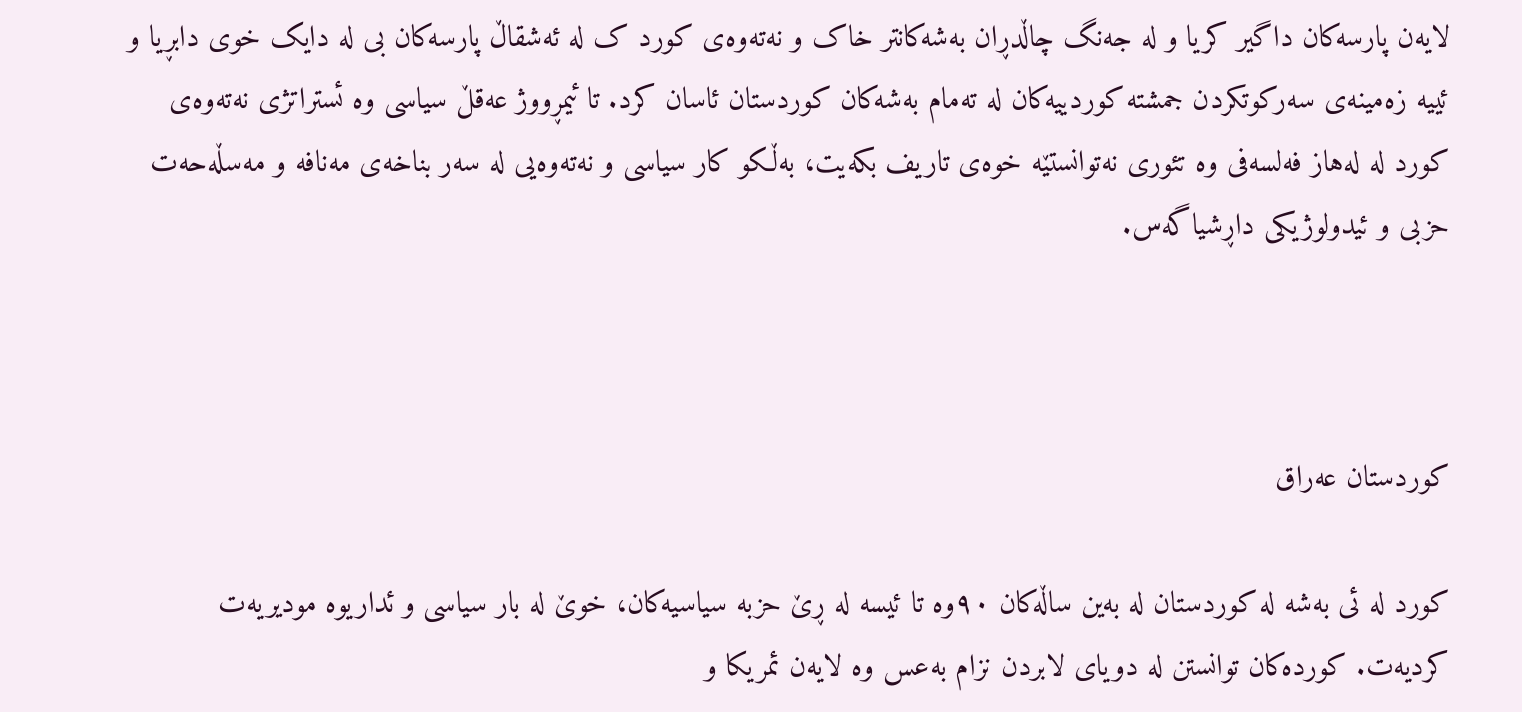لایەن پارسەکان داگیر کریا و لە جەنگ چاڵدڕان بەشەکانتر خاک و نەتەوەی کورد ک لە ئەشقاڵ پارسەکان بی لە دایک خوی دابڕیا و ئییە زەمینەی سەرکوتکردن جمشتە کوردییەکان لە تەمام بەشەکان کوردستان ئاسان کرد. تا ئیمڕووژ عەقڵ سیاسی وە ئستراتژی نەتەوەی کورد لە لەهاز فەلسەفی وە تئوری نەتوانستێە خوەی تاریف بکەیت، بەڵکو کار سیاسی و نەتەوەیی لە سەر بناخەی مەنافە و مەسڵەحەت حزبی و ئیدولوژیکی داڕشیاگەس.



کوردستان عەراق

کورد لە ئی بەشە لە کوردستان لە بەین ساڵەکان ٩٠وە تا ئیسە لە ڕێ حزبە سیاسیەکان، خوێ لە بار سیاسی و ئداریوە مودیریەت کردیەت. کوردەکان توانستن لە دویای لابردن نزام بەعس وە لایەن ئمریکا و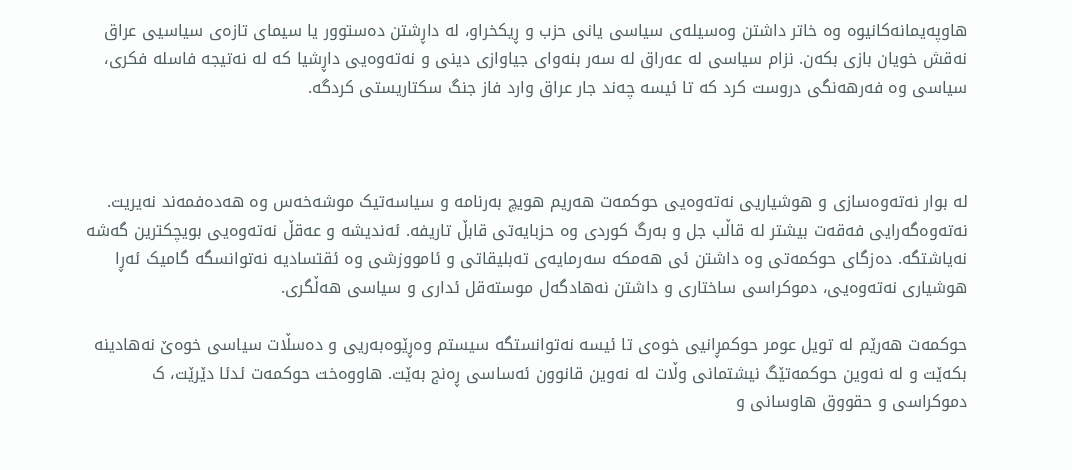هاوپەیمانەکانیوە وە خاتر داشتن وەسیلەی سیاسی یانی حزب و ڕیکخراو، لە داڕشتن دەستوور یا سیمای تازەی سیاسیی عراق نەقش خویان بازی بکەن. نزام سیاسی لە عەراق لە سەر بنەوای جیاوازی دینی و نەتەوەیی داڕشیا کە لە نەتیجە فاسلە فکری، سیاسی وە فەرهەنگی دروست کرد کە تا ئیسە چەند جار عراق وارد فاز جنگ سکتاریستی کردگە.



لە بوار نەتەوەسازی و هوشیاریی نەتەوەیی حوکمەت هەریم هویچ بەرنامە و سیاسەتیک موشەخەس وە هەدەفمەند نەیریت. نەتەوەگەرایی فەقەت بیشتر لە قاڵب جل و بەرگ کوردی وە حزبایەتی قابڵ تاریفە. ئەندیشە و عەقڵ نەتەوەیی بویچکترین گەشە نەیاشتگە. دەزگای حوکمەتی وە داشتن ئی هەمکە سەرمایەی تەبلیقاتی و ئامووزشی وە ئقتسادیە نەتوانسگە گامیک ئەڕا هوشیاری نەتەوەیی، دموکراسی ساختاری و داشتن نەهادگەل موستەقل ئداری و سیاسی هەڵگری.

حوکمەت هەرێم لە تویل عومر حوکمڕانیی خوەی تا ئیسە نەتوانستگە سیستم وەڕێوەبەریی و دەسڵات سیاسی خوەێ نەهادینە بکەێت و لە نەوین حوکمەتێگ نیشتمانی وڵات لە نەوین قانوون ئەساسی ڕەنج بەێت. هاووەخت حوکمەت ئدئا دێرێت، ک دموکراسی و حقووق هاوسانی و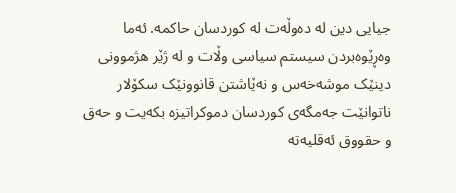جیایی دین لە دەوڵەت لە کوردسان حاکمە. ئەما وەڕێوەبردن سیستم سیاسی وڵات و لە ژێر هژموونی دینێک موشەخەس و نەێاشتن قانوونێک سکۆلار ناتوانێت جەمگەی کوردسان دموکراتیزە بکەیت و حەق و حقووق ئەقلیەتە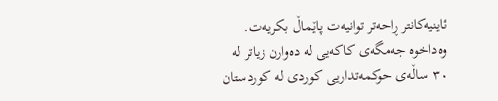ئاینیەکانتر ڕاحەتر توانیەت پاێماڵ بکریەت. وەداخوە جەمگەی کاکەیی لە دەوارن زیاتر لە ٣٠ ساڵەی حوکمەتداریی کوردی لە کوردستان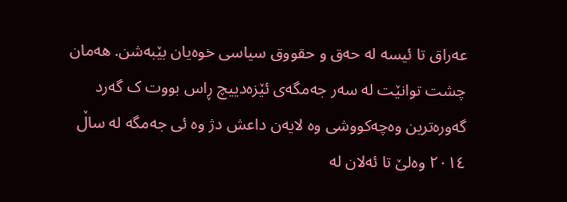عەراق تا ئیسە لە حەق و حقووق سیاسی خوەیان بێبەشن. هەمان چشت توانێت لە سەر جەمگەی ئێزەدییچ ڕاس بووت ک گەرد گەورەترین وەچەکووشی وە لایەن داعش دژ وە ئی جەمگە لە ساڵ ٢٠١٤ وەلێ تا ئەلان لە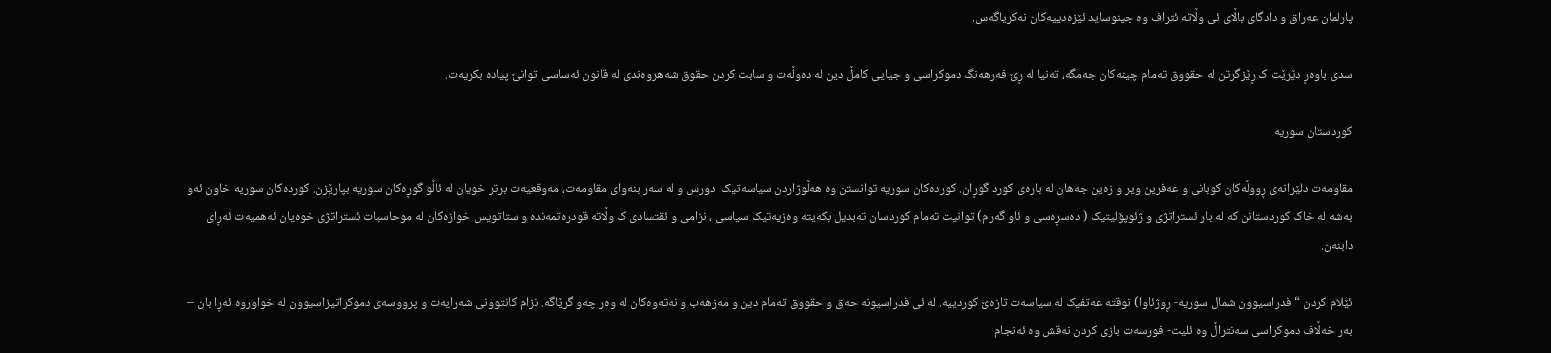پارلمان عەراق و دادگای باڵای ئی وڵاتە ئتراف وە جینوساید ئێزەدییەکان نەکریاگەس.

سدی باوەڕ دێرێت ک ڕێزگرتن لە حقووق تەمام چینەکان جەمگە، تەنیا لە ڕێ فەرهەنگ دموکراسی و جیایی کامڵ دین لە دەوڵەت و سابت کردن حقوق شەهروەندی لە قانون ئەساسی توانێ پیادە بکریەت.

کوردستان سوریە

مقاومەت دلێرانەی ڕووڵەکان کوبانی و عەفرین ویر و زەین جەهان لە بارەی کورد گوڕان. کوردەکان سوریە توانستن وە هەڵوژاردن سیاسەتیک  دورس و لە سەر بنەوای مقاومەت، مەوقعیەت برتر خویان لە ئاڵو گوڕەکان سوریە بپارێزن. کوردەکان سوریە خاون ئەو بەشە لە خاک کوردستانن کە لە بار ئستراتژی و ژئوپۆلیتیک ( دەسڕەسی و ئاو گەرم) توانیت تەمام کوردسان تەبدیل بکەیتە وەزیەتیک سیاسی ، نزامی و ئقتسادی ک وڵاتە قودرەتمەندە و ستاتویس خوازەکان لە موحاسبات ئستراتژی خوەیان ئەهمیەت ئەڕای دابنەن.

ئێلام کردن “فدراسیوون شمال سوریە- ڕوژئاوا) نوقتە عەتفیک لە سیاسەت تازەێ کوردییە. لە ئی فدراسیونە حەق و حقووق تەمام دین و مەزهەب و نەتەوەکان لە وەر چەو گرێاگە. نزام کانتوونی شەرایەت و پرووسەی دموکراتیزاسیوون لە خواوروە ئەڕا بان – بەر خەڵاف دموکراسی سەنتراڵ وە ئلیت- فورسەت بازی کردن نەقش وە ئەنجام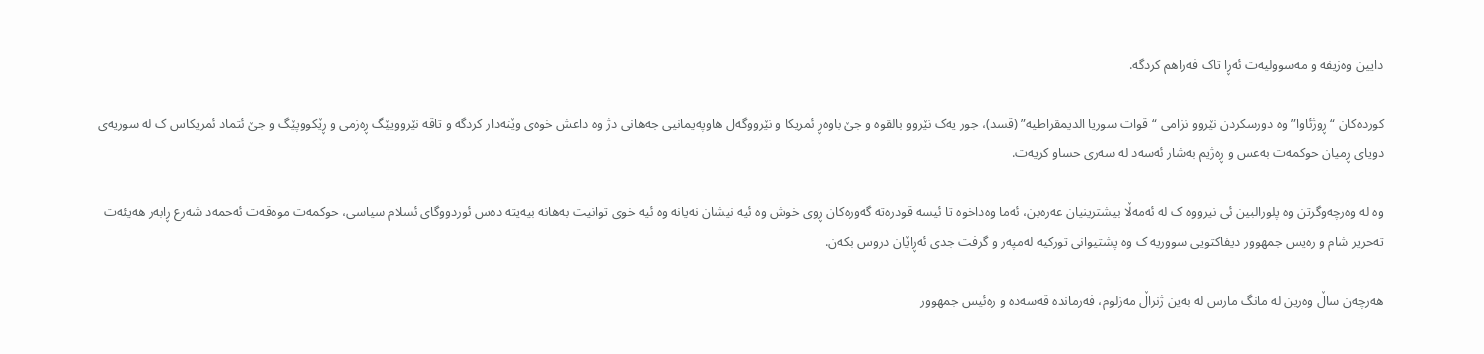دایین وەزیفە و مەسوولیەت ئەڕا تاک فەراهم کردگە.

کوردەکان “ڕوژئاوا” وە دورسکردن نێروو نزامی “قوات سوریا الدیمقراطیە” (قسد)، جور یەک نێروو بالقوە و جێ باوەڕ ئمریکا و نێرووگەل هاوپەیمانیی جەهانی دژ وە داعش خوەی وێنەدار کردگە و تاقە نێروویێگ ڕەزمی و ڕێکووپێگ و جێ ئتماد ئمریکاس ک لە سوریەی دویای ڕمیان حوکمەت بەعس و ڕەژیم بەشار ئەسەد لە سەری حساو کریەت.

وە لە وەرچەوگرتن وە پلورالبین ئی نیرووە ک لە ئەمەڵا بیشترینیان عەرەبن، ئەما وەداخوە تا ئیسە قودرەتە گەورەکان ڕوی خوش وە ئیە نیشان نەیانە وە ئیە خوی توانیت بەهانە بیەیتە دەس ئوردووگای ئسلام سیاسی، حوکمەت موەقەت ئەحمەد شەرع ڕابەر هەیئەت تەحریر شام و رەیس جمهوور دیفاکتویی سووریە ک وە پشتیوانی تورکیە لەمپەر و گرفت جدی ئەڕاێان دروس بکەن.

هەرچەن ساڵ وەرین لە مانگ مارس لە بەین ژنراڵ مەزلوم، فەرماندە قەسەدە و رەئیس جمهوور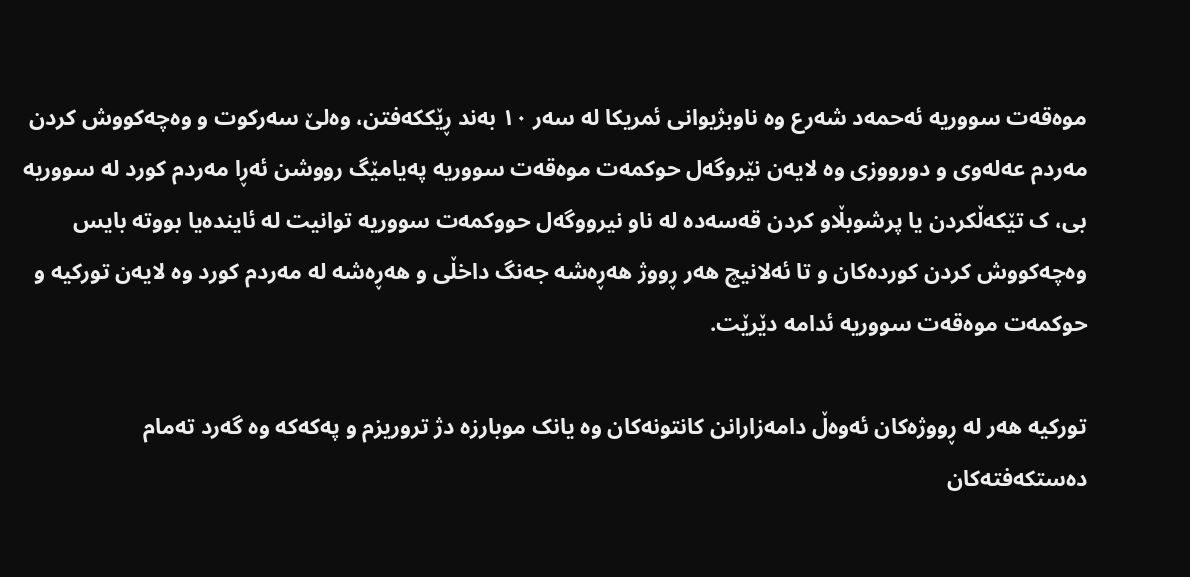موەقەت سووریە ئەحمەد شەرع وە ناوبژیوانی ئمریکا لە سەر ١٠ بەند ڕێککەفتن، وەلێ سەرکوت و وەچەکووش کردن مەردم عەلەوی و دورووزی وە لایەن نێروگەل حوکمەت موەقەت سووریە پەیامێگ رووشن ئەڕا مەردم کورد لە سووریە بی، ک تێکەڵکردن یا پرشوبڵاو کردن قەسەدە لە ناو نیرووگەل حووکمەت سووریە توانیت لە ئایندەیا بووتە بایس وەچەکووش کردن کوردەکان و تا ئەلانیچ هەر ڕووژ هەڕەشە جەنگ داخڵی و هەڕەشە لە مەردم کورد وە لایەن تورکیە و حوکمەت موەقەت سووریە ئدامە دێرێت.

تورکیە هەر لە ڕووژەکان ئەوەڵ دامەزارانن کانتونەکان وە یانک موبارزە دژ تروریزم و پەکەکە وە گەرد تەمام دەستکەفتەکان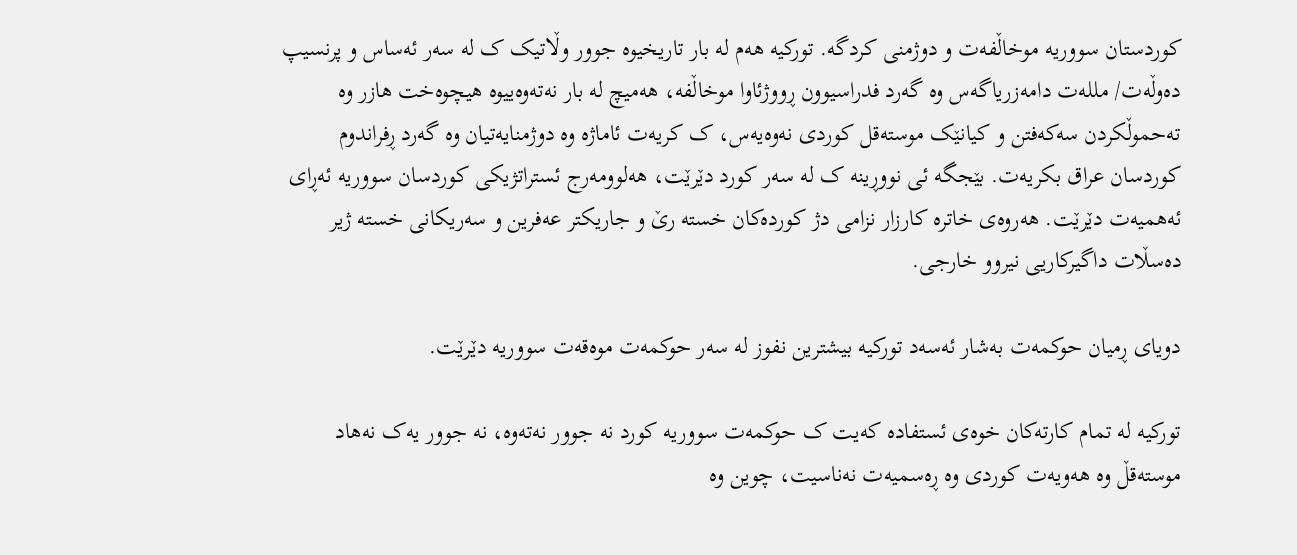کوردستان سووریە موخاڵفەت و دوژمنی کردگە. تورکیە هەم لە بار تاریخیوە جوور وڵاتیک ک لە سەر ئەساس و پرنسیپ دەوڵەت/ مللەت دامەزریاگەس وە گەرد فدراسیوون ڕووژئاوا موخاڵفە، هەمیچ لە بار نەتەوەییوە هیچوەخت هازر وە تەحموڵکردن سەکەفتن و کیانێک موستەقل کوردی نەوەیەس، ک کریەت ئاماژە وە دوژمنایەتیان وە گەرد ڕفراندوم کوردسان عراق بکریەت. بێجگە ئی نووڕینە ک لە سەر کورد دێرێت، هەلوومەرج ئستراتژیکی کوردسان سووریە ئەڕای ئەهمیەت دێرێت. هەروەی خاترە کارزار نزامی دژ کوردەکان خستە رێ و جاریکتر عەفرین و سەریکانی خستە ژیر دەسڵات داگیرکاریی نیروو خارجی.

دویای ڕمیان حوکمەت بەشار ئەسەد تورکیە بیشترین نفوز لە سەر حوکمەت موەقەت سووریە دێرێت.

تورکیە لە تمام کارتەکان خوەی ئستفادە کەیت ک حوکمەت سووریە کورد نە جوور نەتەوە، نە جوور یەک نەهاد موستەقڵ وە هەویەت کوردی وە ڕەسمیەت نەناسیت، چوین وە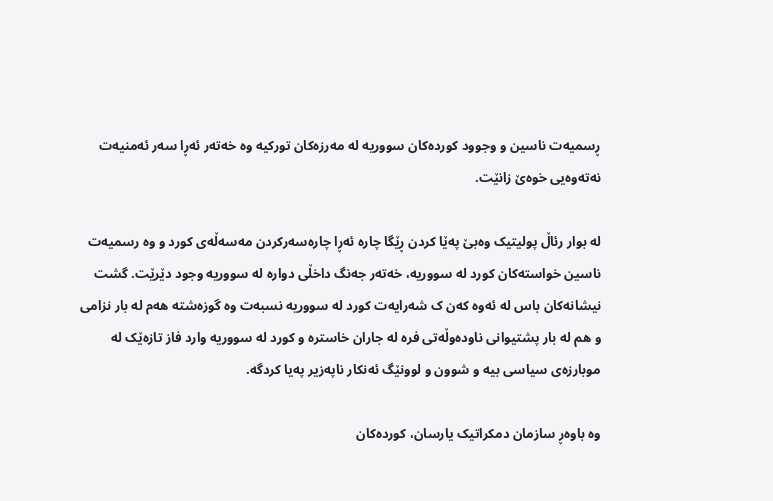ڕسمیەت ناسین و وجوود کوردەکان سووریە لە مەرزەکان تورکیە وە خەتەر ئەڕا سەر ئەمنیەت نەتەوەیی خوەێ زانێت.

لە بوار رئاڵ پولیتیک وەبێ پەێا کردن ڕێگا چارە ئەڕا چارەسەرکردن مەسەڵەی کورد و وە رسمیەت ناسین خواستەکان کورد لە سووریە، خەتەر جەنگ داخڵی دوارە لە سووریە وجود دێرێت. گشت نیشانەکان باس لە ئەوە کەن ک شەرایەت کورد لە سووریە نسبەت وە گوزەشتە هەم لە بار نزامی و هم لە بار پشتیوانی ناودەوڵەتی فرە لە جاران خاسترە و کورد لە سووریە وارد فاز تازەێک لە موبارزەی سیاسی بیە و شوون و لوونێگ ئەنکار ناپەزیر پەیا کردگە.

وە باوەڕ سازمان دمکراتیک یارسان، کوردەکان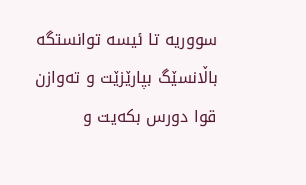سووریە تا ئیسە توانستگە باڵانسێگ بپارێزێت و تەوازن قوا دورس بکەیت و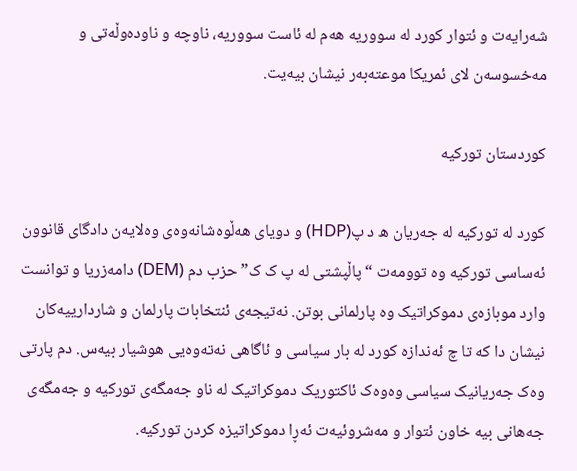شەرایەت و ئتوار کورد لە سووریە هەم لە ئاست سووریە، ناوچە و ناودەوڵەتی و مەخسوسەن لای ئمریکا موعتەبەر نیشان بیەیت.

کوردستان تورکیە

کورد لە تورکیە لە جەریان ‌‌‌‌‌‌‌‌‌‌‌‌‌‌‌‌‌‌‌ه د پ(HDP) و دویای هەڵوەشانەوەی وەلایەن دادگای قانوون ئەساسی تورکیە وە توومەت “پاڵپشتی لە پ ک ک” حزب دم (DEM) دامەزریا و توانست وارد موبازەی دموکراتیک وە پارلمانی بوتن. نەتیجەی ئنتخابات پارلمان و شاردارییەکان نیشان دا کە تا چ ئەندازە کورد لە بار سیاسی و ئاگاهی نەتەوەیی هوشیار بیەس. دم پارتی وەک جەریانیک سیاسی وەوەک ئاکتوریک دموکراتیک لە ناو جەمگەی تورکیە و جەمگەی جەهانی بیە خاون ئتوار و مەشروئیەت ئەڕا دموکراتیزە کردن تورکیە.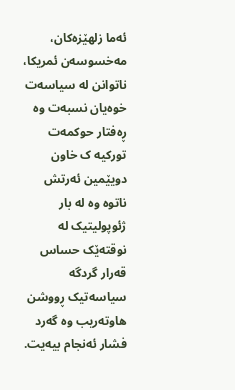ئەما زلهێزەکان، مەخسوسەن ئمریکا، ناتوانن لە سیاسەت خوەیان نسبەت وە ڕەفتار حوکمەت تورکیە ک خاون دویێمین ئەرتش ناتوە وە لە بار ژئوپولیتیک لە نوقتەێک حساس قەرار گردگە سیاسەتیک ڕووشن هاوتەریب وە گەرد فشار ئەنجام بیەیت.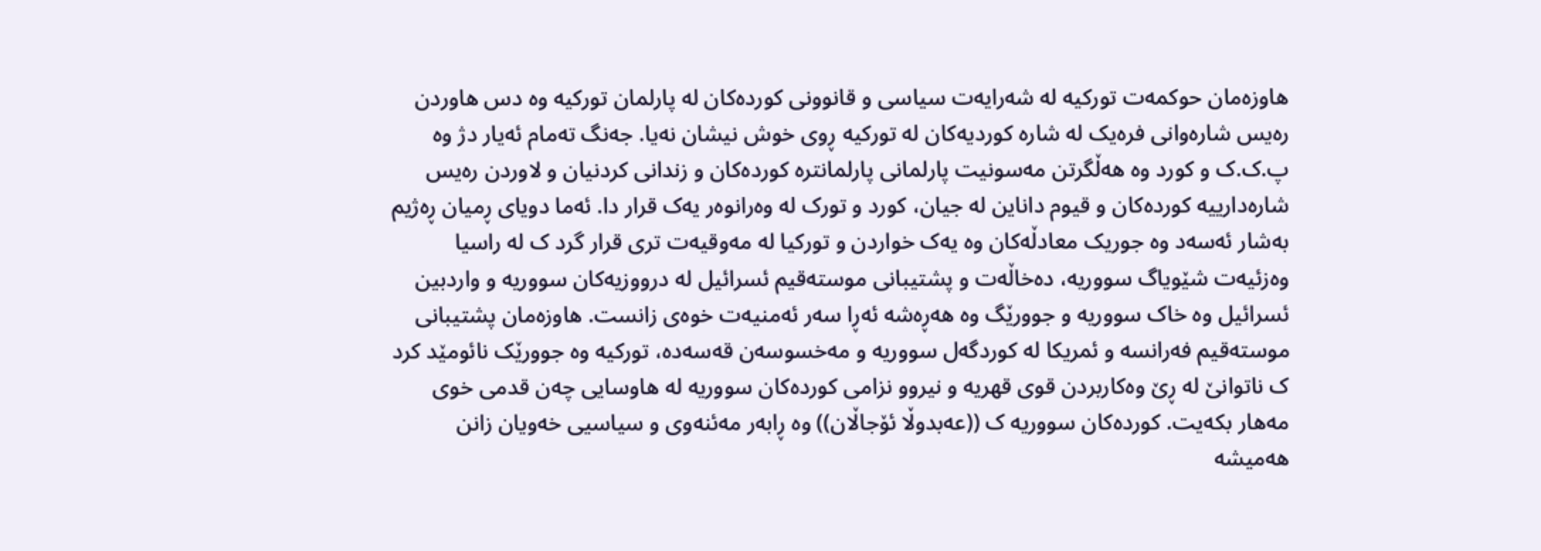هاوزەمان حوکمەت تورکیە لە شەرایەت سیاسی و قانوونی کوردەکان لە پارلمان تورکیە وە دس هاوردن رەیس شارەوانی فرەیک لە شارە کوردیەکان لە تورکیە ڕوی خوش نیشان نەیا. جەنگ تەمام ئەیار دژ وە پ.ک.ک و کورد وە هەڵگرتن مەسونیت پارلمانی پارلمانترە کوردەکان و زندانی کردنیان و لاوردن رەیس شارەدارییە کوردەکان و قیوم داناین لە جیان، کورد و تورک لە وەرانوەر یەک قرار دا. ئەما دویای ڕمیان ڕەژیم بەشار ئەسەد وە جوریک معادڵەکان وە یەک خواردن و تورکیا لە مەوقیەت تری قرار گرد ک لە راسیا وەزئیەت شێویاگ سووریە، دەخاڵەت و پشتیبانی موستەقیم ئسرائیل لە درووزیەکان سووریە و واردبین ئسرائیل وە خاک سووریە و جوورێگ وە هەڕەشە ئەڕا سەر ئەمنیەت خوەی زانست. هاوزەمان پشتیبانی موستەقیم فەرانسە و ئمریکا لە کوردگەل سووریە و مەخسوسەن قەسەدە، تورکیە وە جوورێک نائومێد کرد ک ناتوانێ لە ڕێ وەکاربردن قوی قهریە و نیروو نزامی کوردەکان سووریە لە هاوسایی چەن قدمی خوی مەهار بکەیت. کوردەکان سووریە ک ((عەبدوڵا ئۆجاڵان)) وە ڕابەر مەئنەوی و سیاسیی خەویان زانن هەمیشە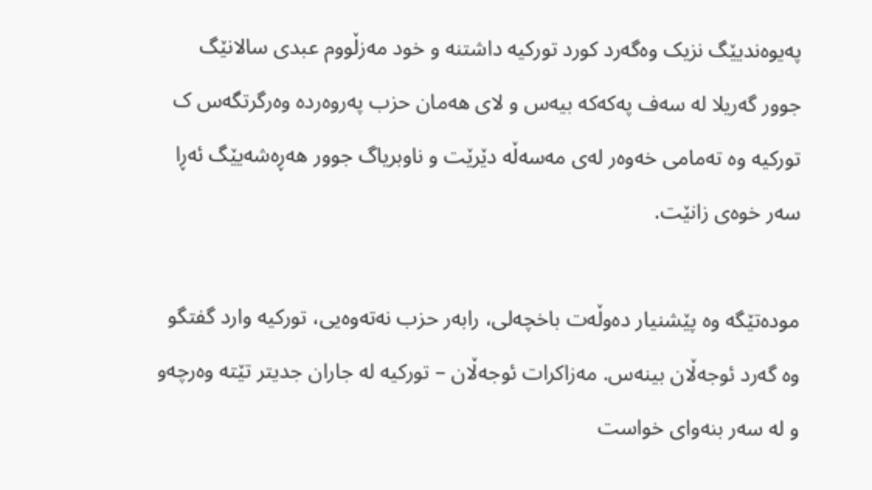پەیوەندیێگ نزیک وەگەرد کورد تورکیە داشتنە و خود مەزڵووم عبدی سالانێگ جوور گەریلا لە سەف پەکەکە بیەس و لای هەمان حزب پەروەردە وەرگرتگەس ک تورکیە وە تەمامی خەوەر لەی مەسەڵە دێرێت و ناوبریاگ جوور هەڕەشەیێگ ئەڕا سەر خوەی زانێت.

مودەتێگە وە پێشنیار دەوڵەت باخچەلی، رابەر حزب نەتەوەیی، تورکیە وارد گفتگو وە گەرد ئوجەڵان بینەس. مەزاکرات ئوجەڵان – تورکیە لە جاران جدیتر تێتە وەرچەو و لە سەر بنەوای خواست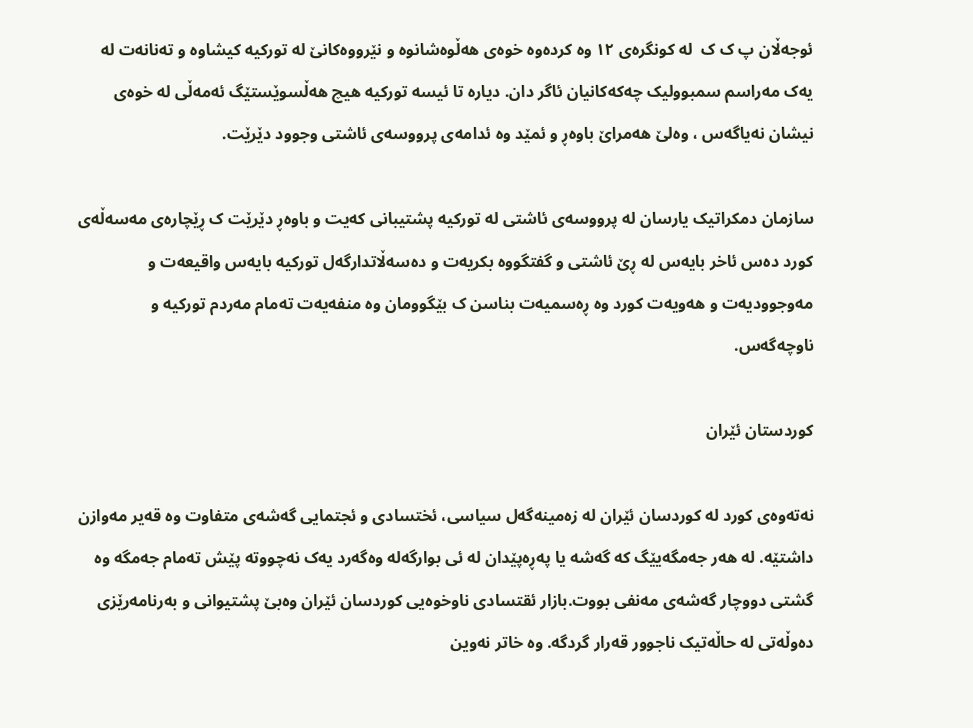ئوجەڵان پ ک ک  لە کونگرەی ١٢ وە کردەوە خوەی هەڵوەشانوە و نێرووەکانێ لە تورکیە کیشاوە و تەنانەت لە یەک مەراسم سمبوولیک چەکەکانیان ئاگر دان. دیارە تا ئیسە تورکیە هیچ هەڵسوێستێگ ئەمەڵی لە خوەی نیشان نەیاگەس ، وەلێ هەمراێ باوەڕ و ئمێد وە ئدامەی پرووسەی ئاشتی وجوود دێرێت.

سازمان دمکراتیک یارسان لە پرووسەی ئاشتی لە تورکیە پشتیبانی کەیت و باوەڕ دێرێت ک ڕێچارەی مەسەڵەی کورد دەس ئاخر بایەس لە ڕێ ئاشتی و گفتگووە بکریەت و دەسەڵاتدارگەل تورکیە بایەس واقیعەت و مەوجوودیەت و هەویەت کورد وە ڕەسمیەت بناسن ک بێگوومان وە منفەیەت تەمام مەردم تورکیە و ناوچەگەس.

کوردستان ئێران

نەتەوەی کورد لە کوردسان ئێران لە زەمینەگەل سیاسی، ئختسادی و ئجتمایی گەشەی متفاوت وە قەیر مەوازن داشتێە. لە هەر جەمگەیێگ کە گەشە یا پەڕەپێدان لە ئی بوارگەلە وەگەرد یەک نەچووتە پێش تەمام جەمگە وە گشتی دووچار گەشەی مەنفی بووت.بازار ئقتسادی ناوخوەیی کوردسان ئێران وەبێ پشتیوانی و بەرنامەرێزی دەوڵەتی لە حاڵەتیک ناجوور قەرار گردگە. وە خاتر نەوین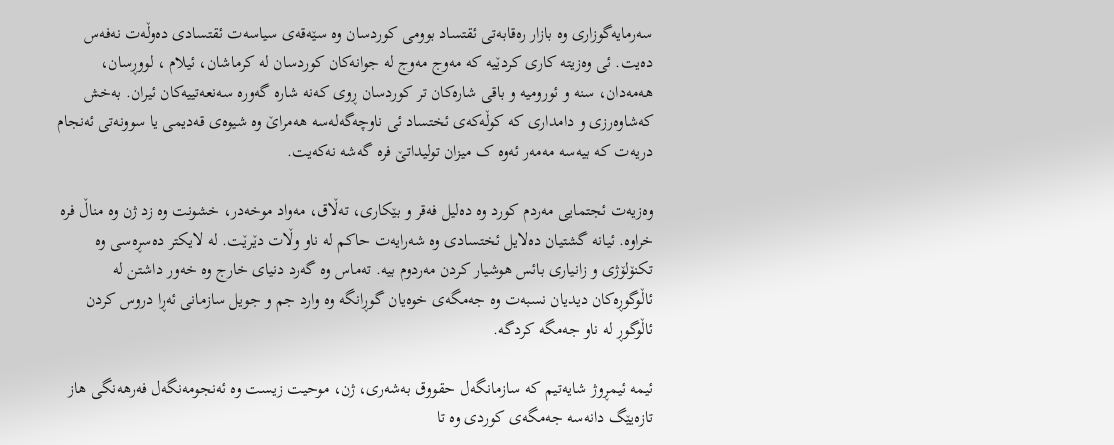سەرمایەگوزاری وە بازار رەقابەتی ئقتساد بوومی کوردسان وە سێەقەی سیاسەت ئقتسادی دەوڵەت نەفەس دەیت. ئی وەزیتە کاری کردێیە کە مەوج مەوج لە جوانەکان کوردسان لە کرماشان، ئیلام ، لووڕسان، هەمەدان، سنە و ئورومیە و باقی شارەکان تر کوردسان ڕوی کەنە شارە گەورە سەنعەتییەکان ئیران. بەخش کەشاوەرزی و دامداری کە کوڵەکەی ئختساد ئی ناوچەگەلەسە هەمراێ وە شیوەی قەدیمی یا سوونەتی ئەنجام دریەت کە بیەسە مەمەر ئەوە ک میزان تولیداتێ فرە گەشە نەکەیت.

وەزیەت ئجتمایی مەردم کورد وە دەلیل فەقر و بێکاری، تەڵاق، مەواد موخەدر، خشونت وە زد ژن وە مناڵ فرە خراوە. ئیانە گشتیان دەلایل ئختسادی وە شەرایەت حاکم لە ناو وڵات دێرێت. لە لایکتر دەسڕەسی وە تکنۆلۆژی و زانیاری بائس هوشیار کردن مەردوم بیە. تەماس وە گەرد دنیای خارج وە خەور داشتن لە ئاڵوگوڕەکان دیدیان نسبەت وە جەمگەی خوەیان گوڕانگە وە وارد جم و جویل سازمانی ئەڕا دروس کردن ئاڵوگوڕ لە ناو جەمگە کردگە.

ئیمە ئیمڕوژ شایەتیم کە سازمانگەل حقووق بەشەری، ژن، موحیت زیست وە ئەنجومەنگەل فەرهەنگی هاز تازەیێگ دانەسە جەمگەی کوردی وە تا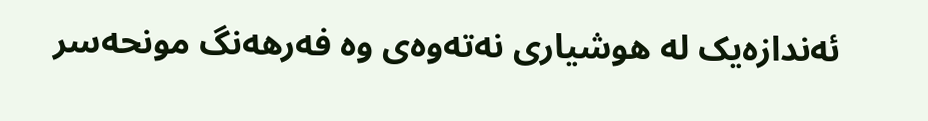ئەندازەیک لە هوشیاری نەتەوەی وە فەرهەنگ مونحەسر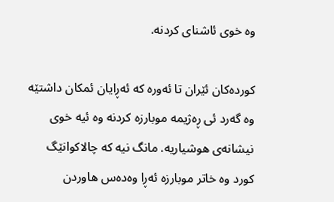وە خوی ئاشنای کردنە.

کوردەکان ئێران تا ئەورە کە ئەڕایان ئمکان داشتێە وە گەرد ئی ڕەژیمە موبارزە کردنە وە ئیە خوی نیشانەی هوشیاریە. مانگ نیە کە چالاکوانێگ کورد وە خاتر موبارزە ئەڕا وەدەس هاوردن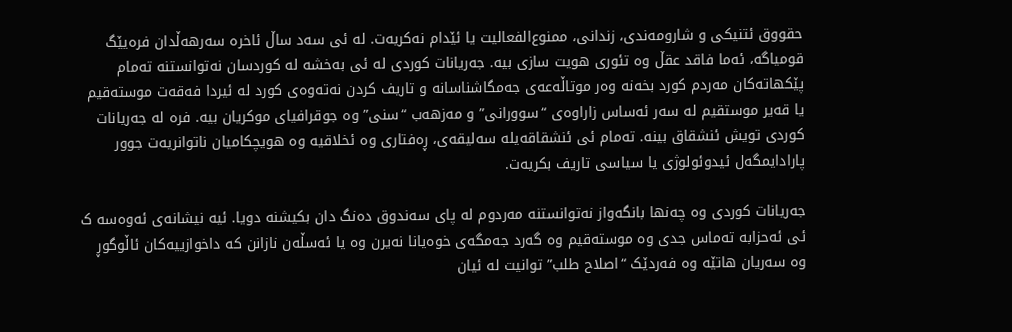حقووق ئتنیکی و شارومەندی، زندانی، ممنوع‌الفعالیت یا ئێدام نەکریەت. لە ئی سەد ساڵ ئاخرە سەرهەڵدان فرەیێگ قومیاگە، ئەما فاقد عقڵ وە تئوری هویت سازی بیە. جەریانات کوردی لە ئی بەخشە لە کوردسان نەتوانستنە تەمام پێکهاتەکان مەردم کورد بخەنە وەر موتاڵەعەی جەمگاشناسانە و تاریف کردن نەتەوەی کورد لە ئیردا فەقەت موستەقیم یا قەیر موستقیم لە سەر ئەساس زاراوەی “سوورانی” و مەزهەب “سنی” وە جوقرافیای موکریان بیە. فرە لە جەریانات کوردی تویش ئنشقاق بینە. تەمام ئی ئنشقاقەیلە سەلیقەی، ڕەفتاری وە ئخلاقیە وە هویچکامیان ناتوانریەت جوور پارادایمگەل ئیدوئولوژی یا سیاسی تاریف بکریەت.

جەریانات کوردی وە چەنها بانگەواز نەتوانستنە مەردوم لە پای سەندوق دەنگ دان بکیشنە دویا. ئیە نیشانەی ئەوەسە ک ئی ئەحزابە تەماس جدی وە موستەقیم وە گەرد جەمگەی خوەیانا نەیرن وە یا ئەسڵەن نازانن کە داخوازییەکان ئاڵوگوڕ وە سەریان هاتێە وە فەردێک “اصلاح طلب” توانیت لە ئیان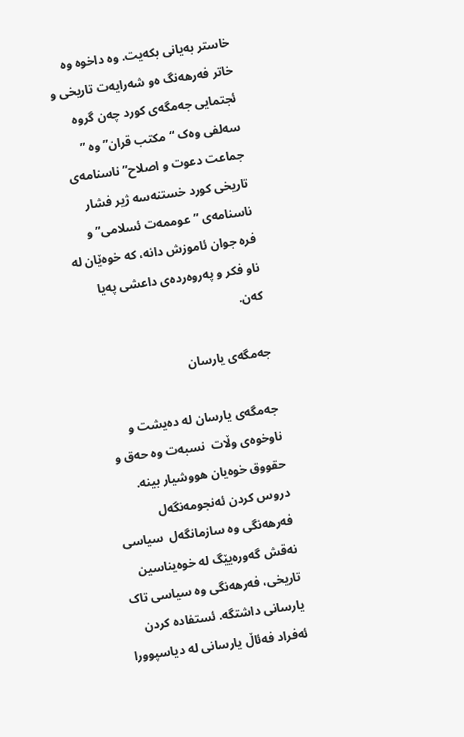خاستر بەیانی بکەیت. وە داخوە وە خاتر فەرهەنگ ەو شەرایەت تاریخی و ئجتمایی جەمگەی کورد چەن گروە سەلفی وەک “مکتب قران” وە ” جماعت دعوت و اصلاح” ناسنامەی تاریخی کورد خستنەسە ژیر فشار ناسنامەی ” عوممەت ئسلامی” و فرە جوان ئاموزش دانە، کە خوەێان لە ناو فکر و پەروەردەی داعشی پەیا کەن.

جەمگەی یارسان

جەمگەی یارسان لە دەیشت و ناوخوەی وڵات  نسبەت وە حەق و حقووق خوەیان هووشیار بینە. دروس کردن ئەنجومەنگەل فەرهەنگی وە سازمانگەل  سیاسی نەقش گەورەیێگ لە خوەیناسین تاریخی، فەرهەنگی وە سیاسی تاک یارسانی داشتگە. ئستفادە کردن ئەفراد فەئاڵ یارسانی لە دیاسپوورا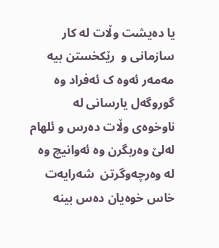یا دەیشت وڵات لە کار سازمانی و  رێکخستن بیە مەمەر ئەوە ک ئەفراد وە گوروگەل یارسانی لە ناوخوەی وڵات دەرس و ئلهام لەلێ وەربگرن وە ئەوانیچ وە لە وەرچەوگرتن  شەرایەت خاس خوەیان دەس بینە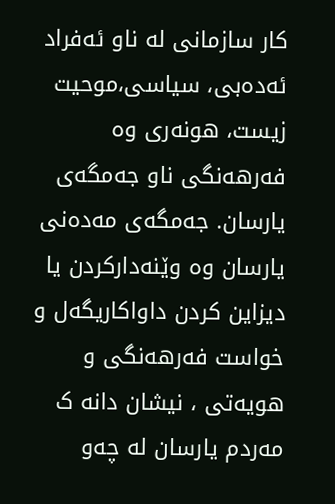کار سازمانی لە ناو ئەفراد ئەدەبی، سیاسی،موحیت زیست، هونەری وە فەرهەنگی ناو جەمگەی یارسان. جەمگەی مەدەنی یارسان وە وێنەدارکردن یا دیزاین کردن داواکاریگەل و خواست فەرهەنگی و هویەتی ، نیشان دانە ک مەردم یارسان لە چەو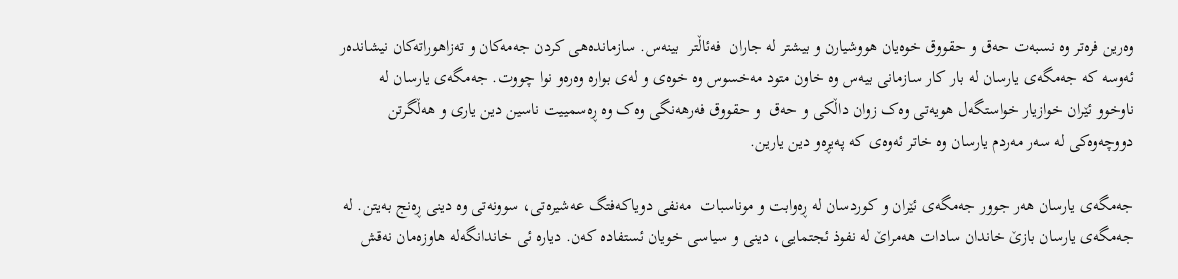وەرین فرەتر وە نسبەت حەق و حقووق خوەیان هووشیارن و بیشتر لە جاران  فەئاڵتر  بینەس. سازماندەهی کردن جەمەکان و تەزاهوراتەکان نیشاندەر ئەوسە کە جەمگەی یارسان لە بار کار سازمانی بیەس وە خاون متود مەخسوس وە خوەی و لەی بوارە وەرەو نوا چووت. جەمگەی یارسان لە ناوخوو ئێران خوازیار خواستگەل هویەتی وەک زوان داڵکی و حەق  و حقووق فەرهەنگی وەک وە ڕەسمییت ناسین دین یاری و هەڵگرتن دووچەوەکی لە سەر مەردم یارسان وە خاتر ئەوەی کە پەیڕەو دین یارین.

جەمگەی یارسان هەر جوور جەمگەی ئێران و کوردسان لە ڕەوابت و موناسبات  مەنفی دویاکەفتگ عەشیرەتی، سوونەتی وە دینی ڕەنج بەیتن. لە جەمگەی یارسان بازێ خاندان سادات هەمراێ لە نفوذ ئجتمایی، دینی و سیاسی خویان ئستفادە کەن. دیارە ئی خاندانگەلە هاوزەمان نەقش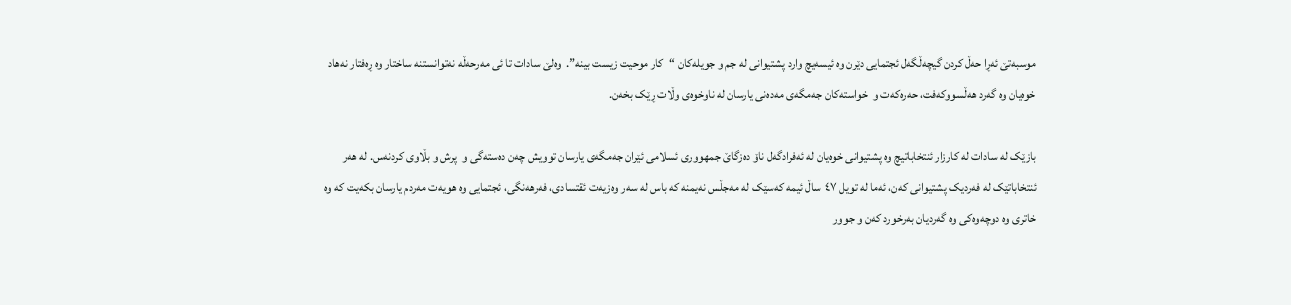موسبەتێ ئەڕا حەڵ کردن گیچەڵگەل ئجتمایی دێرن وە ئیسەیچ وارد پشتیوانی لە جم و جویلەکان “کار موحیت زیست بینە”.  وەلێ سادات تا ئی مەرحەڵە نەتوانستنە ساختار وە ڕەفتار نەهاد خوەیان وە گەرد هەڵسووکەفت، حەرەکەت و  خواستەکان جەمگەی مەدەنی یارسان لە ناوخوەی وڵات ڕێک بخەن.

بازێک لە سادات لە کارزار ئنتخاباتیچ وە پشتیوانی خوەیان لە ئەفرادگەل ناۆ دەزگاێ جمهووری ئسلامی ئێران جەمگەی یارسان توویش چەن دەستەگی و  پرش و بڵاوی کردنەس. لە هەر ئنتخاباتێک لە فەردیک پشتیوانی کەن، ئەما لە تویل ٤٧  ساڵ ئیمە کەسێک لە مەجڵس نەیمنە کە باس لە سەر وەزیەت ئقتسادی، فەرهەنگی، ئجتمایی وە هویەت مەردم یارسان بکەیت کە وە خاتری وە دوچەوەکی وە گەردیان بەرخورد کەن و جوور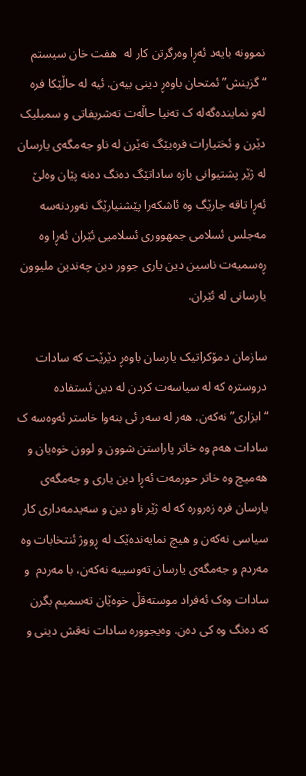نموونە بایەد ئەڕا وەرگرتن کار لە  هفت خان سیستم “گزینش” ئمتحان باوەڕ دینی بیەن. ئیە لە حاڵێکا فرە لەو نمایندەگەلە ک تەنیا حاڵەت تەشریفاتی و سمبلیک دێرن و ئختیارات فرەیێگ نەێرن لە ناو جەمگەی یارسان لە ژێر پشتیوانی بازە ساداتێگ دەنگ دەنە پێان وەلێ ئەڕا تاقە جارێگ وە ئاشکەرا پێشنیارێگ نەوردنەسە مەجلس ئسلامی جمهووری ئسلامیی ئێران ئەڕا وە ڕەسمیەت ناسین دین یاری جوور دین چەندین ملیوون یارسانی لە ئێران.

سازمان دمۆکراتیک یارسان باوەڕ دێرێت کە سادات دروسترە کە لە سیاسەت کردن لە دین ئستفادە “ابزاری” نەکەن. هەر لە سەر ئی بنەوا خاستر ئەوەسە ک سادات هەم وە خاتر پاراستن شوون و لوون خوەیان و هەمیچ وە خاتر حورمەت ئەڕا دین یاری و جەمگەی یارسان فرە زەرورە کە لە ژێر ناو دین و سەیدمەداری کار سیاسی نەکەن و هیچ نمایەندەێک لە ڕووژ ئنتخابات وە مەردم و جەمگەی یارسان تەوسییە نەکەن، با مەردم  و سادات وەک ئەفراد موستەقڵ خوەێان تەسمیم بگرن کە دەنگ وە کی دەن. وەیجوورە سادات نەقش دینی و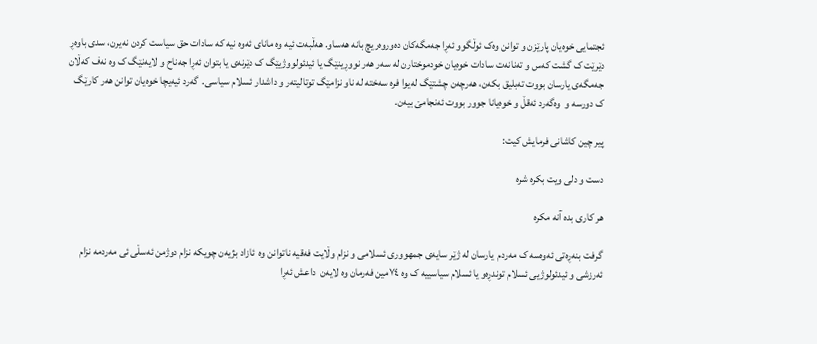ئجتمایی خوەیان پارێزن و توانن وەک ئوڵگوو ئەڕا جەمگەکان دەوروەریچ بانە هەساو. هەڵبەت ئیە وە مانای ئەوە نیە کە سادات حق سیاست کردن نەیرن، سدی باوەڕ دێرێت ک گشت کەس و تەنانەت سادات خوەیان خودموختارن لە سەر هەر نووڕینێگ یا ئیدئولووژیێگ ک دێرنەی یا بتوان ئەڕا جەناح و لایەنێگ ک وە نەف کەڵان جەمگەی یارسان بووت تەبلیق بکەن، هەرچەن چشتێگ لەیوا فرە سەختە لە ناو نزامێگ توتالیتەر و داشدار ئسلام سیاسی.  گەرد ئیەیچا خوەیان توانن هەر کارێگ ک دورسە و  وەگەرد ئەقڵ و خوەیانا جوور بووت ئەنجامێ بیەن.

پیر چین کاشانی فرمایش کیت:

دست و دلی ویت بکرە شرە

هر کاری بدە آنە مکرە

گرفت بنەڕەتی ئەوەسە ک مەردم  یارسان لە ژێر سایەی جمهووری ئسلامی و نزام وڵایت فەقیە ناتوانن وە  ئازاد بژیەن چویکە نزام دوژمن ئەسڵی ئی مەردمە نزام ئەرزشی و ئیدئولوژیی ئسلام توندڕەو یا ئسلام سیاسییە ک وە ٧٤مین فەرمان وە لایەن  داعش ئەڕا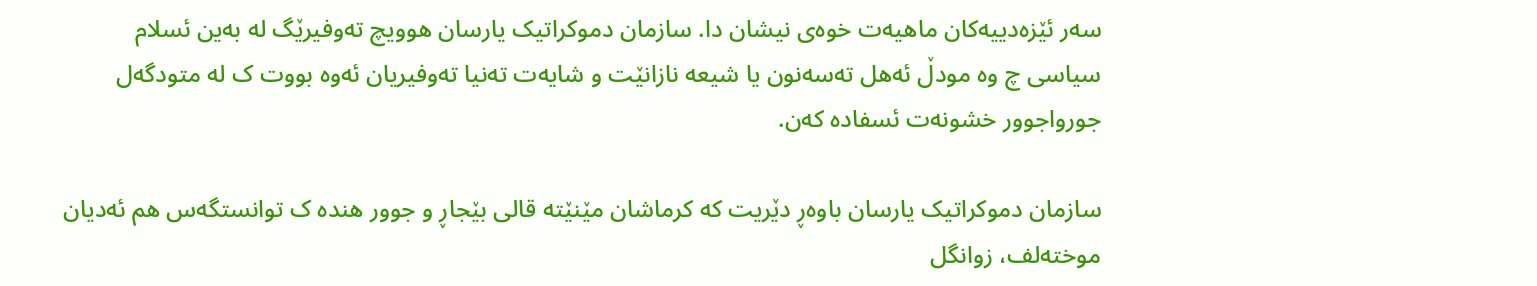سەر ئێزەدییەکان ماهیەت خوەی نیشان دا. سازمان دموکراتیک یارسان هوویچ تەوفیرێگ لە بەین ئسلام سیاسی چ وە مودڵ ئەهل تەسەنون یا شیعە نازانێت و شایەت تەنیا تەوفیریان ئەوە بووت ک لە متودگەل جورواجوور خشونەت ئسفادە کەن.

سازمان دموکراتیک یارسان باوەڕ دێریت کە کرماشان مێنێتە قالی بێجاڕ و جوور هندە ک توانستگەس هم ئەدیان موختەلف، زوانگل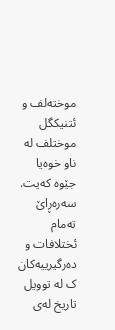موختەلف و ئتنیکگل موختلف لە ناو خوەیا جێوە کەیت. سەرەڕاێ تەمام ئختلافات و دەرگیرییەکان ک لە توویل تاریخ لەی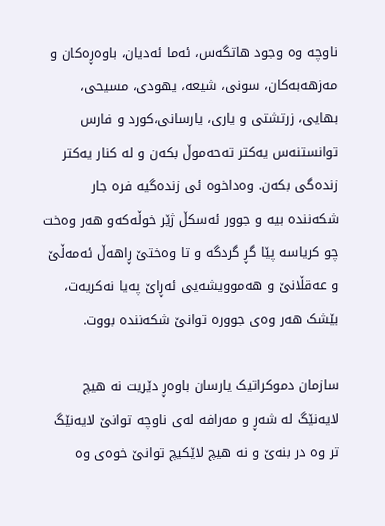ناوچە وە وجود هاتگەس، ئەما ئەدیان، باوەڕەکان و مەزهەبەکان، سونی، شیعە، یهودی، مسیحی، بهایی، زرتشتی و یاری، یارسانی،کورد و فارس توانستنەس یەکتر تەحەموڵ بکەن و لە کنار یەکتر زندەگی بکەن. وەداخوە ئی زندەگیە فرە جار شکەنندە بیە و جوور ئەسکڵ ژێر خوڵەکەو هەر وەخت چو کریاسە پێا گڕ گردگە و تا وەختێ ڕاهەڵ ئەمەڵێ و عەقڵانێ و هەموویشەیی ئەڕاێ پەیا نەکریەت، بێشک هەر وەی جوورە توانێ شکەنندە بووت.

سازمان دموکراتیک یارسان باوەڕ دێریت نە هیچ لایەنێگ لە شەڕ و مەرافە لەی ناوچە توانێ لایەنێگ تر وە در بنەێ و نە هیچ لاێکیچ توانێ خوەی وە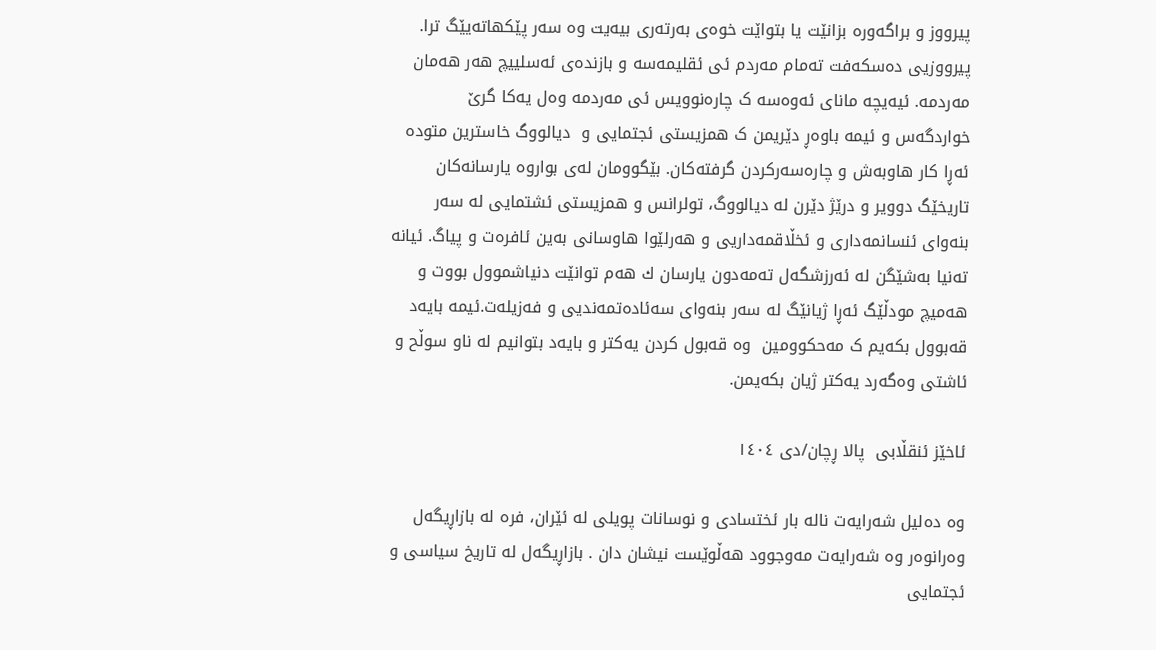پیرووز و براگەورە بزانێت یا بتواێت خوەی بەرتەری بیەیت وە سەر پێکهاتەیێگ ترا. پیرووزیی دەسکەفت تەمام مەردم ئی ئقلیمەسە و بازندەی ئەسلییچ هەر هەمان مەردمە. ئیەیچە مانای ئەوەسە ک چارەنوویس ئی مەردمە وەل یەکا گرێ خواردگەس و ئیمە باوەڕ دێریمن ک همزیستی ئجتمایی و  دیالووگ خاسترین متودە ئەڕا کار هاوبەش و چارەسەرکردن گرفتەکان. بێگوومان لەی بواروە یارسانەکان تاریخێگ دوویر و درێژ دێرن لە دیالووگ، تولرانس و همزیستی ئشتمایی لە سەر بنەوای ئنسانمەداری و ئخڵاقمەداریی و هەرلێوا هاوسانی بەین ئافرەت و پیاگ. ئیانە تەنیا بەشێگن لە ئەرزشگەل تەمەدون یارسان ك هەم توانێت دنیاشموول بووت و هەمیچ مودڵێگ ئەڕا ژیانێگ لە سەر بنەوای سەئادەتمەندیی و فەزیلەت.ئیمە بایەد قەبوول بکەیم ک مەحکوومین  وە قەبول کردن یەکتر و بایەد بتوانیم لە ناو سوڵح و ئاشتی وەگەرد یەکتر ژیان بکەیمن.

ئاخێز ئنقڵابی  پالا ڕچان/دی ١٤٠٤

وە دەلیل شەرایەت نالە بار ئختسادی و نوسانات پویلی لە ئێران، فرە لە بازاڕیگەل وەرانوەر وە شەرایەت مەوجوود هەڵوێست نیشان دان . بازاڕیگەل لە تاریخ سیاسی و ئجتمایی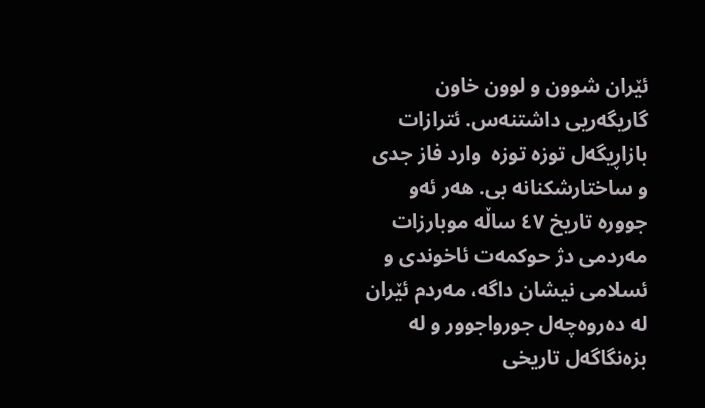ئێران شوون و لوون خاون گاریگەریی داشتنەس. ئترازات بازاڕیگەل توزە توزە  وارد فاز جدی و ساختارشکنانە بی. هەر ئەو جوورە تاریخ ٤٧ ساڵە موبارزات مەردمی دژ حوکمەت ئاخوندی و ئسلامی نیشان داگە، مەردم ئێران لە دەروەچەل جورواجوور و لە بزەنگاگەل تاریخی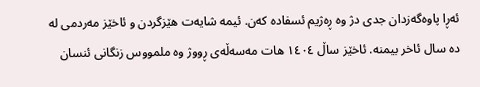ئەڕا پاوەگەزدان جدی دژ وە ڕەژیم ئسفادە کەن. ئیمە شایەت هێزگردن و ئاخێز مەردمی لە دە سال ئاخر بیمنە. ئاخێز ساڵ ١٤٠٤ هات مەسەڵەی ڕووژ وە ملمووس زنگانی ئنسان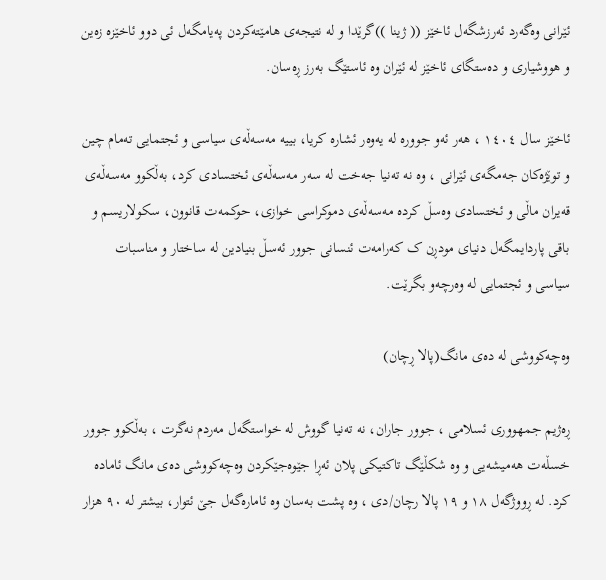ئێرانی وەگەرد ئەرزشگەل ئاخێز (( ژینا ))گرێدا و لە نتیجەی هامێتەکردن پەیامگەل ئی دوو ئاخێزە زەین و هووشیاری و دەستگای ئاخێز لە ئێران وە ئاستێگ بەرز ڕەسان.

ئاخێز سال ١٤٠٤ ، هەر ئەو جوورە لە یەوەر ئشارە کریا، بییە مەسەڵەی سیاسی و ئجتمایی تەمام چین و توێژەکان جەمگەی ئێرانی ، وە نە تەنیا جەخت لە سەر مەسەڵەی ئختسادی کرد، بەڵکوو مەسەڵەی قەیران ماڵی و ئختسادی وەسڵ کردە مەسەڵەی دموکراسی خوازی، حوکمەت قانوون، سکولاریسم و باقی پاردایمگەل دنیای مودڕن ک کەرامەت ئنسانی جوور ئەسڵ بنیادین لە ساختار و مناسبات سیاسی و ئجتمایی لە وەرچەو بگرێت.

وەچەکووشی لە دەی مانگ(پالا ڕچان)

ڕەژیم جمهووری ئسلامی ، جوور جاران، نە تەنیا گووش لە خواستگەل مەردم نەگرت ، بەڵکوو جوور خسڵەت هەمیشەیی و وە شکڵێگ تاکتیکی پلان ئەڕا جێوەجێکردن وەچەکووشی دەی مانگ ئامادە کرد. لە ڕووژگەل ١٨ و ١٩ پالا رچان/دی ، وە پشت بەسان وە ئامارەگەل جێ ئتوار، بیشتر لە ٩٠ هزار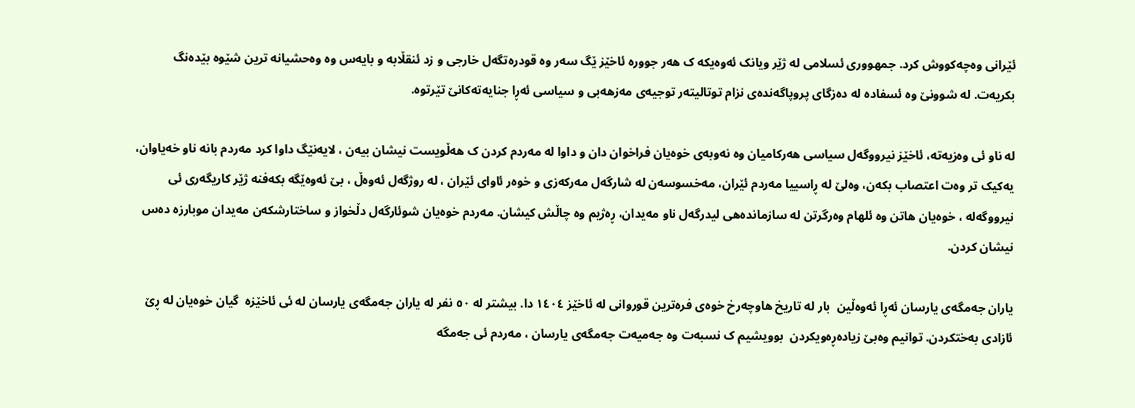ئێرانی وەچەکووش کرد. جمهووری ئسلامی لە ژێر ویانک ئەوەیکە ک هەر جوورە ئاخێز ێگ سەر وە قودرەتگەل خارجی و زد ئنقڵابە و بایەس وە وەحشیانە ترین شێوە بێدەنگ بکریەت. لە شوونێ وە ئسفادە لە دەزگای پروپاگەندەی نزام توتالیتەر توجیەی مەزهەبی و سیاسی ئەڕا جنایەتەکانێ تێرتوە.

لە ناو ئی وەزیەتە، ئاخێز نیرووگەل سیاسی هەرکامیان وە نەوبەی خوەیان فراخوان دان و داوا لە مەردم کردن ک هەڵویست نیشان بیەن ، لایەنێگ داوا کرد مەردم بانە ناو خەیاوان، یەکیک تر وەت اعتصاب بکەن، وەلێ لە ڕاسییا مەردم ئێران، مەخسوسەن لە شارگەل مەرکەزی و خوەر ئاوای ئێران ، لە روژگەل ئەوەڵ ، بێ ئەوەێگە بکەفنە ژێر کاریگەری ئی نیرووگەلە ، خوەیان هاتن وە ئلهام وەرگرتن لە سازماندەهی لیدرگەل ناو مەیدان، ڕەژیم وە چاڵش کیشان. مەردم خوەیان شوئارگەل دڵخواز و ساختارشکەن مەیدان موبارزە دەس نیشان کردن.

یاران جەمگەی یارسان ئەڕا ئەوەڵین  بار لە تاریخ هاوچەرخ خوەی فرەترین قوروانی لە ئاخێز ١٤٠٤ دا. بیشتر لە ٥٠ نفر لە یاران جەمگەی یارسان لە ئی ئاخێزە  گیان خوەیان لە ڕێ ئازادی بەختکردن. توانیم وەبێ زیادەڕەویکردن  بوویشیم ک نسبەت وە جەمیەت جەمگەی یارسان ، مەردم ئی جەمگە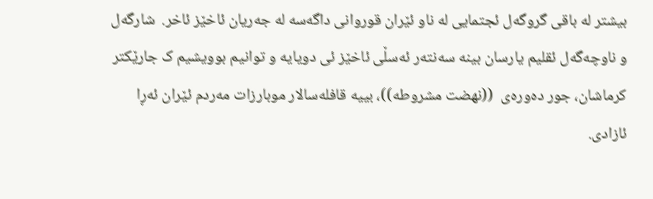بیشتر لە باقی گروگەل ئجتمایی لە ناو ئێران قوروانی داگەسە لە جەریان ئاخێز ئاخر.  شارگەل و ناوچەگەل ئقلیم یارسان بینە سەنتەر ئەسڵی ئاخێز ئی دویایە و توانیم بوویشیم ک جارێکتر کرماشان، جور دەورەی  ((نهضت مشروطە))، بییە قافلەسالار موبارزات مەردم ئێران ئەڕا ئازادی.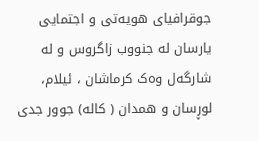جوقرافیای هویەتی و اجتمایی یارسان لە جنووب زاگروس و لە شارگەل وەک کرماشان ، ئیلام، لوڕسان و همدان ( کالە) جوور جدی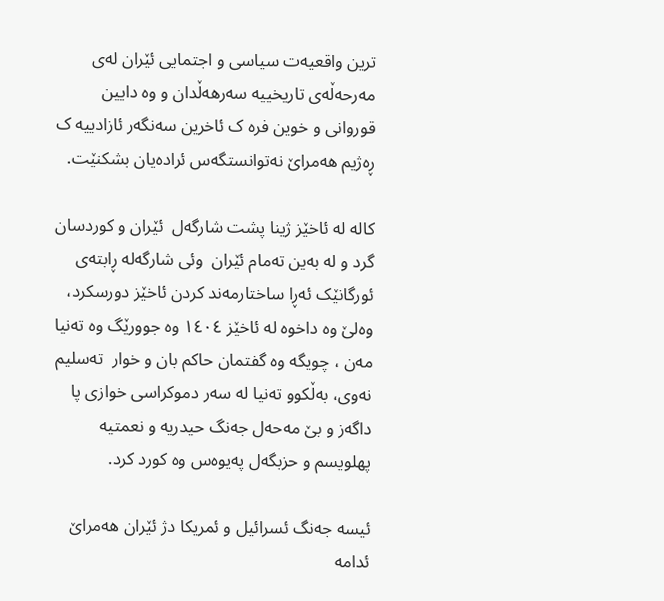ترین واقعیەت سیاسی و اجتمایی ئێران لەی مەرحەڵەی تاریخییە سەرهەڵدان و وە دایین قوروانی و خوین فرە ک ئاخرین سەنگەر ئازادییە ک ڕەژیم هەمراێ نەتوانستگەس ئرادەیان بشکنێت.

کالە لە ئاخێز ژینا پشت شارگەل  ئێران و کوردسان  گرد و لە بەین تەمام ئێران  وئی شارگەلە ڕابتەی ئورگانێک ئەڕا ساختارمەند کردن ئاخێز دورسکرد، وەلێ وە داخوە لە ئاخێز ١٤٠٤ وە جوورێگ وە تەنیا مەن ، چویگە وە گفتمان حاکم بان و خوار  تەسلیم نەوی، بەڵکوو تەنیا لە سەر دموکراسی خوازی پا داگەز و بێ مەحەل جەنگ حیدریە و نعمتیە پهلویسم و حزبگەل پەیوەس وە کورد کرد.

ئیسە جەنگ ئسرائیل و ئمریکا دژ ئێران هەمراێ ئدامە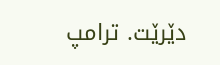دێرێت. ترامپ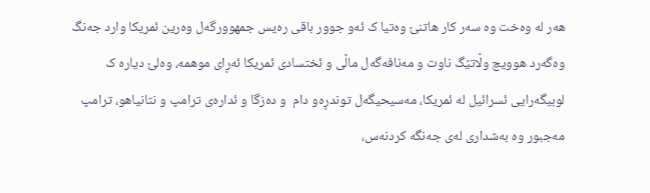هەر لە وەخت وە سەر کار هاتنێ وەتیا ک ئەو جوور باقی رەیس جمهوورگەل وەرین ئمریکا وارد جەنگ وەگەرد هوویچ وڵاتێگ ناوت و مەنافەگەل ماڵی و ئختسادی ئمریکا ئەڕای موهمە، وەلێ دیارە ک لوبیگەرایی ئسرائیل لە ئمریکا، مەسیحیگەل توندڕەو دام  و دەزگا و ئدارەی ترامپ و نتانیاهو، ترامپ مەجبور وە بەشداری لەی جەنگە کردنەس،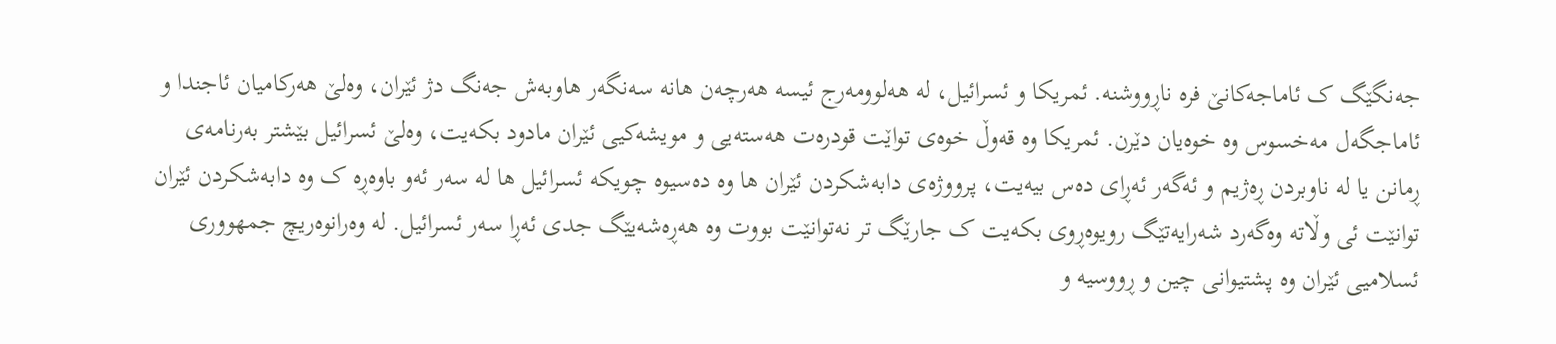جەنگێگ ک ئاماجەکانێ فرە ناڕووشنە. ئمریکا و ئسرائیل، لە هەلوومەرج ئیسە هەرچەن هانە سەنگەر هاوبەش جەنگ دژ ئێران، وەلێ هەرکامیان ئاجندا و ئاماجگەل مەخسوس وە خوەیان دێرن. ئمریکا وە قەوڵ خوەی تواێت قودرەت هەستەیی و مویشەکیی ئێران مادود بکەیت، وەلێ ئسرائیل بێشتر بەرنامەی ڕمانن یا لە ناوبردن ڕەژیم و ئەگەر ئەڕای دەس بیەیت، پرووژەی دابەشکردن ئێران ها وە دەسیوە چویکە ئسرائیل ها لە سەر ئەو باوەڕە ک وە دابەشکردن ئێران توانێت ئی وڵاتە وەگەرد شەرایەتێگ رویوەڕوی بکەیت ک جارێگ تر نەتوانێت بووت وە هەڕەشەیێگ جدی ئەڕا سەر ئسرائیل. لە وەرانوەریچ جمهووری ئسلامیی ئێران وە پشتیوانی چین و ڕووسیە و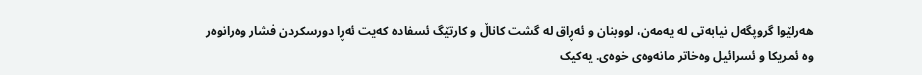هەرلێوا گروپگەل نیابەتی لە یەمەن، لووبنان و ئەڕاق لە گشت کاناڵ و کارتێگ ئسفادە کەیت ئەڕا دورسکردن فشار وەرانوەر وە ئمریکا و ئسرائیل وەخاتر مانەوەی خوەی. یەکیک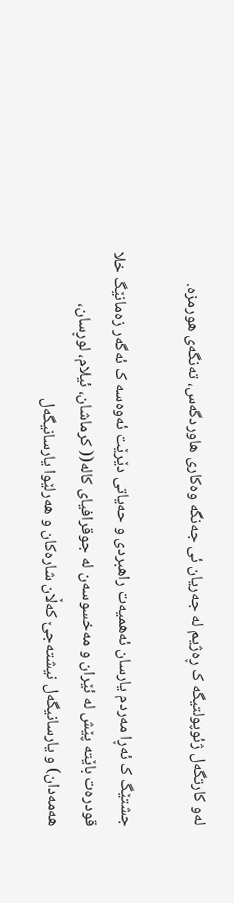لەو کارتگەل ژئوپولتیگە ک ڕەژیم لە جەریان ئی جەنگە وەکاری هاوردگەس، تەنگەی هورمزە.

جشتێگ ک ئەڕا مەردم یارسان ئەهمیەت راهبردی و حەیاتی دێرێت ئەوەسە ک ئەگەر زەمانێگ خلا قودرەت باێتە پێش لە ئێران و مەخسوسەن لە جوقرافیای کالە(( کرماشان، ئیلام، لوڕسان، هەمەدان) و یارسانیگەل نیشتەجێ کەڵان شارەکان و هەرلێوا یارسانیگەل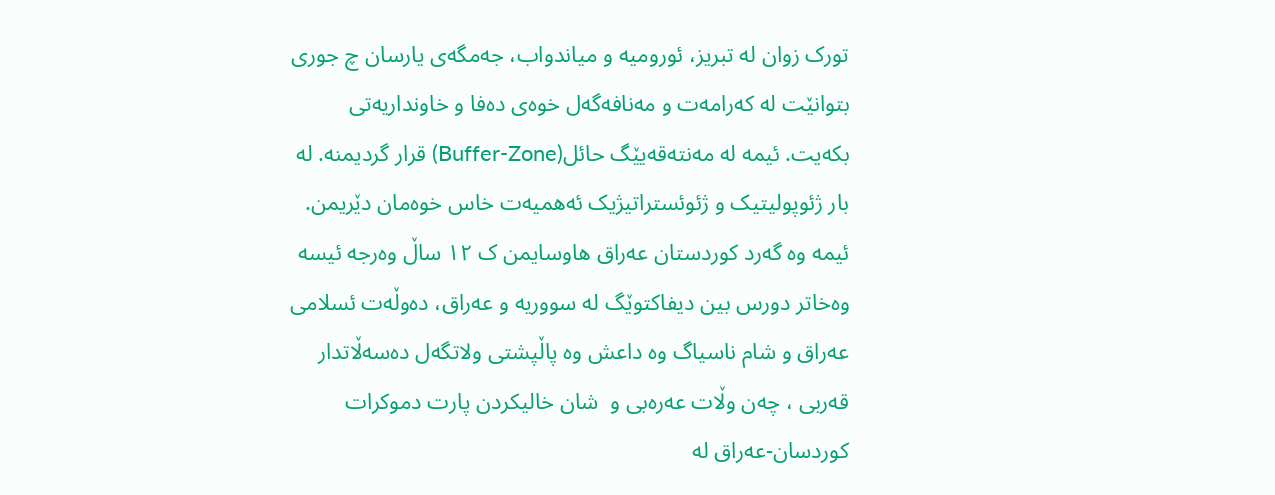تورک زوان لە تبریز، ئورومیە و میاندواب، جەمگەی یارسان چ جوری بتوانێت لە کەرامەت و مەنافەگەل خوەی دەفا و خاونداریەتی بکەیت. ئیمە لە مەنتەقەیێگ حائل(Buffer-Zone) قرار گردیمنە. لە بار ژئوپولیتیک و ژئوئستراتیژیک ئەهمیەت خاس خوەمان دێریمن. ئیمە وە گەرد کوردستان عەراق هاوسایمن ک ١٢ ساڵ وەرجە ئیسە وەخاتر دورس بین دیفاکتوێگ لە سووریە و عەراق، دەوڵەت ئسلامی عەراق و شام ناسیاگ وە داعش وە پاڵپشتی ولاتگەل دەسەڵاتدار قەربی ، چەن وڵات عەرەبی و  شان خالیکردن پارت دموکرات کوردسان-عەراق لە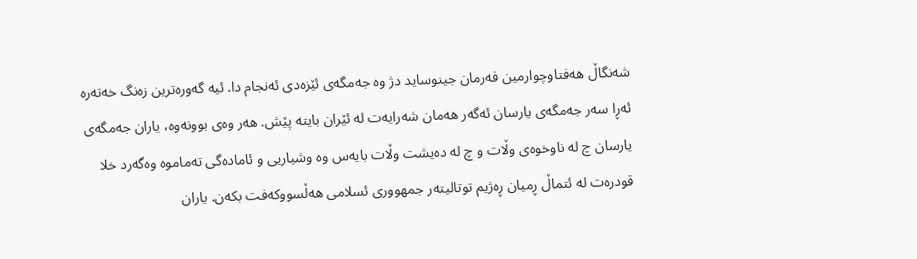شەنگاڵ هەفتاوچوارمین فەرمان جینوساید دژ وە جەمگەی ئێزەدی ئەنجام دا. ئیە گەورەترین زەنگ خەتەرە ئەڕا سەر جەمگەی یارسان ئەگەر هەمان شەرایەت لە ئێران بایتە پێش. هەر وەی بوونەوە، یاران جەمگەی یارسان چ لە ناوخوەی وڵات و چ لە دەیشت وڵات بایەس وە وشیاریی و ئامادەگی تەماموە وەگەرد خلا قودرەت لە ئتماڵ ڕمیان ڕەژیم توتالیتەر جمهووری ئسلامی هەڵسووکەفت بکەن. یاران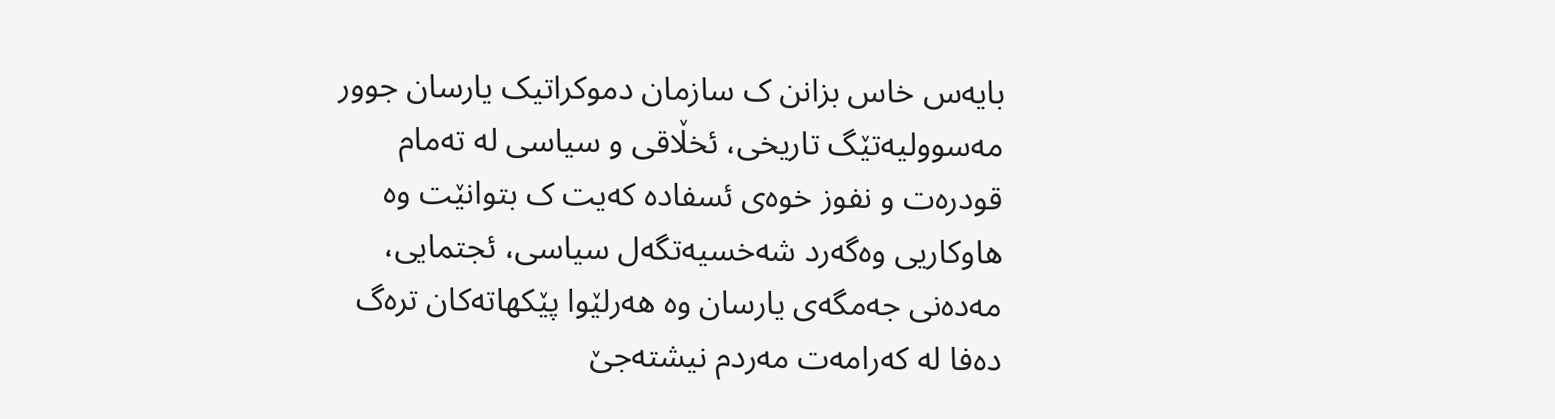بایەس خاس بزانن ک سازمان دموکراتیک یارسان جوور مەسوولیەتێگ تاریخی، ئخڵاقی و سیاسی لە تەمام قودرەت و نفوز خوەی ئسفادە کەیت ک بتوانێت وە هاوکاریی وەگەرد شەخسیەتگەل سیاسی، ئجتمایی، مەدەنی جەمگەی یارسان وە هەرلێوا پێکهاتەکان ترەگ دەفا لە کەرامەت مەردم نیشتەجێ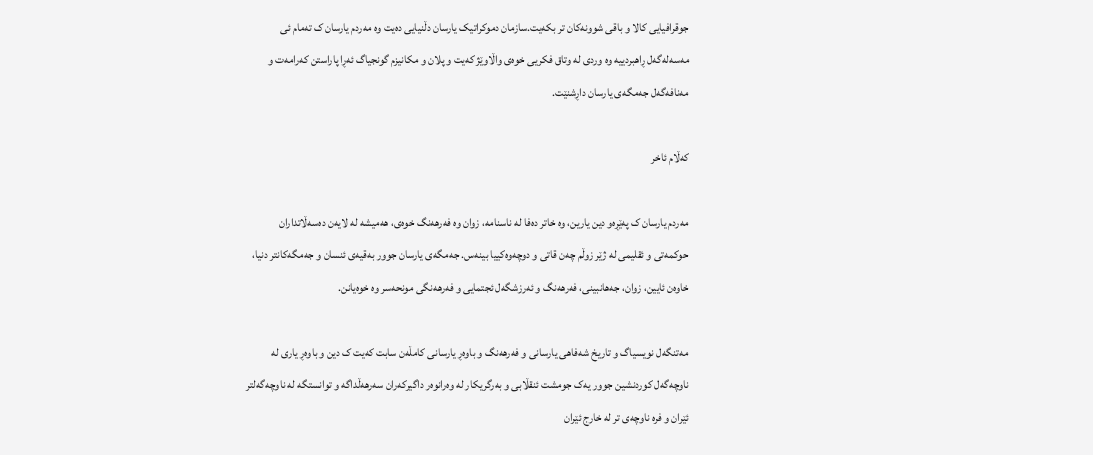جوقرافیایی کالا و باقی شوونەکان تر بکەیت.سازمان دموکراتیک یارسان دڵنیایی دەیت وە مەردم یارسان ک تەمام ئی مەسەلەگەل ڕاهبردییە وە وردی لە وتاق فکریی خوەی واڵاوێژ کەیت و پلان و مکانیزم گونجیاگ ئەڕا پاراستن کەرامەت و مەنافەگەل جەمگەی یارسان داڕشنێت.

کەڵام ئاخر

مەردم یارسان ک پەێڕەو دین یارین، وە خاتر دەفا لە ناسنامە، زوان وە فەرهەنگ خوەی، هەمیشە لە لایەن دەسەڵاتداران حوکمەتی و ئقلیمی لە ژێر زوڵم چەن قاتی و دوچەوەکییا بینەس. جەمگەی یارسان جوور بەقیەی ئنسان و جەمگەکانتر دنیا، خاوەن ئایین، زوان، جەهانبینی، فەرهەنگ و ئەرزشگەل ئجتمایی و فەرهەنگی مونحەسر وە خوەیانن.

مەتنگەل نویسیاگ و تاریخ شەفاهی یارسانی و فەرهەنگ و باوەڕ یارسانی کامڵەن سابت کەیت ک دین و باوەڕ یاری لە ناوچەگەل کوردنشین جوور یەک جومشت ئنقڵابی و بەرگریکار لە وەرانوەر داگیرکەران سەرهەڵداگە و توانستگە لە ناوچەگەلتر ئێران و فرە ناوچەی تر لە خارج ئێران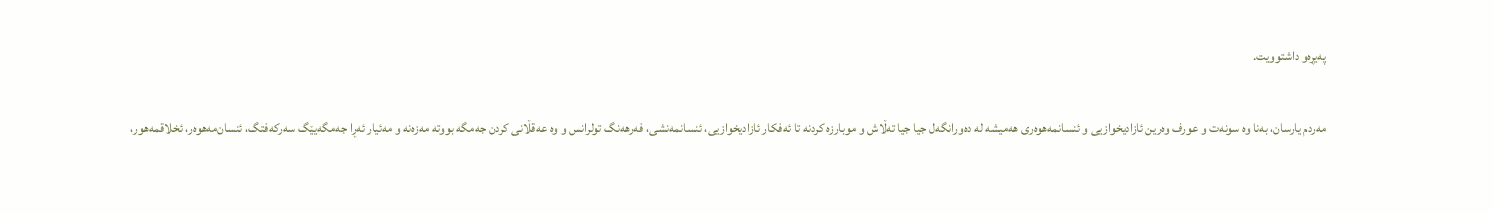پەیڕەو داشتوویت.

مەردم یارسان، بەنا وە سونەت و عورف وەرین ئازادیخوازیی و ئنسانمەهوەری هەمیشە لە دەورانگەل جیا جیا تەڵاش و موبارزە کردنە تا ئەفکار ئازادیخوازیی، ئنسانمەنشی، فەرهەنگ تولرانس و وە عەقڵانی کردن جەمگە بووتە مەزەنە و مەئیار ئەڕا جەمگەیێگ سەرکەفتگ، ئنسان‌مەهوەر، ئخلاقمەهور،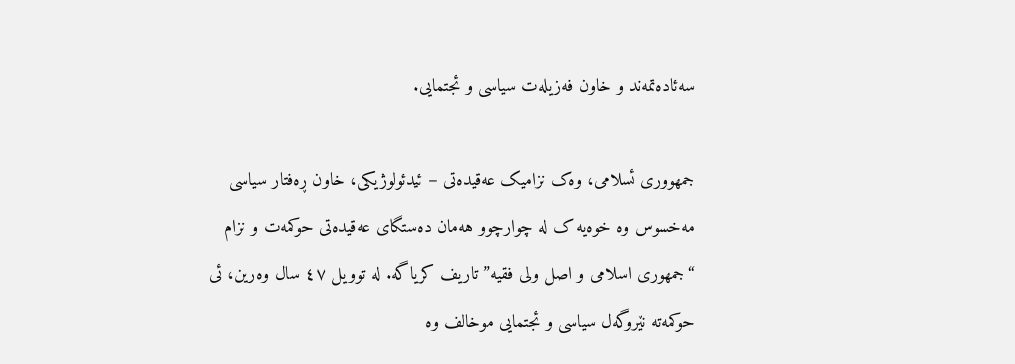سەئادەتمەند و خاون فەزیلەت سیاسی و ئجتمایی.

جمهووری ئسلامی، وەک نزامیک عەقیدەتی – ئیدئولوژیکی، خاون ڕەفتار سیاسی مەخسوس وە خوەیە ک لە چوارچوو هەمان دەستگای عەقیدەتی حوکمەت و نزام “جمهوری اسلامی و اصل ولی فقیە” تاریف کریاگە. لە توویل ٤٧ سال وەرین، ئی حوکمەتە نێروگەل سیاسی و ئجتمایی موخالف وە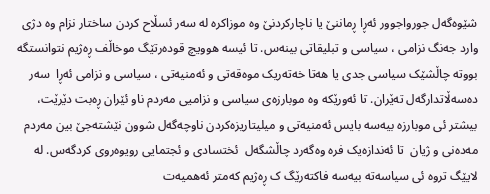شێوەگەل جورواجوور ئەڕا ڕماننێ یا ناچارکردنێ وە موزاکرە لە سەر ئسڵاح کردن ساختار نزام وە دژی وارد جەنگ نزامی ، سیاسی و تبلیقاتی بینەس. تا ئیسە هوویچ قودەرتێگ موخاڵف ڕەژیم نتوانستگە بووتە چاڵشێک سیاسی جدی یا هەتا خەتەریک موەقەتی و ئەمنیەتی ، سیاسی و نزامی ئەڕا  سەر دەسەڵاتدارگەل تەێران. تا ئەورێکە وە موبارزەی سیاسی و نزامیی مەردم ناو ئێران ڕەبت دێرێت، بیشتر ئی موبارزە بیەسە بایس ئەمنیەتی و میلیتاریزەکردن ناوچەگەل شوون نێشتەجێ بین مەردم مەدەنی و ژیان  تا ئەندازەیک فرە وەگەرد چاڵشگەل  ئختسادی و ئجتمایی رویوەروی کردگەس. لە لایێگ تروە ئی سیاسەتە بیەسە فاکتەرێگ ک ڕەژیم کەمتر ئەهمیەت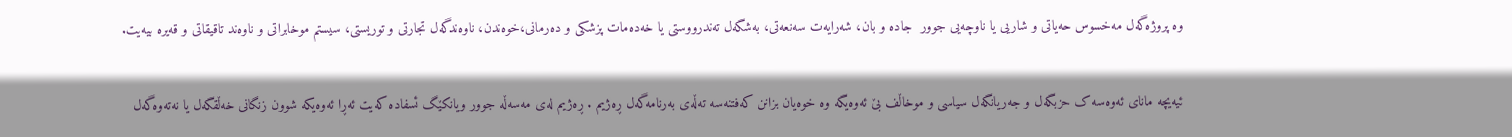وە پروژەگەل مەخسوس حەیاتی و شاریی یا ناوچەیی جوور  جادە و بان، شەرایەت سەنعەتی، بەشگەل تەندرووستی یا خەدەمات پزشکی و دەرمانی،خوەندن، ناوەندگەل تجارتی و توریستی، سیستم موخابراتی و ناوەند تاقیقاتی و قەیرە بیەیت.

ئیەیچە مانای ئەوەسە ک حزبگەل و جەریانگەل سیاسی و موخاڵف بێ ئەوەیگە وە خوەیان بزانن کەفتنەسە تەڵەی بەرنامەگەل ڕەژیم . ڕەژیم لەی مەسەڵە جوور ویانکێگ ئسفادە کەیت ئەڕا ئەوەیکە شوون زنگانی خەڵقگەل یا نەتەوەگەل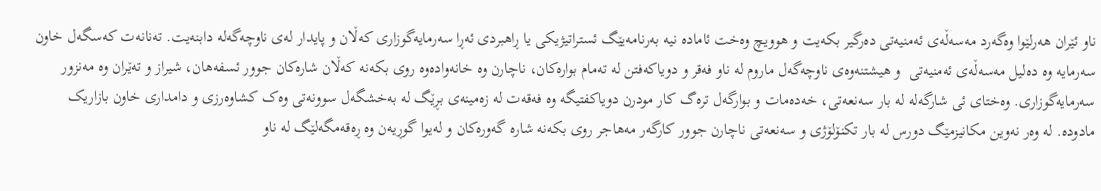ناو ئێران هەرلێوا وەگەرد مەسەڵەی ئەمنیەتی دەرگیر بکەیت و هوویچ وەخت ئامادە نیە بەرنامەیێگ ئستراتیژیکی یا ڕاهبردی ئەڕا سەرمایەگوزاری کەڵان و پایدار لەی ناوچەگەلە دابنەیت. تەنانەت کەسگەل خاون سەرمایە وە دەلیل مەسەڵەی ئەمنیەتی  و هیشتنەوەی ناوچەگەل ماروم لە ناو فەقر و دویاکەفتن لە تەمام بوارەکان، ناچارن وە خانەوادەوە روی بکەنە کەڵان شارەکان جوور ئسفەهان، شیراز و تەێران وە مەنزور سەرمایەگوزاری. وەختای ئی شارگەلە لە بار سەنعەتی، خەدەمات و بوارگەل ترەگ کار مودرن دویاکفتیگە وە فەقەت لە زەمینەی بڕێگ لە بەخشگەل سوونەتی وەک کشاوەرزی و دامداری خاون بازاریک مادودە. لە وەر نەوین مکانیزمێگ دورس لە بار تکنۆلۆژی و سەنعەتی ناچارن جوور کارگەر مەهاجر روی بکەنە شارە گەورەکان و لەیوا گوڕیەن وە ڕەقەمگەلێگ لە ناو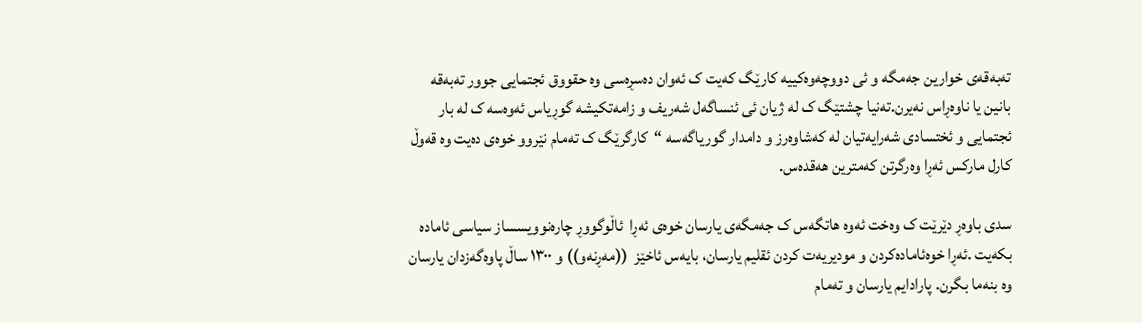تەبەقەی خوارین جەمگە و ئی دووچەوەکییە کارێگ کەیت ک ئەوان دەسڕەسی وە حقووق ئجتمایی جوور تەبەقە بانین یا ناوەڕاس نەیرن.تەنیا چشتێگ ک لە ژیان ئی ئنساگەل شەریف و زامەتکیشە گوڕیاس ئەوەسە ک لە بار ئجتمایی و ئختسادی شەرایەتیان لە کەشاوەرز و دامدار گوریاگەسە “کارگرێگ ک تەمام نێروو خوەی دەیت وە قەوڵ کارل مارکس ئەڕا وەرگرتن کەمترین هەقدەس.

سدی باوەڕ دێرێت ک وەخت ئەوە هاتگەس ک جەمگەی یارسان خوەی ئەڕا  ئاڵوگووڕ چارەنوویسساز سیاسی ئامادە بکەیت .ئەڕا خوەئامادەکردن و مودیریەت کردن ئقلیم یارسان، بایەس ئاخێز  ((مەڕنەو)) و ١٣٠٠ ساڵ پاوەگەزدان یارسان  وە بنەما بگرن. پارادایم یارسان و تەمام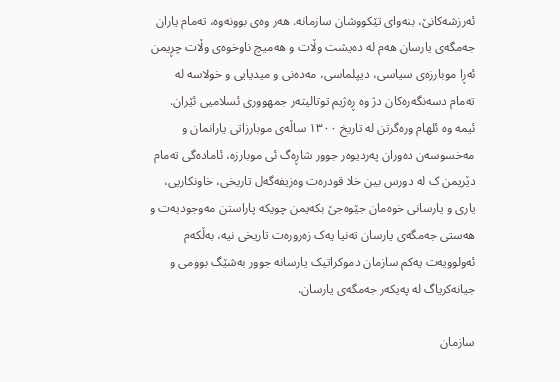ئەرزشەکانێ، بنەوای تێکووشان سازمانە. هەر وەی بوونەوە، تەمام یاران جەمگەی یارسان هەم لە دەیشت وڵات و هەمیچ ناوخوەی وڵات چڕیمن ئەڕا موبارزەی سیاسی، دیپلماسی، مەدەنی و میدیایی و خولاسە لە تەمام دسەنگەرەکان دژ وە ڕەژیم توتالیتەر جمهووری ئسلامیی ئێران. ئیمە وە ئلهام ورەگرتن لە تاریخ ١٣٠٠ ساڵەی موبارزاتی یارانمان و مەخسوسەن دەوران پەردیوەر جوور شاڕەگ ئی موبارزە، ئامادەگی تەمام دێریمن ک لە دورس بین خلا قودرەت وەزیفەگەل تاریخی، خاونکاریی، یاری و یارسانی خوەمان جێوەجێ بکەیمن چویکە پاراستن مەوجودیەت و هەستی جەمگەی یارسان تەنیا یەک زەرورەت تاریخی نیە، بەڵکەم ئەولوویەت یەکم سازمان دموکراتیک یارسانە جوور بەشێگ بوومی و جیانەکریاگ لە پەیکەر جەمگەی یارسان.

سازمان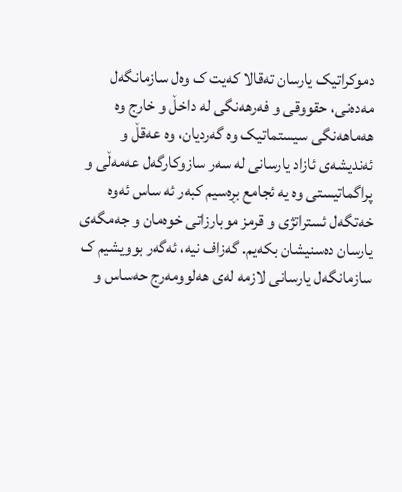دموکراتیک یارسان تەقالا کەیت ک وەل سازمانگەل مەدەنی، حقووقی و فەرهەنگی لە داخڵ و خارج وە هەماهەنگی سیستماتیک وە گەردیان، وە عەقڵ و ئەندیشەی ئازاد یارسانی لە سەر سازوکارگەل عەمەڵی و پراگماتیستی وە یە ئجامع بڕەسیم کبەر ئە ساس ئەوە خەتگەل ئستراتژی و قرمز موبارزاتی خوەمان و جەمگەی یارسان دەسنیشان بکەیم. گەزاف نیە، ئەگەر بوویشیم ک سازمانگەل یارسانی لازمە لەی هەلوومەرج حەساس و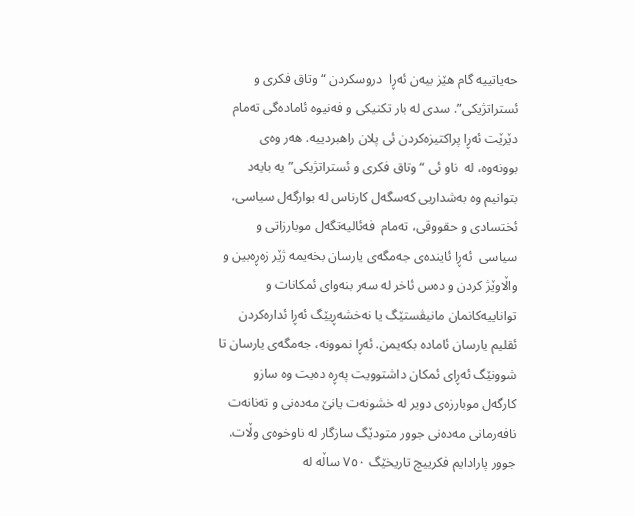حەیاتییە گام هێز بیەن ئەڕا  دروسکردن “وتاق فکری و ئستراتژیکی”. سدی لە بار تکنیکی و فەنیوە ئامادەگی تەمام دێرێت ئەڕا پراکتیزەکردن ئی پلان راهبردییە. هەر وەی بوونەوە، لە  ناو ئی “وتاق فکری و ئستراتژیکی”یە بایەد بتوانیم وە بەشداریی کەسگەل کارناس لە بوارگەل سیاسی، ئختسادی و حقووقی، تەمام  فەئالیەتگەل موبارزاتی و سیاسی  ئەڕا ئایندەی جەمگەی یارسان بخەیمە ژێر زەڕەبین و واڵاوێژ کردن و دەس ئاخر لە سەر بنەوای ئمکانات و تواناییەکانمان مانیڤستێگ یا نەخشەڕیێگ ئەڕا ئدارەکردن ئقلیم یارسان ئامادە بکەیمن. ئەڕا نموونە، جەمگەی یارسان تا شوونێگ ئەڕای ئمکان داشتوویت پەڕە دەیت وە سازو کارگەل موبارزەی دویر لە خشونەت یانێ مەدەنی و تەنانەت نافەرمانی مەدەنی جوور متودێگ سازگار لە ناوخوەی وڵات. جوور پارادایم فکرییچ تاریخێگ ٧٥٠ ساڵە لە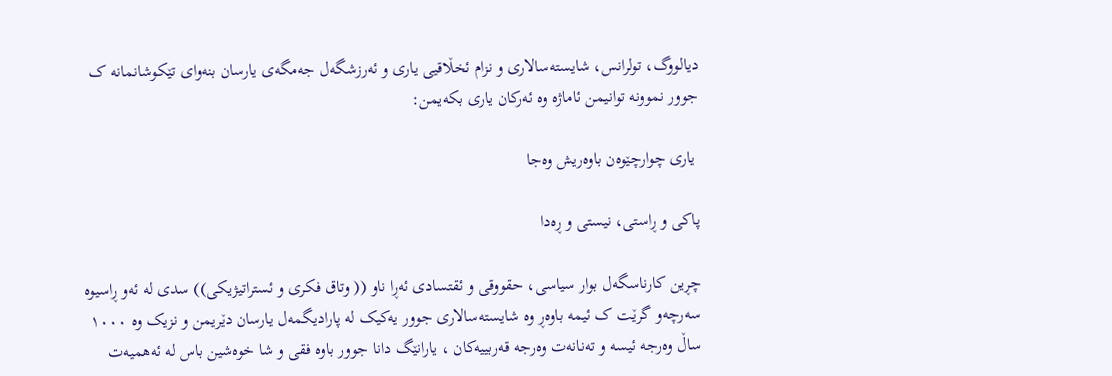دیالووگ، تولرانس، شایستەسالاری و نزام ئخڵاقیی یاری و ئەرزشگەل جەمگەی یارسان بنەوای تێکوشانمانە ک جوور نموونە توانیمن ئاماژە وە ئەرکان یاری بکەیمن:

 یاری چوارچێوەن باوەریش وەجا

پاکی و ڕاستی، نیستی و ڕەدا

چڕین کارناسگەل بوار سیاسی، حقووقی و ئقتسادی ئەڕا ناو (( وتاق فکری و ئستراتیژیکی)) سدی لە ئەو ڕاسیوە سەرچەو گرێت ک ئیمە باوەڕ وە شایستەسالاری جوور یەکیک لە پارادیگمەل یارسان دێریمن و نزیک وە ١٠٠٠ ساڵ وەرجە ئیسە و تەنانەت وەرجە قەربییەکان ، یارانێگ دانا جوور باوە فقی و شا خوەشین باس لە ئەهمیەت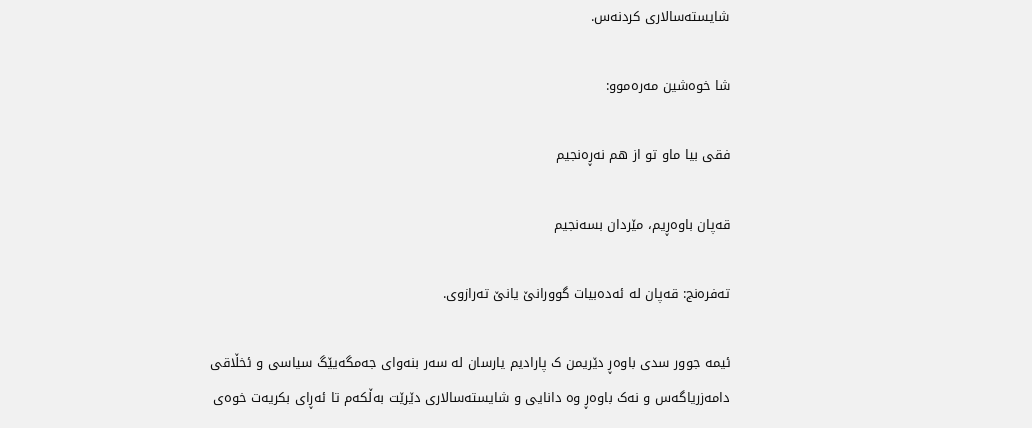شایستەسالاری کردنەس.

شا خوەشین مەرەموو:

فقی بیا ماو تو از هم نەڕەنجیم

قەپان باوەڕیم، مێردان بسەنجیم

تەفرەنج: قەپان لە ئەدەبیات گوورانێ یانێ تەرازوی.

ئیمە جوور سدی باوەڕ دێریمن ک پارادیم یارسان لە سەر بنەوای جەمگەیێگ سیاسی و ئخڵاقی دامەزریاگەس و نەک باوەڕ وە دانایی و شایستەسالاری دێرێت بەڵکەم تا ئەڕای بکریەت خوەی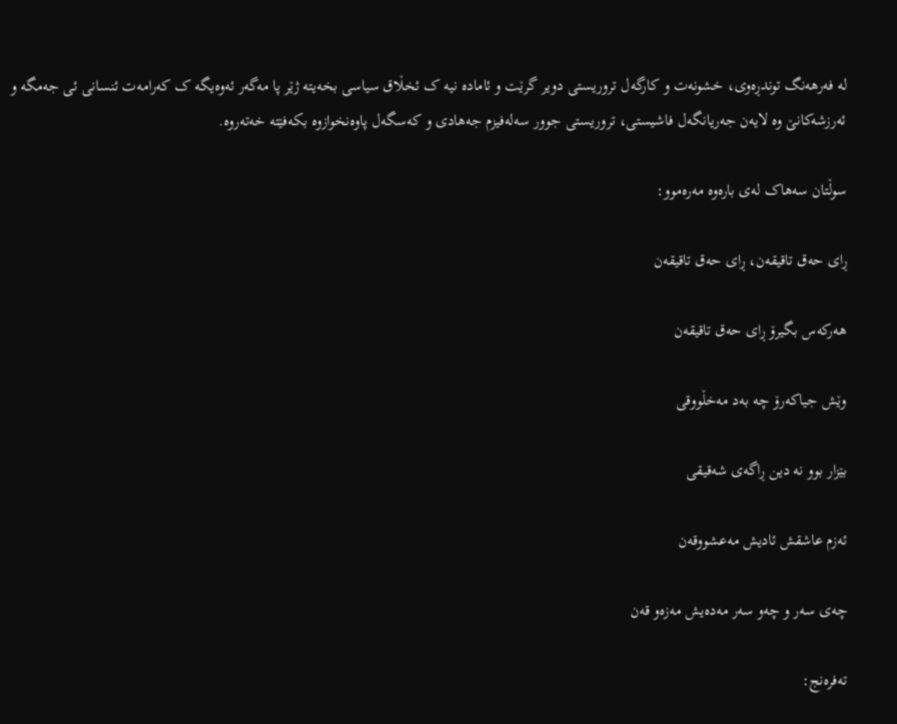لە فەرهەنگ توندڕەوی، خشونەت و کارگەل تروریستی دویر گرێت و ئامادە نیە ک ئخڵاق سیاسی بخەیتە ژێر پا مەگەر ئەوەیگە ک کەرامەت ئنسانی ئی جەمگە و ئەرزشەکانێ وە لایەن جەریانگەل فاشیستی، تروریستی جوور سەلەفیزم جەهادی و کەسگەل پاوەنخوازوە بکەفێتە خەتەروە.

سوڵتان سەهاک لەی بارەوە مەرەموو:

ڕای حەق تاقیقەن، ڕای حەق تاقیقەن

هەرکەس بگیرۆ ڕای حەق تاقیقەن

وێش جیاکەرۆ چە بەد مەخڵووقی

بێزار بوو نە دین ڕاگەی شەقیقی

ئەزم عاشقش ئادیش مەعشووقەن

چەی سەر و چەو سەر مەدەیش مەزەو قەن

تەفرەنج: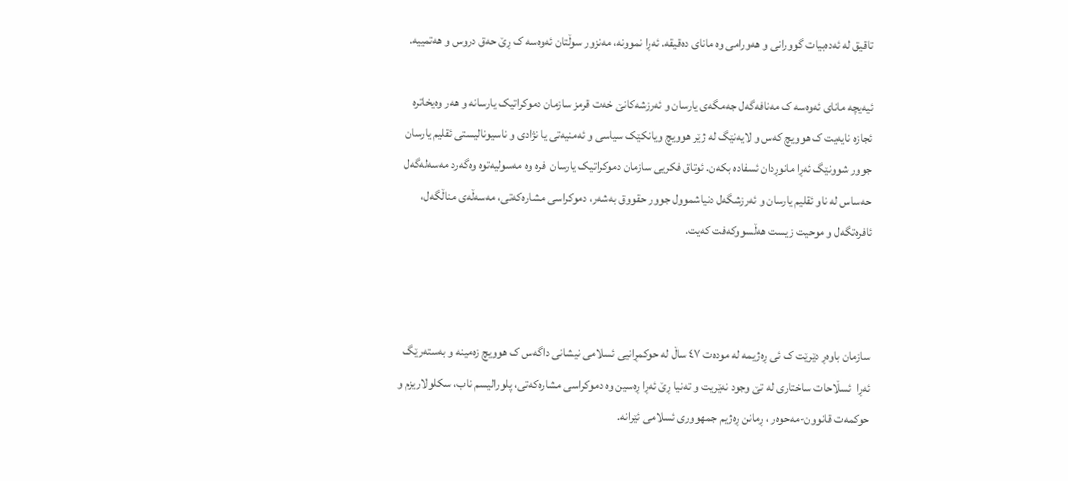تاقیق لە ئەدەبیات گوورانی و هەورامی وە مانای دەقیقە. ئەڕا نموونە، مەنزور سوڵتان ئەوەسە ک ڕێ حەق دروس و هەتمییە.

ئیەیچە مانای ئەوەسە ک مەنافەگەل جەمگەی یارسان و ئەرزشەکانێ خەت قرمز سازمان دموکراتیک یارسانە و هەر وەیخاترە ئجازە نایەیت ک هوویچ کەس و لایەنێگ لە ژێر هوویچ ویانکێک سیاسی و ئەمنیەتی یا نژادی و ناسیونالیستی ئقلیم یارسان جوور شوونێگ ئەڕا مانوڕدان ئسفادە بکەن. ئوتاق فکریی سازمان دموکراتیک یارسان  فرە وە مەسولیەتوە وەگەرد مەسەلەگەل حەساس لە ناو ئقلیم یارسان و ئەرزشگەل دنیاشموول جوور حقووق بەشەر، دموکراسی مشارەکەتی، مەسەڵەی مناڵگەل، ئافرەتگەل و موحیت زیست هەڵسووکەفت کەیت.



سازمان باوەڕ دێرێت ک ئی ڕەژیمە لە مودەت ٤٧ ساڵ لە حوکمڕانیی ئسلامی نیشانی داگەس ک هوویچ زەمینە و بەستەرێگ ئەڕا  ئسڵاحات ساختاری لە تێ وجود نەێریت و تەنیا ڕێ ئەڕا ڕەسین وە دموکراسی مشارەکەتی، پلورالیسم ناب، سکلولاریزم و حوکمەت قانوون-مەحوەر ، ڕمانن ڕەژیم جمهووری ئسلامی ئێرانە.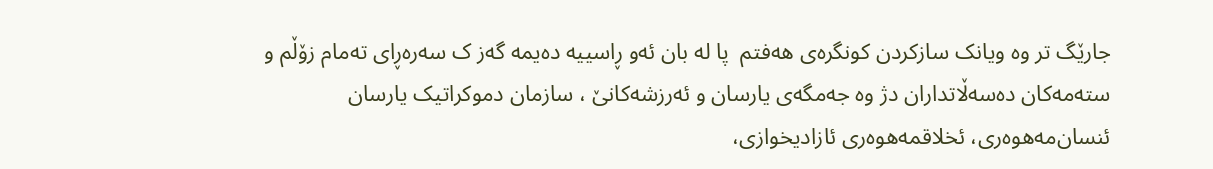جارێگ تر وە ویانک سازکردن کونگرەی هەفتم  پا لە بان ئەو ڕاسییە دەیمە گەز ک سەرەڕای تەمام زۆڵم و ستەمەکان دەسەڵاتداران دژ وە جەمگەی یارسان و ئەرزشەکانێ ، سازمان دموکراتیک یارسان ئنسان‌مەهوەری، ئخلاقمەهوەری ئازادیخوازی،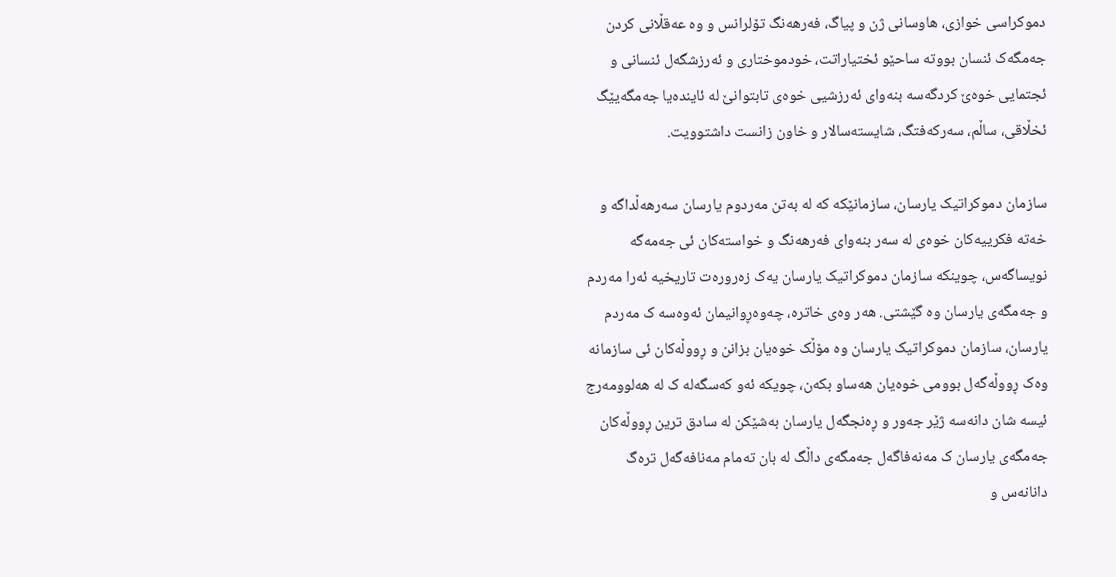دموکراسی خوازی، هاوسانی ژن و پیاگ، فەرهەنگ تۆلرانس و وە عەقڵانی کردن جەمگەک ئنسان بووتە ساحێو ئختیاراتت، خودموختاری و ئەرزشگەل ئنسانی و ئجتمایی خوەێ کردگەسە بنەوای ئەرزشیی خوەی تابتوانێ لە ئایندەیا جەمگەیێگ ئخڵاقی، ساڵم، سەرکەفتگ، شایستەسالار و خاون زانست داشتوویت.

سازمان دموکراتیک یارسان، سازمانێکە کە لە بەتن مەردوم یارسان سەرهەڵداگە و خەتە فکرییەکان خوەی لە سەر بنەوای فەرهەنگ و خواستەکان ئی جەمەگە نویساگەس، چوینکە سازمان دموکراتیک یارسان یەک زەرورەت تاریخیە ئەرا مەردم و جەمگەی یارسان وە گێشتی. هەر وەی خاترە، چەوەڕوانیمان ئەوەسە ک مەردم یارسان، سازمان دموکراتیک یارسان وە مۆڵک خوەیان بزانن و ڕووڵەکان ئی سازمانە وەک ڕووڵەگەل بوومی خوەیان هەساو بکەن، چویکە ئەو کەسگەلە ک لە هەلوومەرج ئیسە شان دانەسە ژێر جەور و ڕەنجگەل یارسان بەشێکن لە سادق ترین ڕووڵەکان جەمگەی یارسان ک مەنەفاگەل جەمگەی داڵگ لە بان تەمام مەنافەگەل ترەگ دانانەس و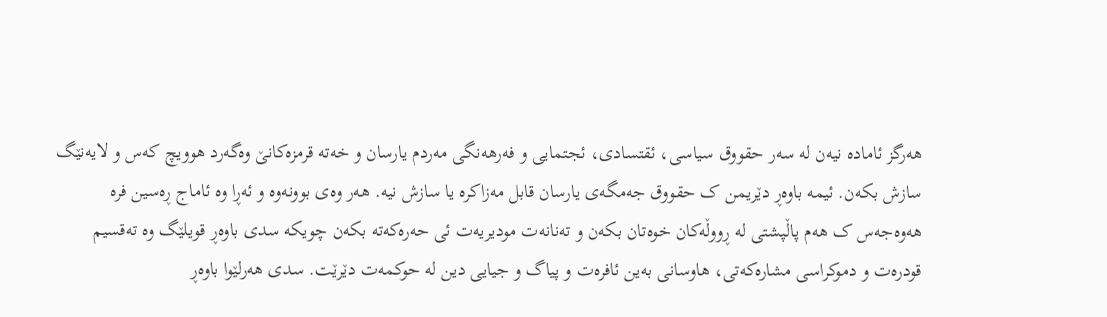هەرگز ئامادە نیەن لە سەر حقووق سیاسی، ئقتسادی، ئجتمایی و فەرهەنگی مەردم یارسان و خەتە قرمزەکانێ وەگەرد هوویچ کەس و لایەنێگ سازش بکەن. ئیمە باوەڕ دێریمن ک حقووق جەمگەی یارسان قابل مەزاکرە یا سازش نیە. هەر وەی بوونەوە و ئەڕا وە ئاماج ڕەسین فرە هەوەجەس ک هەم پاڵپشتی لە ڕووڵەکان خوەتان بکەن و تەنانەت مودیریەت ئی حەرەکەتە بکەن چویکە سدی باوەڕ قویلێگ وە تەقسیم قودرەت و دموکراسی مشارەکەتی، هاوسانی بەین ئافرەت و پیاگ و جیایی دین لە حوکمەت دێرێت. سدی هەرلێوا باوەڕ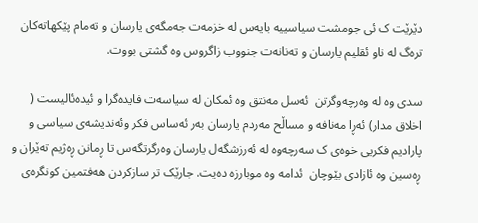دێرێت ک ئی جومشت سیاسییە بایەس لە خزمەت جەمگەی یارسان و تەمام پێکهاتەکان ترەگ لە ناو ئقلیم یارسان و تەنانەت جنووب زاگروس وە گشتی بووت.

سدی وە لە وەرچەوگرتن  ئەسل مەنتق وە ئمکان لە سیاسەت فایدەگرا و ئیدەئالیست ( اخلاق مدار) ئەڕا مەنافە و مساڵح مەردم یارسان بەر ئەساس فکر وئەندیشەی سیاسی و پارادیم فکریی خوەی ک سەرچەوە لە ئەرزشگەل یارسان وەرگرتگەس تا ڕمانن ڕەژیم تەێران و ڕەسین وە ئازادی بێوچان  ئدامە وە موبارزە دەیت. جارێک تر سازکردن هەفتمین کونگرەی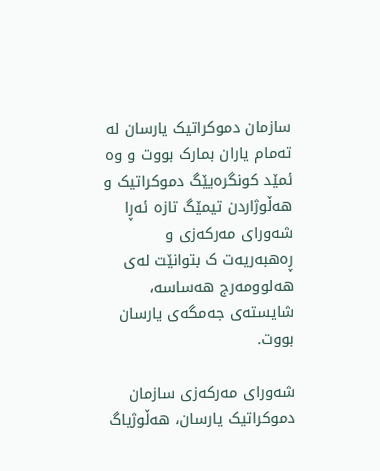سازمان دموکراتیک یارسان لە تەمام یاران بمارک بووت و وە ئمێد کونگرەیێگ دموکراتیک و هەڵوژاردن تیمێگ تازە ئەڕا شەورای مەرکەزی و ڕەهبەریەت ک بتوانێت لەی هەلوومەرج هەساسە، شایستەی جەمگەی یارسان بووت.

شەورای مەرکەزی سازمان دموکراتیک یارسان، هەڵوژیاگ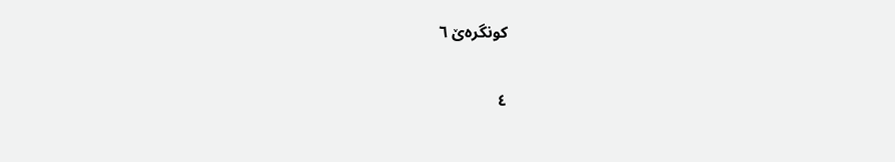کونگرەێ ٦

٤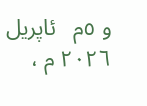و ٥م   ئاپریل ٢٠٢٦ م ،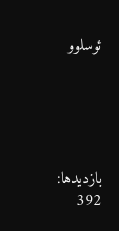ئوسلوو





بازدیدها: 392